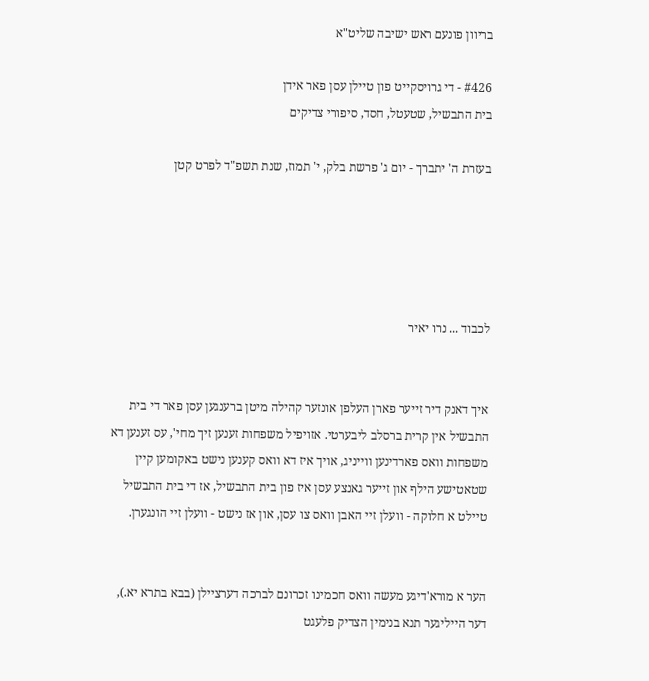בריוון פונעם ראש ישיבה שליט"א

#426 - די גרויסקייט פון טיילן עסן פאר אידן
בית התבשיל, שטעטל, חסד, סיפורי צדיקים

בעזרת ה' יתברך - יום ג' פרשת בלק, י' תמוז, שנת תשפ"ד לפרט קטן





לכבוד ... נרו יאיר


איך דאנק דיר זייער פארן העלפן אונזער קהילה מיטן ברענגען עסן פאר די בית התבשיל אין קרית ברסלב ליבערטי. אזויפיל משפחות זענען זיך מחי', עס זענען דא משפחות וואס פארדינען ווייניג, אויך איז דא וואס קענען נישט באקומען קיין שטאטישע הילף און זייער גאנצע עסן איז פון בית התבשיל, אז די בית התבשיל טיילט א חלוקה - וועלן זיי האבן וואס צו עסן, און אז נישט - וועלן זיי הונגערן.


הער א מורא'דיגע מעשה וואס חכמינו זכרונם לברכה דערציילן (בבא בתרא יא.), דער הייליגער תנא בנימין הצדיק פלעגט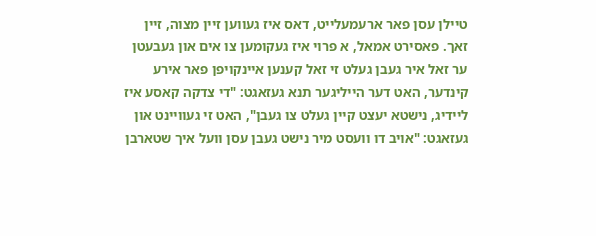טיילן עסן פאר ארעמעלייט, דאס איז געווען זיין מצוה, זיין זאך. פאסירט אמאל, א פרוי איז געקומען צו אים און געבעטן ער זאל איר געבן געלט זי זאל קענען איינקויפן פאר אירע קינדער, האט דער הייליגער תנא געזאגט: "די צדקה קאסע איז ליידיג, נישטא יעצט קיין געלט צו געבן", האט זי געוויינט און געזאגט: "אויב דו וועסט מיר נישט געבן עסן וועל איך שטארבן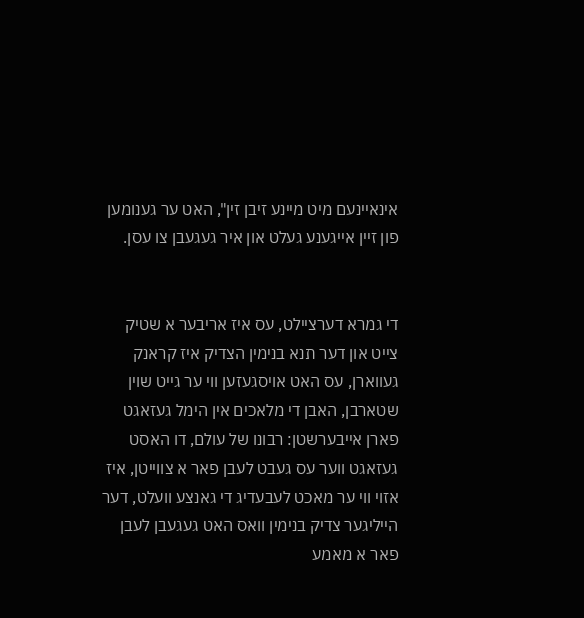אינאיינעם מיט מיינע זיבן זין", האט ער גענומען פון זיין אייגענע געלט און איר געגעבן צו עסן.


די גמרא דערציילט, עס איז אריבער א שטיק צייט און דער תנא בנימין הצדיק איז קראנק געווארן, עס האט אויסגעזען ווי ער גייט שוין שטארבן, האבן די מלאכים אין הימל געזאגט פארן אייבערשטן: רבונו של עולם, דו האסט געזאגט ווער עס געבט לעבן פאר א צווייטן, איז אזוי ווי ער מאכט לעבעדיג די גאנצע וועלט, דער הייליגער צדיק בנימין וואס האט געגעבן לעבן פאר א מאמע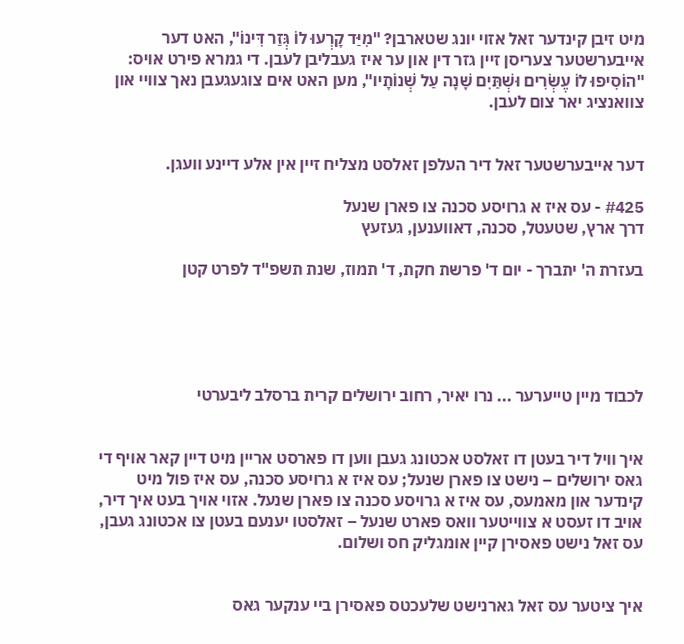מיט זיבן קינדער זאל אזוי יונג שטארבן? "מִיַּד קָרְעוּ לוֹ גְּזַר דִּינוֹ", האט דער אייבערשטער צעריסן זיין גזר דין און ער איז געבליבן לעבן. די גמרא פירט אויס: "הוֹסִיפוּ לוֹ עֶשְׂרִים וּשְׁתַּיִם שָׁנָה עַל שְׁנוֹתָיו", מען האט אים צוגעגעבן נאך צוויי און צוואנציג יאר צום לעבן.


דער אייבערשטער זאל דיר העלפן זאלסט מצליח זיין אין אלע דיינע וועגן.

#425 - עס איז א גרויסע סכנה צו פארן שנעל
דרך ארץ, שטעטל, סכנה, דאווענען, געזעץ

בעזרת ה' יתברך - יום ד' פרשת חקת, ד' תמוז, שנת תשפ"ד לפרט קטן





לכבוד מיין טייערער ... נרו יאיר, רחוב ירושלים קרית ברסלב ליבערטי


איך וויל דיר בעטן דו זאלסט אכטונג געבן ווען דו פארסט אריין מיט דיין קאר אויף די גאס ירושלים – נישט צו פארן שנעל; עס איז א גרויסע סכנה, עס איז פול מיט קינדער און מאמעס, עס איז א גרויסע סכנה צו פארן שנעל. אזוי אויך בעט איך דיר, אויב דו זעסט א צווייטער וואס פארט שנעל – זאלסטו יענעם בעטן צו אכטונג געבן, עס זאל נישט פאסירן קיין אומגליק חס ושלום.


איך ציטער עס זאל גארנישט שלעכטס פאסירן ביי ענקער גאס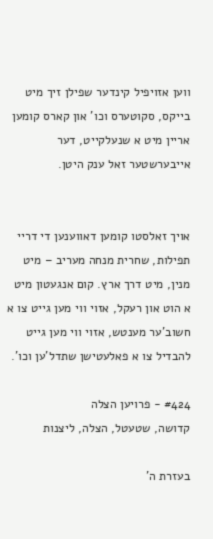ווען אזויפיל קינדער שפילן זיך מיט בייקס, סקוטערס וכו' און קארס קומען אריין מיט א שנעלקייט, דער אייבערשטער זאל ענק היטן.


אויך זאלסטו קומען דאווענען די דריי תפילות, שחרית מנחה מעריב – מיט מנין, מיט דרך ארץ. קום אנגעטון מיט א הוט און רעקל, אזוי ווי מען גייט צו א חשוב'ער מענטש, אזוי ווי מען גייט להבדיל צו א פאלעטישן שתדל'ען וכו'.

#424 - פרויען הצלה
קדושה, שטעטל, הצלה, ליצנות

בעזרת ה'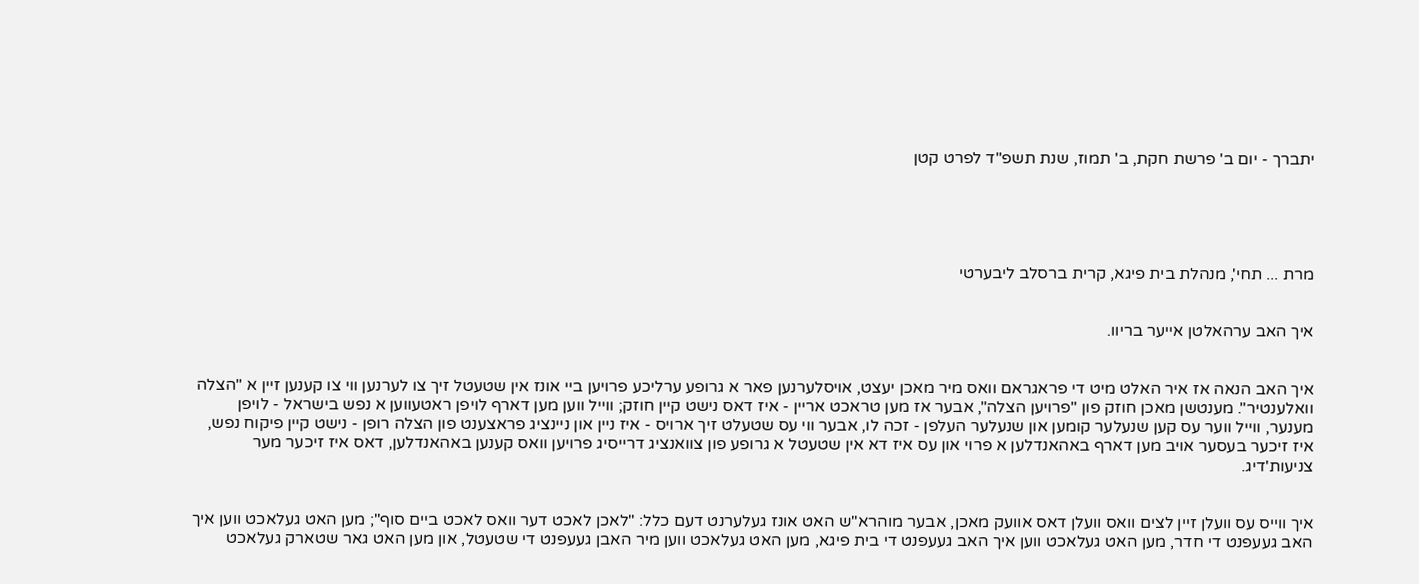יתברך - יום ב' פרשת חקת, ב' תמוז, שנת תשפ"ד לפרט קטן





מרת ... תחי', מנהלת בית פיגא, קרית ברסלב ליבערטי


איך האב ערהאלטן אייער בריוו.


איך האב הנאה אז איר האלט מיט די פראגראם וואס מיר מאכן יעצט, אויסלערנען פאר א גרופע ערליכע פרויען ביי אונז אין שטעטל זיך צו לערנען ווי צו קענען זיין א "הצלה וואלענטיר". מענטשן מאכן חוזק פון "פרויען הצלה", אבער אז מען טראכט אריין - איז דאס נישט קיין חוזק; ווייל ווען מען דארף לויפן ראטעווען א נפש בישראל - לויפן מענער, ווייל ווער עס קען שנעלער קומען און שנעלער העלפן - זכה לו, אבער ווי עס שטעלט זיך ארויס - איז ניין און ניינציג פראצענט פון הצלה רופן - נישט קיין פיקוח נפש, איז זיכער בעסער אויב מען דארף באהאנדלען א פרוי און עס איז דא אין שטעטל א גרופע פון צוואנציג דרייסיג פרויען וואס קענען באהאנדלען, דאס איז זיכער מער צניעות'דיג.


איך ווייס עס וועלן זיין לצים וואס וועלן דאס אוועק מאכן, אבער מוהרא"ש האט אונז געלערנט דעם כלל: "לאכן לאכט דער וואס לאכט ביים סוף"; מען האט געלאכט ווען איך האב געעפנט די חדר, מען האט געלאכט ווען איך האב געעפנט די בית פיגא, מען האט געלאכט ווען מיר האבן געעפנט די שטעטל, און מען האט גאר שטארק געלאכט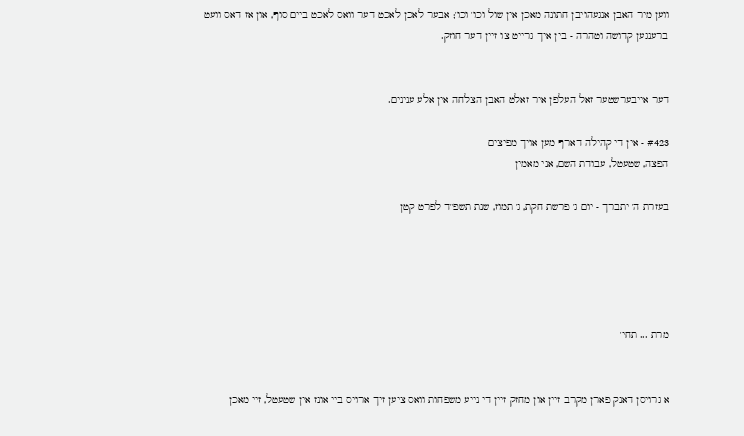ווען מיר האבן אנגעהויבן חתונה מאכן אין שול וכו' וכו'; אבער לאכן לאכט דער וואס לאכט ביים סוף, און אז דאס וועט ברענגען קדושה וטהרה - בין איך גרייט צו זיין דער חוזק.


דער אייבערשטער זאל העלפן איר זאלט האבן הצלחה אין אלע ענינים.

#423 - אין די קהילה דארף מען אויך מפיצים
הפצה, שטעטל, עבודת השם, אני מאמין

בעזרת ה' יתברך - יום ג' פרשת חקת, ג' תמוז, שנת תשפ"ד לפרט קטן





מרת ... תחי'


א גרויסן דאנק פארן מקרב זיין און מחזק זיין די נייע משפחות וואס ציען זיך ארויס ביי אונז אין שטעטל, זיי מאכן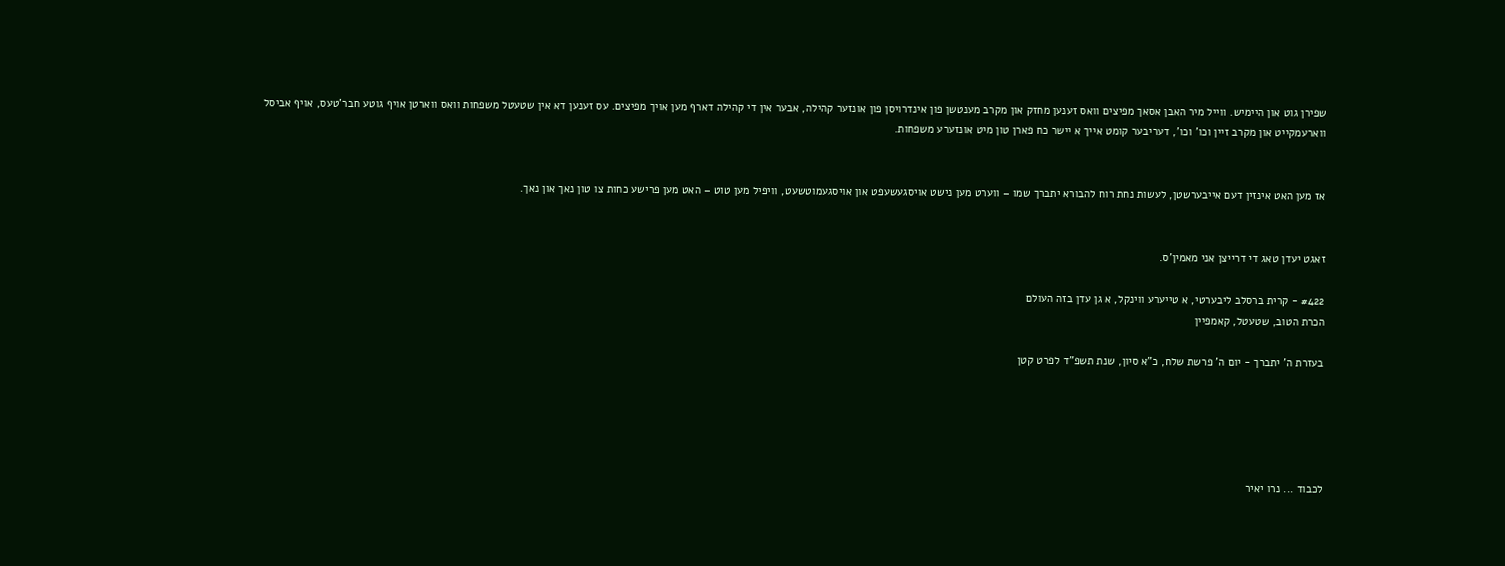שפירן גוט און היימיש. ווייל מיר האבן אסאך מפיצים וואס זענען מחזק און מקרב מענטשן פון אינדרויסן פון אונזער קהילה, אבער אין די קהילה דארף מען אויך מפיצים. עס זענען דא אין שטעטל משפחות וואס ווארטן אויף גוטע חבר'טעס, אויף אביסל ווארעמקייט און מקרב זיין וכו' וכו', דעריבער קומט אייך א יישר כח פארן טון מיט אונזערע משפחות.


אז מען האט אינזין דעם אייבערשטן, לעשות נחת רוח להבורא יתברך שמו – ווערט מען נישט אויסגעשעפט און אויסגעמוטשעט, וויפיל מען טוט – האט מען פרישע כחות צו טון נאך און נאך.


זאגט יעדן טאג די דרייצן אני מאמין'ס.

#422 - קרית ברסלב ליבערטי, א טייערע ווינקל, א גן עדן בזה העולם
הכרת הטוב, שטעטל, קאמפיין

בעזרת ה' יתברך - יום ה' פרשת שלח, כ"א סיון, שנת תשפ"ד לפרט קטן





לכבוד ... נרו יאיר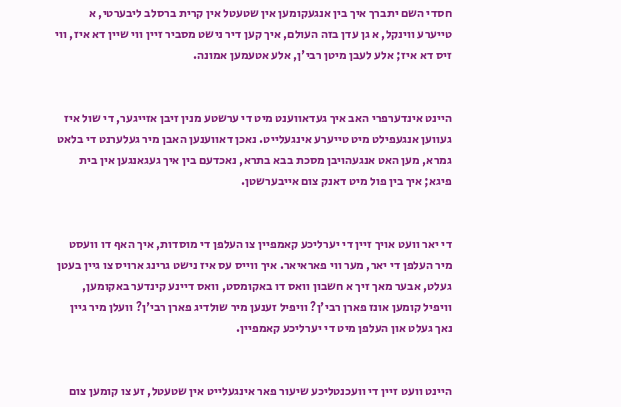חסדי השם יתברך איך בין אנגעקומען אין שטעטל אין קרית ברסלב ליבערטי, א טייערע ווינקל, א גן עדן בזה העולם, איך קען דיר נישט מסביר זיין ווי שיין דא איז, ווי זיס דא איז; אלע לעבן מיטן רבי'ן, אלע אטעמען אמונה.


היינט אינדערפרי האב איך געדאווענט מיט די ערשטע מנין זיבן אזייגער, די שול איז געווען אנגעפילט מיט טייערע אינגעלייט. נאכן דאווענען האבן מיר געלערנט די בלאט גמרא, מען האט אנגעהויבן מסכת בבא בתרא, נאכדעם בין איך געגאנגען אין בית פיגא; איך בין פול מיט דאנק צום אייבערשטן.


די יאר וועט אויך זיין די יערליכע קאמפיין צו העלפן די מוסדות, איך האף דו וועסט מיר העלפן די יאר, מער ווי פאראיאר. איך ווייס עס איז נישט גרינג ארויס צו גיין בעטן געלט, אבער מאך זיך א חשבון וואס דו באקומסט, וואס דיינע קינדער באקומען, וויפיל קומען אונז פארן רבי'ן? וויפיל זענען מיר שולדיג פארן רבי'ן? וועלן מיר גיין נאך געלט און העלפן מיט די יערליכע קאמפיין.


היינט וועט זיין די וועכנטליכע שיעור פאר אינגעלייט אין שטעטל, זע צו קומען צום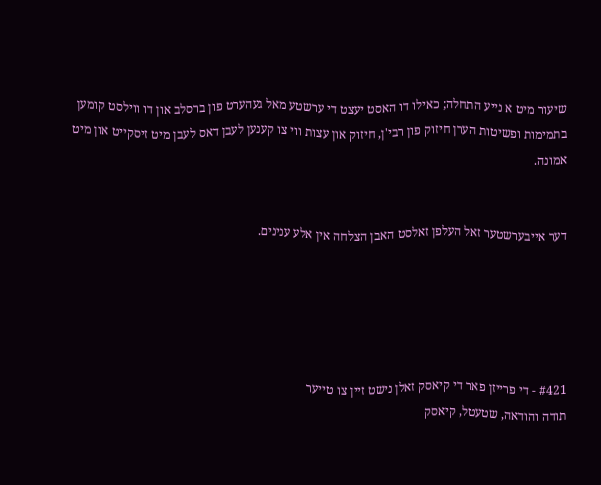שיעור מיט א נייע התחלה; כאילו דו האסט יעצט די ערשטע מאל געהערט פון ברסלב און דו ווילסט קומען בתמימות ופשיטות הערן חיזוק פון רבי'ן, חיזוק און עצות ווי צו קענען לעבן דאס לעבן מיט זיסקייט און מיט אמונה.


דער אייבערשטער זאל העלפן זאלסט האבן הצלחה אין אלע ענינים.





#421 - די פרייזן פאר די קיאסק זאלן נישט זיין צו טייער
תודה והודאה, שטעטל, קיאסק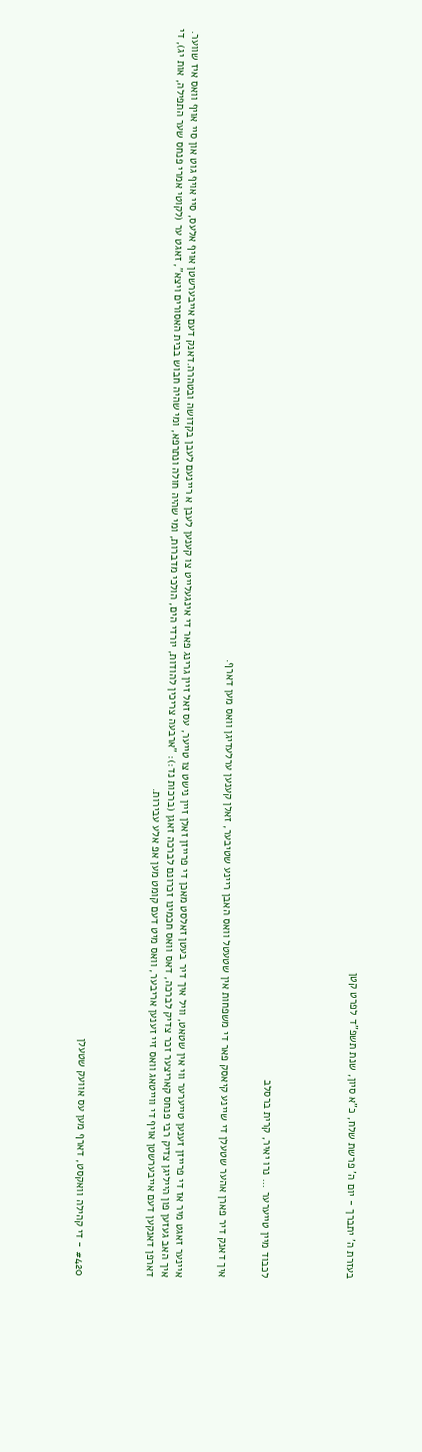בעזרת ה' יתברך - יום ה' פרשת שלח, כ"א סיון, שנת תשפ"ד לפרט קטן





לכבוד מיין טייערער ... נרו יאיר, קרית ברסלב


איך דאנק דיר פארן אהער שטעלן די שיינע קיאסק פאר די משפחות אין שטעטל וואס האבן ריינע שטיבער, זאלן קענען ערלעדיגן וואס מען דארף.


איינער זאגט מיר אז די פרייזן זענען טייערער ווי אין שטאט, וויל איך דיר בעטן זאלסט מאכן די פרייזן זאלן זיין נישט צו טייער, עס זאל זיין גרינג פאר די אינגעלייט צו קענען לעבן א ריינעם לעבן בקדושה ובטהרה.דאנק דעם אייבערשטן אויף אלעס, סיי אויף גוט און סיי אויף וואס איז שווער. איך האב געזען פון הייליגן צדיק רבי פנחס קאריצער זכר צדיק לברכה, דאס וואס חכמינו זכרונם לברכה זאגן (ברכות נד:): "ארבעה צריכין להודות, יורדי הים, הולכי מדברות, ומי שהיה חולה ונתרפא, ומי שהיה חבוש בבית האסורים ויצא", זאגט ער (לקוטי אמרי פנחס שער התפילה, אות יג), די דארפן דאנקען דעם אייבערשטן אויף די ווייטאג וואס זיי זענען אריבער, וואס מיט דעם קומט מען אפ אלע עבירות.




#420 - די קהילה וואקסט, דארף מען עס אוועק שטעלן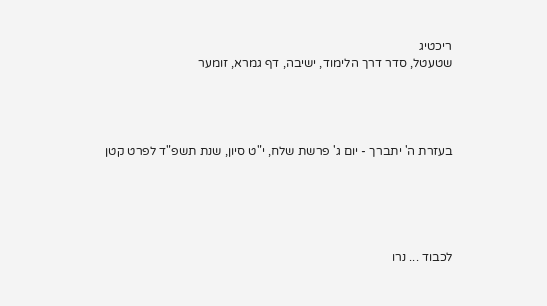ריכטיג
שטעטל, סדר דרך הלימוד, ישיבה, דף גמרא, זומער




בעזרת ה' יתברך - יום ג' פרשת שלח, י"ט סיון, שנת תשפ"ד לפרט קטן





לכבוד ... נרו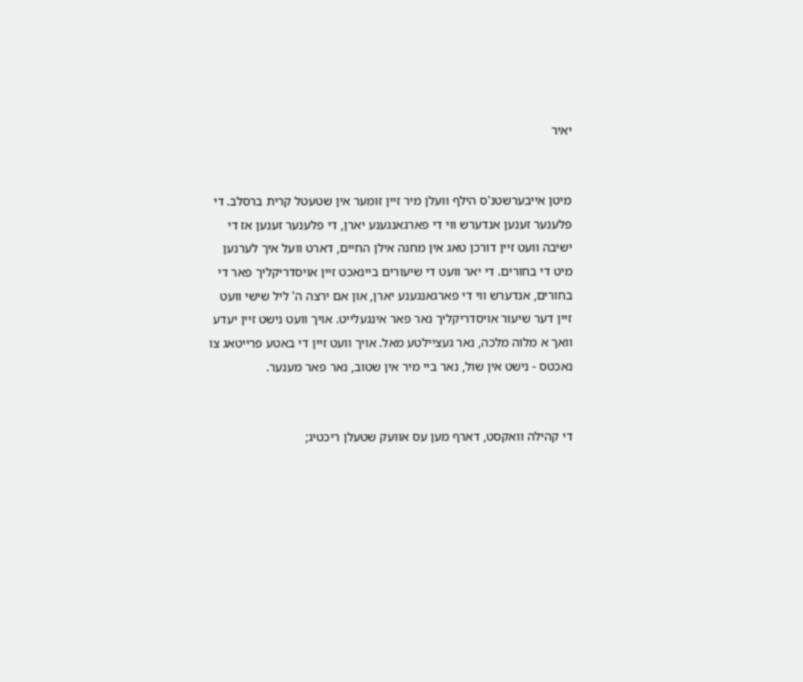יאיר


מיטן אייבערשטנ'ס הילף וועלן מיר זיין זומער אין שטעטל קרית ברסלב. די פלענער זענען אנדערש ווי די פארגאנגענע יארן, די פלענער זענען אז די ישיבה וועט זיין דורכן טאג אין מחנה אילן החיים, דארט וועל איך לערנען מיט די בחורים. די יאר וועט די שיעורים ביינאכט זיין אויסדריקליך פאר די בחורים, אנדערש ווי די פארגאנגענע יארן, און אם ירצה ה' ליל שישי וועט זיין דער שיעור אויסדריקליך נאר פאר אינגעלייט. אויך וועט נישט זיין יעדע וואך א מלוה מלכה, נאר געציילטע מאל. אויך וועט זיין די באטע פרייטאג צו נאכטס - נישט אין שול, נאר ביי מיר אין שטוב, נאר פאר מענער.


די קהילה וואקסט, דארף מען עס אוועק שטעלן ריכטיג;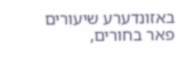באזונדערע שיעורים פאר בחורים,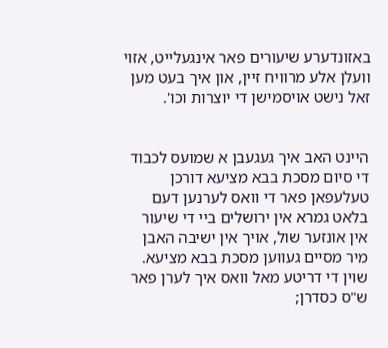באזונדערע שיעורים פאר אינגעלייט, אזוי וועלן אלע מרוויח זיין, און איך בעט מען זאל נישט אויסמישן די יוצרות וכו'.


היינט האב איך געגעבן א שמועס לכבוד די סיום מסכת בבא מציעא דורכן טעלעפאן פאר די וואס לערנען דעם בלאט גמרא אין ירושלים ביי די שיעור אין אונזער שול, אויך אין ישיבה האבן מיר מסיים געווען מסכת בבא מציעא. שוין די דריטע מאל וואס איך לערן פאר ש"ס כסדרן;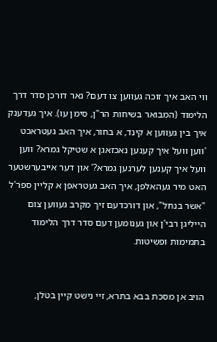ווי האב איך זוכה געווען צו דעם? נאר דורכן סדר דרך הלימוד (המבואר בשיחות הר"ן, סימן עו). איך געדענק איך בין געווען א קינד, א בחור, איך האב געטראכט 'ווען וועל איך קענען נאכזאגן א שטיקל גמרא? ווען וועל איך קענען לערנען גמרא?' און דער אייבערשטער האט מיר געהאלפן, איך האב געטראפן א קליין ספר'ל "אשר בנחל", און דורכדעם זיך מקרב געווען צום הייליגן רבי'ן און גענומען דעם סדר דרך הלימוד בתמימות ופשיטות.


הויב אן מסכת בבא בתרא, זיי נישט קיין בטלן,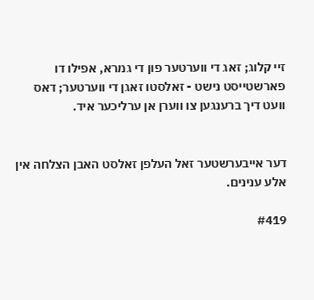זיי קלוג; זאג די ווערטער פון די גמרא, אפילו דו פארשטייסט נישט - זאלסטו זאגן די ווערטער; דאס וועט דיך ברענגען צו ווערן אן ערליכער איד.


דער אייבערשטער זאל העלפן זאלסט האבן הצלחה אין אלע ענינים.

#419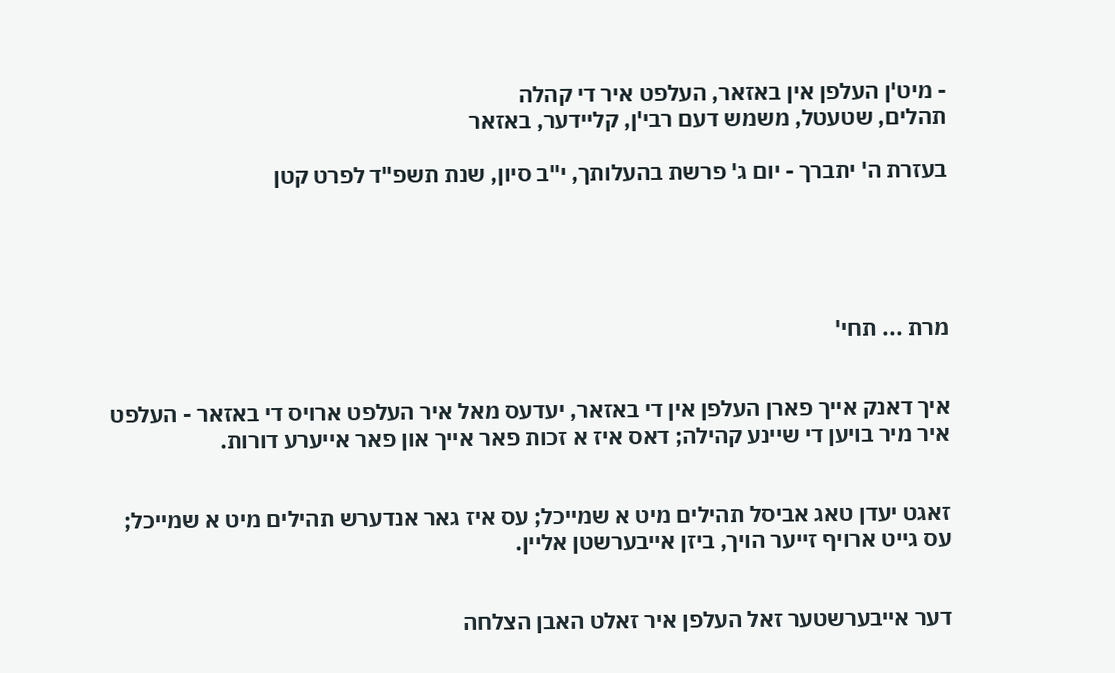- מיט'ן העלפן אין באזאר, העלפט איר די קהלה
תהלים, שטעטל, משמש דעם רבי'ן, קליידער, באזאר

בעזרת ה' יתברך - יום ג' פרשת בהעלותך, י"ב סיון, שנת תשפ"ד לפרט קטן





מרת ... תחי'


איך דאנק אייך פארן העלפן אין די באזאר, יעדעס מאל איר העלפט ארויס די באזאר - העלפט איר מיר בויען די שיינע קהילה; דאס איז א זכות פאר אייך און פאר אייערע דורות.


זאגט יעדן טאג אביסל תהילים מיט א שמייכל; עס איז גאר אנדערש תהילים מיט א שמייכל; עס גייט ארויף זייער הויך, ביזן אייבערשטן אליין.


דער אייבערשטער זאל העלפן איר זאלט האבן הצלחה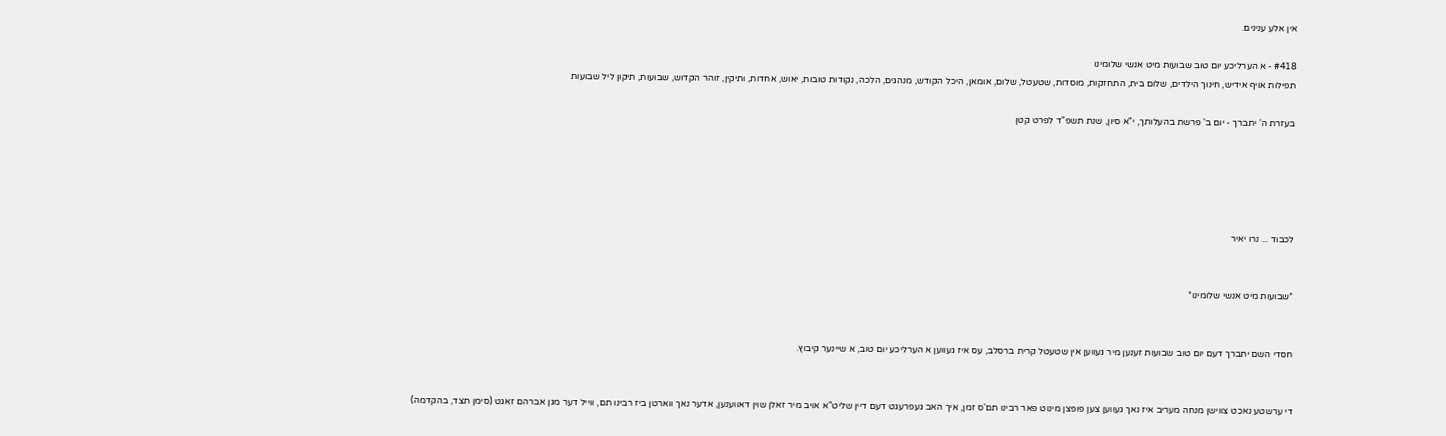אין אלע ענינים.

#418 - א הערליכע יום טוב שבועות מיט אנשי שלומינו
תפילות אויף אידיש, חינוך הילדים, שלום בית, התחזקות, מוסדות, שטעטל, שלום, אומאן, היכל הקודש, מנהגים, הלכה, נקודות טובות, יאוש, אחדות, ותיקין, זוהר הקדוש, שבועות, תיקון ליל שבועות

בעזרת ה' יתברך - יום ב' פרשת בהעלותך, י"א סיון, שנת תשפ"ד לפרט קטן





לכבוד ... נרו יאיר


*שבועות מיט אנשי שלומינו*


חסדי השם יתברך דעם יום טוב שבועות זענען מיר געווען אין שטעטל קרית ברסלב, עס איז געווען א הערליכע יום טוב, א שיינער קיבוץ.


די ערשטע נאכט צווישן מנחה מעריב איז נאך געווען צען פופצן מינוט פאר רבינו תם'ס זמן, איך האב געפרעגט דעם דיין שליט"א אויב מיר זאלן שוין דאווענען, אדער נאך ווארטן ביז רבינו תם, ווייל דער מגן אברהם זאגט (סימן תצד, בהקדמה)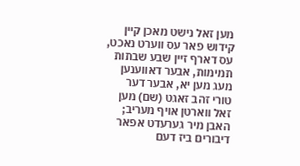מען זאל נישט מאכן קיין קידוש פאר עס ווערט נאכט, עס דארף זיין שבע שבתות תמימות, אבער דאווענען מעג מען יא, אבער דער טורי זהב זאגט (שם) מען זאל ווארטן אויף מעריב; האבן מיר גערעדט אפאר דיבורים ביז דעם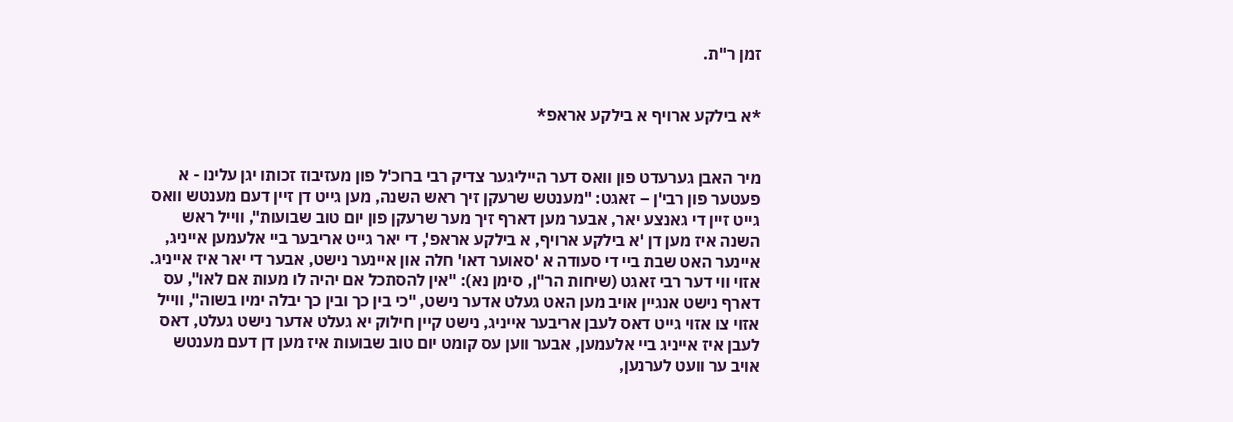זמן ר"ת.


*א בילקע ארויף א בילקע אראפ*


מיר האבן גערעדט פון וואס דער הייליגער צדיק רבי ברוכ'ל פון מעזיבוז זכותו יגן עלינו - א פעטער פון רבי'ן – זאגט: "מענטש שרעקן זיך ראש השנה, מען גייט דן זיין דעם מענטש וואס גייט זיין די גאנצע יאר, אבער מען דארף זיך מער שרעקן פון יום טוב שבועות", ווייל ראש השנה איז מען דן 'א בילקע ארויף, א בילקע אראפ', די יאר גייט אריבער ביי אלעמען אייניג, איינער האט שבת ביי די סעודה א 'סאוער דאו' חלה און איינער נישט, אבער די יאר איז אייניג. אזוי ווי דער רבי זאגט (שיחות הר"ן, סימן נא): "אין להסתכל אם יהיה לו מעות אם לאו", עס דארף נישט אנגיין אויב מען האט געלט אדער נישט, "כי בין כך ובין כך יבלה ימיו בשוה", ווייל אזוי צו אזוי גייט דאס לעבן אריבער אייניג, נישט קיין חילוק יא געלט אדער נישט געלט, דאס לעבן איז אייניג ביי אלעמען, אבער ווען עס קומט יום טוב שבועות איז מען דן דעם מענטש אויב ער וועט לערנען,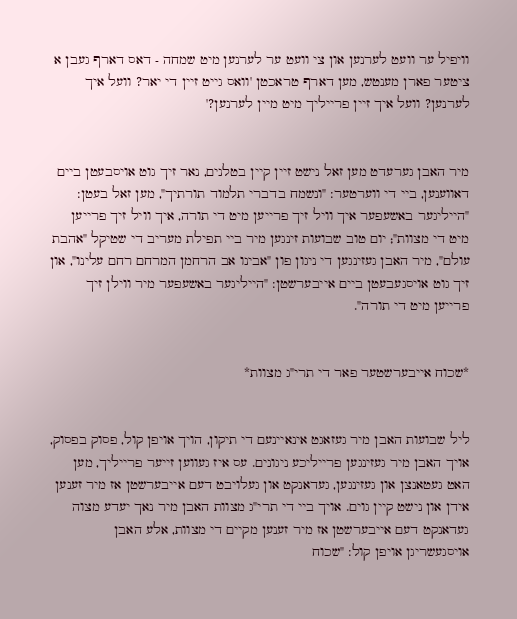וויפיל ער וועט לערנען און צי וועט ער לערנען מיט שמחה - דאס דארף געבן א ציטער פארן מענטש, מען דארף טראכטן 'וואס גייט זיין די יאר? וועל איך לערנען? וועל איך זיין פרייליך מיט מיין לערנען?'


מיר האבן גערעדט מען זאל נישט זיין קיין בטלנים, נאר זיך גוט אויסבעטן ביים דאווענען, ביי די ווערטער: "ונשמח בדברי תלמוד תורתיך", מען זאל בעטן: "הייליגער באשעפער איך וויל זיך פרייען מיט די תורה, איך וויל זיך פרייען מיט די מצוות"; יום טוב שבועות זינגען מיר ביי תפילת מעריב די שטיקל "אהבת עולם", מיר האבן געזינגען די ניגון פון "אבינו אב הרחמן המרחם רחם עלינו", און זיך גוט אויסגעבעטן ביים אייבערשטן: "הייליגער באשעפער מיר ווילן זיך פרייען מיט די תורה".


*שכוח אייבערשטער פאר די תרי"ג מצוות*


ליל שבועות האבן מיר געזאגט אינאיינעם די תיקון, הויך אויפן קול, פסוק בפסוק, אויך האבן מיר געזינגען פרייליכע ניגונים. עס איז געווען זייער פרייליך, מען האט געטאנצן און געזינגען, געדאנקט און געלויבט דעם אייבערשטן אז מיר זענען אידן און נישט קיין גוים. אויך ביי די תרי"ג מצוות האבן מיר נאך יעדע מצוה געדאנקט דעם אייבערשטן אז מיר זענען מקיים די מצוות, אלע האבן אויסגעשריגן אויפן קול: "שכוח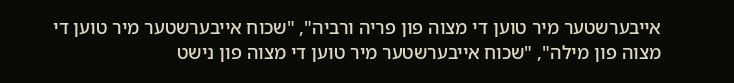אייבערשטער מיר טוען די מצוה פון פריה ורביה", "שכוח אייבערשטער מיר טוען די מצוה פון מילה", "שכוח אייבערשטער מיר טוען די מצוה פון נישט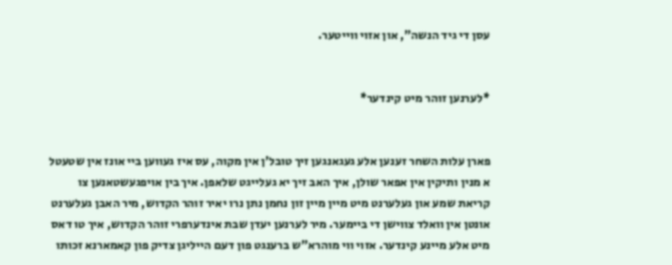עסן די גיד הנשה", און אזוי ווייטער.


*לערנען זוהר מיט קינדער*


פארן עלות השחר זענען אלע געגאנגען זיך טובל'ן אין מקוה, עס איז געווען ביי אונז אין שטעטל א מנין ותיקין אין אפאר שולן, איך האב זיך יא געלייגט שלאפן. איך בין אויפגעשטאנען צו קריאת שמע און געלערנט מיט מיין מיין זון נחמן נתן נרו יאיר זוהר הקדוש, מיר האבן געלערנט אונטן אין וואלד צווישן די ביימער. מיר לערנען יעדן שבת אינדערפרי זוהר הקדוש, איך טו דאס מיט אלע מיינע קינדער. אזוי ווי מוהרא"ש ברענגט פון דעם הייליגן צדיק פון קאמארנא זכותו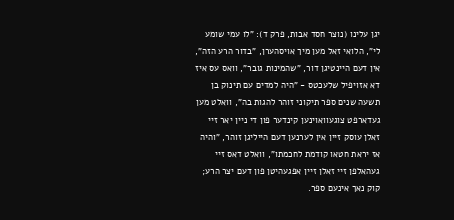יגן עלינו (נוצר חסד אבות, פרק ד): "לו עמי שומע לי", הלואי זאל מען מיך אויסהערן, "בדור הרע הזה", אין דעם היינטיגן דור, "שהמינות גובר", וואס עס איז דא אזויפיל שלעכטס - "היה למדים עם תינוק בן תשעה שנים ספר תיקוני זוהר להגות בה", וואלט מען געדארפט צוגעוואוינען קינדער פון די ניין יאר זיי זאלן עוסק זיין אין לערנען דעם הייליגן זוהר, "והיה אז יראת חטאו קודמת לחכמתו", וואלט דאס זיי געהאלפן זיי זאלן זיין אפגעהיטן פון דעם יצר הרע; קוק נאך אינעם ספר.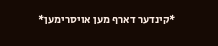*קינדער דארף מען אויסרימען*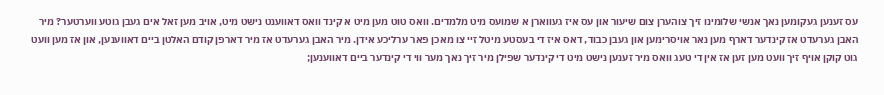עס זענען געקומען נאך אנשי שלומינו זיך צוהערן צום שיעור און עס איז געווארן א שמועס מיט מלמדים. וואס טוט מען מיט א קינד וואס דאווענט נישט מיט, אויב מען זאל אים געבן גוטע ווערטער? מיר האבן גערעדט אז קינדער דארף מען נאר אויסרימען און געבן כבוד, דאס איז די בעסטע מיטל זיי צו מאכן פאר ערליכע אידן. מיר האבן גערעדט אז מיר דארפן קודם האלטן ביים דאווענען, און אז מען וועט גוט קוקן אויף זיך וועט מען זען אז אין די טעג וואס מיר זענען נישט מיט די קינדער שפילן מיר זיך נאך מער ווי די קינדער ביים דאווענען;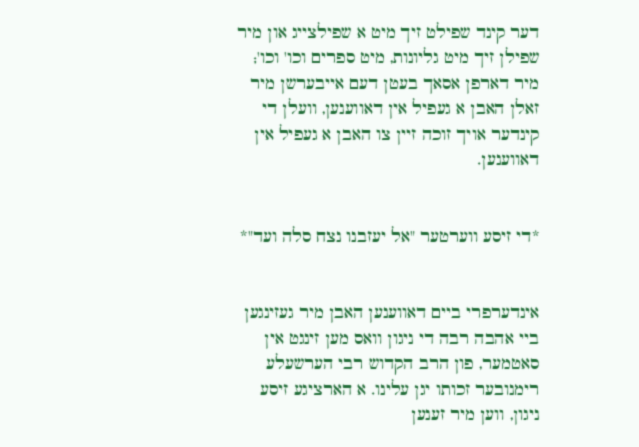דער קינד שפילט זיך מיט א שפילצייג און מיר שפילן זיך מיט גליונות, מיט ספרים וכו' וכו'; מיר דארפן אסאך בעטן דעם אייבערשן מיר זאלן האבן א געפיל אין דאווענען, וועלן די קינדער אויך זוכה זיין צו האבן א געפיל אין דאווענען.


*די זיסע ווערטער "אל יעזבנו נצח סלה ועד"*


אינדערפרי ביים דאווענען האבן מיר געזינגען ביי אהבה רבה די ניגון וואס מען זינגט אין סאטמער, פון הרב הקדוש רבי הערשעלע רימנובער זכותו יגן עלינו. א הארציגע זיסע ניגון, ווען מיר זענען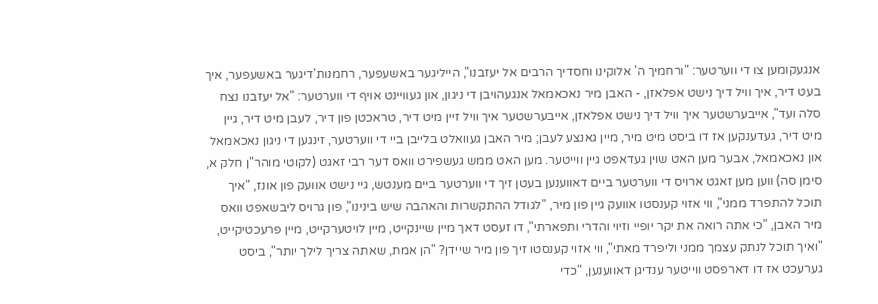אנגעקומען צו די ווערטער: "ורחמיך ה' אלוקינו וחסדיך הרבים אל יעזבנו", הייליגער באשעפער, רחמנות'דיגער באשעפער, איך בעט דיר, איך וויל דיך נישט אפלאזן, - האבן מיר נאכאמאל אנגעהויבן די ניגון, און געוויינט אויף די ווערטער: "אל יעזבנו נצח סלה ועד", אייבערשטער איך וויל דיך נישט אפלאזן, אייבערשטער איך וויל זיין מיט דיר, טראכטן פון דיר, לעבן מיט דיר, גיין מיט דיר, געדענקען אז דו ביסט מיט מיר, מיין גאנצע לעבן; מיר האבן געוואלט בלייבן ביי די ווערטער, זינגען די ניגון נאכאמאל און נאכאמאל, אבער מען האט שוין געדאפט גיין ווייטער. מען האט ממש געשפירט וואס דער רבי זאגט (לקוטי מוהר"ן חלק א, סימן סה) ווען מען זאגט ארויס די ווערטער ביים דאווענען בעטן זיך די ווערטער ביים מענטש, גיי נישט אוועק פון אונז, "איך תוכל להתפרד ממני", ווי אזוי קענסטו אוועק גיין פון מיר, "לגודל ההתקשרות והאהבה שיש בינינו", פון גרויס ליבשאפט וואס מיר האבן, "כי אתה רואה את יקר יופיי וזיוי והדרי ותפארתי", דו זעסט דאך מיין שיינקייט, מיין לויטערקייט, מיין פרעכטיקייט, "ואיך תוכל לנתק עצמך ממני וליפרד מאתי", ווי אזוי קענסטו זיך פון מיר שיידן? "הן אמת, שאתה צריך לילך יותר", ביסט גערעכט אז דו דארפסט ווייטער ענדיגן דאווענען, "כדי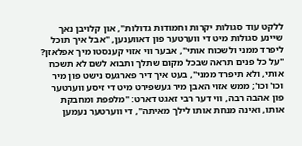ללקט עוד סגולות יקרות וחמודות גדולות", און קלויבן נאך שיינע סגולות מיט די ווערטער פון דאווענען, "אבל איך תוכל ליפרד ממני ולשכוח אותי", אבער ווי אזוי קענסטו מיך אפלאזן? "על כל פנים תראה שבכל מקום שתלך ותבוא לשם לא תשכח אותי, ולא תיפרד ממני", בעט איך דיר פארגעס נישט פון מיר וכו' וכו'; ממש אזוי האבן מיר געשפירט מיט די זיסע ווערטער פון אהבה רבה, ווי דער רבי זאגט דארט: "מלפפת ומחבקת אותו, ואינה מנחת אותו לילך מאיתה", די ווערטער נעמען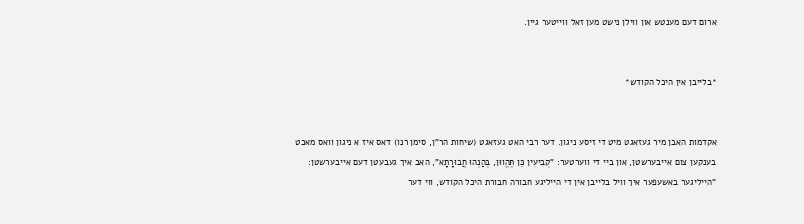ארום דעם מענטש און ווילן נישט מען זאל ווייטער גיין.


*בלייבן אין היכל הקודש*


אקדמות האבן מיר געזאגט מיט די זיסע ניגון. דער רבי האט געזאגט (שיחות הר"ן, סימן רנו) דאס איז א ניגון וואס מאכט בענקען צום אייבערשטן, און ביי די ווערטער: "קְבִיעִין כֵּן תֶּהֱווּן, בְּהַנְהוּ חֲבוּרָתָא", האב איך געבעטן דעם אייבערשטן: "הייליגער באשעפער איך וויל בלייבן אין די הייליגע חבורה חבורת היכל הקודש, ווי דער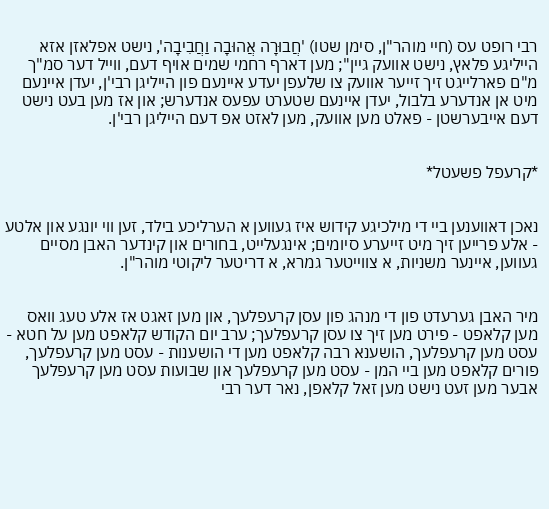רבי רופט עס (חיי מוהר"ן, סימן שטו) 'חֲבוּרָה אֲהוּבָה וַחֲבִיבָה', נישט אפלאזן אזא הייליגע פלאץ, נישט אוועק גיין"; מען דארף רחמי שמים אויף דעם, ווייל דער סמ"ך מ"ם פארלייגט זיך זייער אוועק צו שלעפן יעדע איינעם פון הייליגן רבי'ן, יעדן איינעם מיט אן אנדערע בלבול, יעדן איינעם שטערט עפעס אנדערש; און אז מען בעט נישט דעם אייבערשטן - פאלט מען אוועק, מען לאזט אפ דעם הייליגן רבי'ן.


*קרעפל פשעטל*


נאכן דאווענען ביי די מילכיגע קידוש איז געווען א הערליכע בילד, זען ווי יונגע און אלטע - אלע פרייען זיך מיט זייערע סיומים; אינגעלייט, בחורים און קינדער האבן מסיים געווען, איינער משניות, א צווייטער גמרא, א דריטער ליקוטי מוהר"ן.


מיר האבן גערעדט פון די מנהג פון עסן קרעפלעך, און מען זאגט אז אלע טעג וואס מען קלאפט - פירט מען זיך צו עסן קרעפלעך; ערב יום הקודש קלאפט מען על חטא - עסט מען קרעפלעך, הושענא רבה קלאפט מען די הושענות - עסט מען קרעפלעך, פורים קלאפט מען ביי המן - עסט מען קרעפלעך און שבועות עסט מען קרעפלעך אבער מען זעט נישט מען זאל קלאפן, נאר דער רבי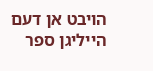הויבט אן דעם הייליגן ספר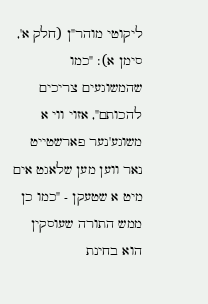ליקוטי מוהר"ן (חלק א', סימן א): "כמו שהמשוגעים צריכים להכותם", אזוי ווי א משוגע'נער פארשטייט נאר ווען מען שלאגט אים מיט א שטעקן - "כמו כן ממש התורה שעוסקין הוא בחינת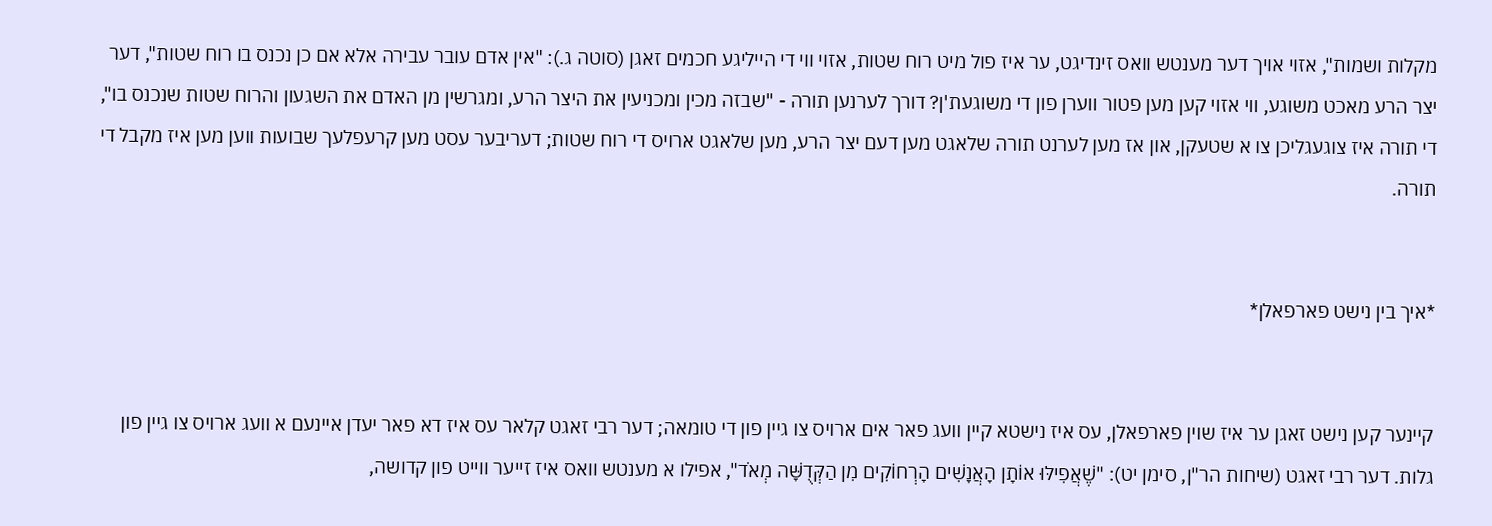מקלות ושמות", אזוי אויך דער מענטש וואס זינדיגט, ער איז פול מיט רוח שטות, אזוי ווי די הייליגע חכמים זאגן (סוטה ג.): "אין אדם עובר עבירה אלא אם כן נכנס בו רוח שטות", דער יצר הרע מאכט משוגע, ווי אזוי קען מען פטור ווערן פון די משוגעת'ן? דורך לערנען תורה - "שבזה מכין ומכניעין את היצר הרע, ומגרשין מן האדם את השגעון והרוח שטות שנכנס בו", די תורה איז צוגעגליכן צו א שטעקן, און אז מען לערנט תורה שלאגט מען דעם יצר הרע, מען שלאגט ארויס די רוח שטות; דעריבער עסט מען קרעפלעך שבועות ווען מען איז מקבל די תורה.


*איך בין נישט פארפאלן*


קיינער קען נישט זאגן ער איז שוין פארפאלן, עס איז נישטא קיין וועג פאר אים ארויס צו גיין פון די טומאה; דער רבי זאגט קלאר עס איז דא פאר יעדן איינעם א וועג ארויס צו גיין פון גלות. דער רבי זאגט (שיחות הר"ן, סימן יט): "שֶׁאֲפִילּוּ אוֹתָן הָאֲנָשִׁים הָרְחוֹקִים מִן הַקְּדֻשָּׁה מְאֹד", אפילו א מענטש וואס איז זייער ווייט פון קדושה,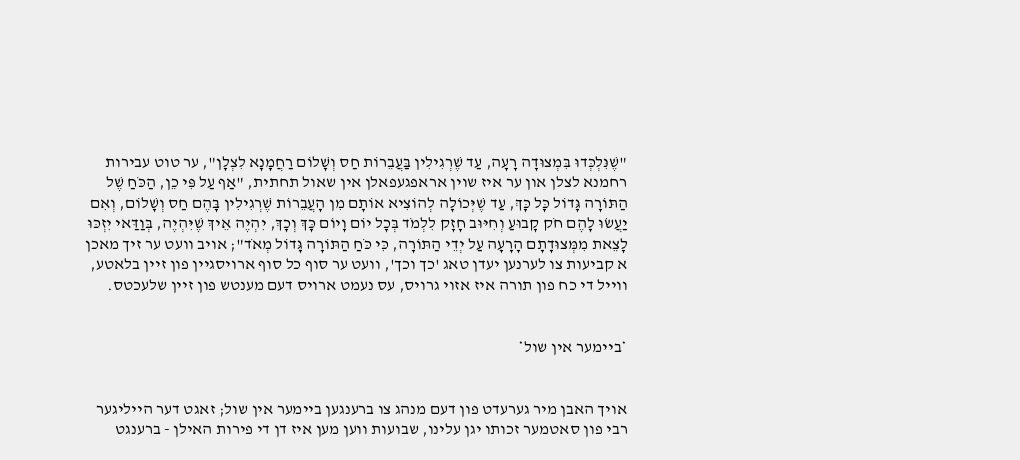"שֶׁנִּלְכְּדוּ בִּמְצוּדָה רָעָה, עַד שֶׁרְגִילִין בַּעֲבֵרוֹת חַס וְשָׁלוֹם רַחֲמָנָא לִצְלָן", ער טוט עבירות רחמנא לצלן און ער איז שוין אראפגעפאלן אין שאול תחתית, "אַף עַל פִּי כֵן, הַכֹּחַ שֶׁל הַתּוֹרָה גָּדוֹל כָּל כָּךְ, עַד שֶׁיְּכוֹלָה לְהוֹצִיא אוֹתָם מִן הָעֲבֵרוֹת שֶׁרְגִילִין בָּהֶם חַס וְשָׁלוֹם, וְאִם יַעֲשׂוּ לָהֶם חֹק קָבוּעַ וְחִיּוּב חָזָק לִלְמֹד בְּכָל יוֹם וָיוֹם כָּךְ וְכָךְ, יִהְיֶה אֵיךְ שֶׁיִּהְיֶה, בְּוַדַּאי יִזְכּוּ לָצֵאת מִמְּצוּדָתָם הָרָעָה עַל יְדֵי הַתּוֹרָה, כִּי כֹּחַ הַתּוֹרָה גָּדוֹל מְאֹד"; אויב וועט ער זיך מאכן א קביעות צו לערנען יעדן טאג 'כך וכך', וועט ער סוף כל סוף ארויסגיין פון זיין בלאטע, ווייל די כח פון תורה איז אזוי גרויס, עס נעמט ארויס דעם מענטש פון זיין שלעכטס.


*ביימער אין שול*


אויך האבן מיר גערעדט פון דעם מנהג צו ברענגען ביימער אין שול; זאגט דער הייליגער רבי פון סאטמער זכותו יגן עלינו, שבועות ווען מען איז דן די פירות האילן - ברענגט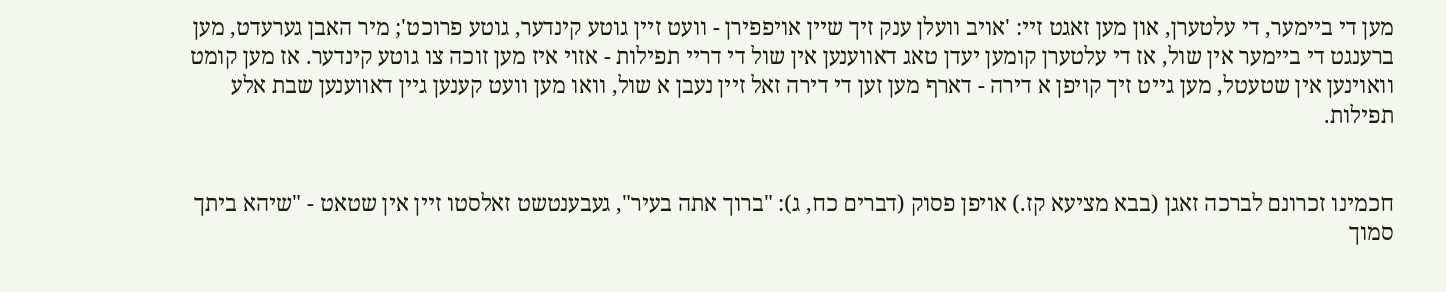מען די ביימער, די עלטערן, און מען זאגט זיי: 'אויב וועלן ענק זיך שיין אויפפירן - וועט זיין גוטע קינדער, גוטע פרוכט'; מיר האבן גערעדט, מען ברענגט די ביימער אין שול, אז די עלטערן קומען יעדן טאג דאווענען אין שול די דריי תפילות - אזוי איז מען זוכה צו גוטע קינדער. אז מען קומט וואוינען אין שטעטל, מען גייט זיך קויפן א דירה - דארף מען זען די דירה זאל זיין נעבן א שול, וואו מען וועט קענען גיין דאווענען שבת אלע תפילות.


חכמינו זכרונם לברכה זאגן (בבא מציעא קז.) אויפן פסוק (דברים כח, ג): "ברוך אתה בעיר", געבענטשט זאלסטו זיין אין שטאט - "שיהא ביתך סמוך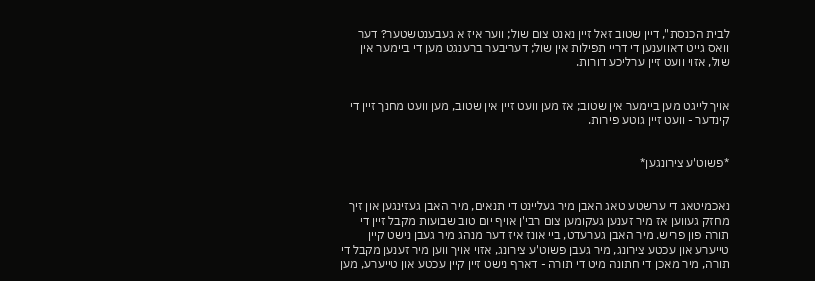לבית הכנסת", דיין שטוב זאל זיין נאנט צום שול; ווער איז א געבענטשטער? דער וואס גייט דאווענען די דריי תפילות אין שול; דעריבער ברענגט מען די ביימער אין שול, אזוי וועט זיין ערליכע דורות.


אויך לייגט מען ביימער אין שטוב; אז מען וועט זיין אין שטוב, מען וועט מחנך זיין די קינדער - וועט זיין גוטע פירות.


*פשוט'ע צירונגען*


נאכמיטאג די ערשטע טאג האבן מיר געליינט די תנאים, מיר האבן געזינגען און זיך מחזק געווען אז מיר זענען געקומען צום רבי'ן אויף יום טוב שבועות מקבל זיין די תורה פון פריש. מיר האבן גערעדט, ביי אונז איז דער מנהג מיר געבן נישט קיין טייערע און עכטע צירונג, מיר געבן פשוט'ע צירונג, אזוי אויך ווען מיר זענען מקבל די תורה, מיר מאכן די חתונה מיט די תורה - דארף נישט זיין קיין עכטע און טייערע, מען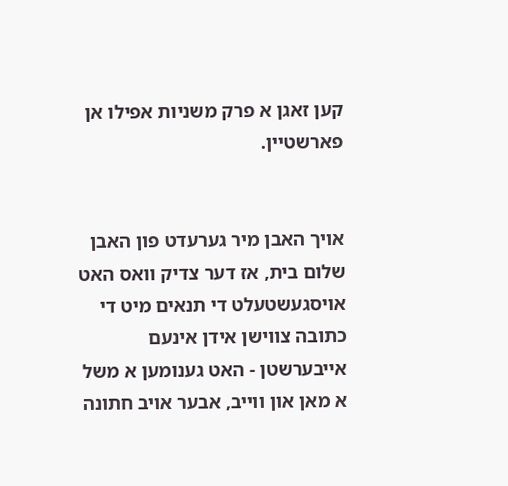קען זאגן א פרק משניות אפילו אן פארשטיין.


אויך האבן מיר גערעדט פון האבן שלום בית, אז דער צדיק וואס האט אויסגעשטעלט די תנאים מיט די כתובה צווישן אידן אינעם אייבערשטן - האט גענומען א משל א מאן און ווייב, אבער אויב חתונה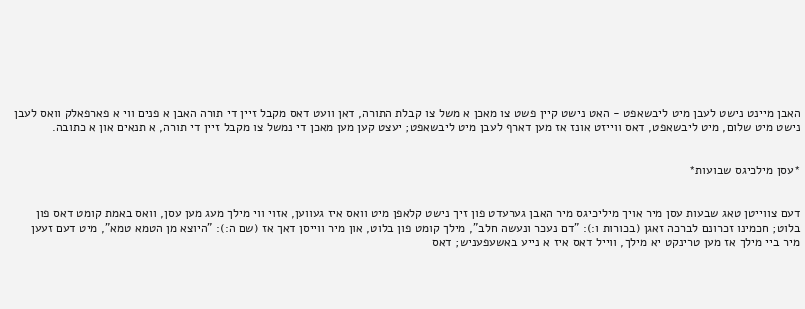האבן מיינט נישט לעבן מיט ליבשאפט - האט נישט קיין פשט צו מאכן א משל צו קבלת התורה, דאן וועט דאס מקבל זיין די תורה האבן א פנים ווי א פארפאלק וואס לעבן נישט מיט שלום, מיט ליבשאפט, דאס ווייזט אונז אז מען דארף לעבן מיט ליבשאפט; יעצט קען מען מאכן די נמשל צו מקבל זיין די תורה, א תנאים און א כתובה.


*עסן מילכיגס שבועות*


דעם צווייטן טאג שבעות עסן מיר אויך מיליכיגס מיר האבן גערעדט פון זיך נישט קלאפן מיט וואס איז געווען, אזוי ווי מילך מעג מען עסן, וואס באמת קומט דאס פון בלוט; חכמינו זכרונם לברכה זאגן (בכורות ו:): "דם נעכר ונעשה חלב", מילך קומט פון בלוט, און מיר ווייסן דאך אז (שם ה:): "היוצא מן הטמא טמא", מיט דעם זעען מיר ביי מילך אז מען טרינקט יא מילך, ווייל דאס איז א נייע באשעפעניש; דאס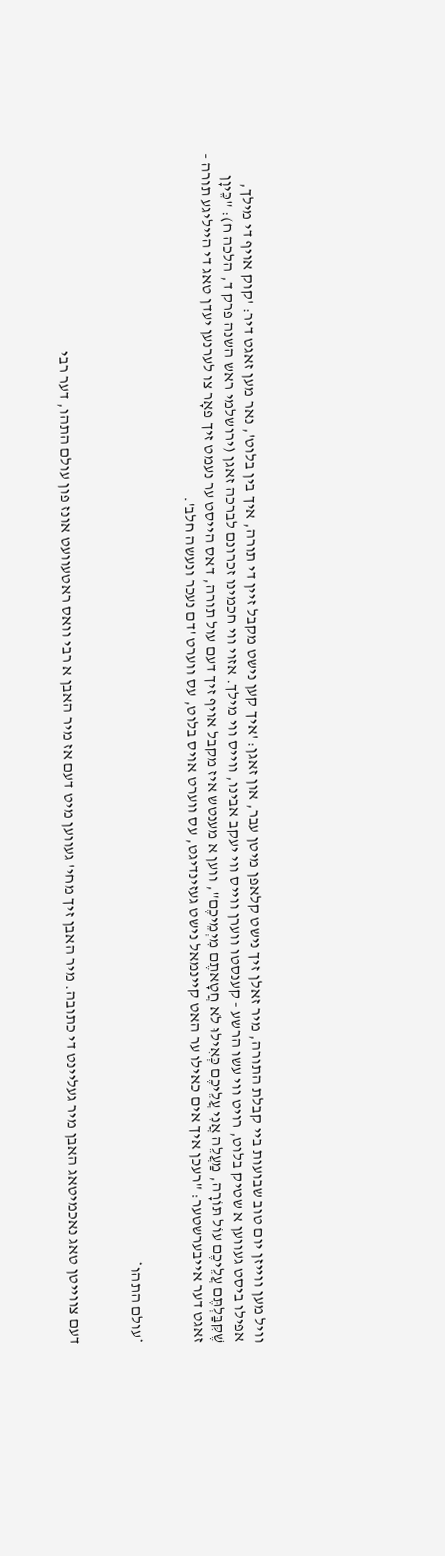וויל מען ווייזן יום טוב שבועות ביי קבלת התורה, מיר זאלן זיך נישט קלאפן מיטן עבר, און זאגן: 'איך קען נישט מקבל זיין די תורה, איך בין בלוט', נאר מען זאגט דיר: 'קוק אויף די מילך, אפילו ביסט געווען א שטיק בלוט, רויט ווי עשו הרשע - קענסטו ווערן ווייס ווי יעקב אבינו, ווייס ווי מילך. אזוי ווי חכמינו זכרונם לברכה זאגן (ירושלמי ראש השנה פרק ד, הלכה ח): "כֵּיוָן שֶׁקִּבַּלְתֶּם עֲלֵיכֶם עוֹל תּוֹרָה, מַעֲלֵה אֲנִי עֲלֵיכֶם כְּאִילוּ לֹא חֲטָאתֶם מִיְמֵיכֶם", ווען א מענטש איז מקבל אויף זיך דעם עול תורה, דאס הייסט ער נעמט זיך פאָר צו לערנען יעדן טאג די הייליגע תורה - זאגט דער אייבערשטער: "רעכן איך אים כאילו ער האט קיינמאל נישט געזינדיגט, עס ווערט אויס בלוט, עס ווערט 'דם נעכר ונעשה חלב'.


*עולם התהו*


דעם צווייטן טאג נאכמיטאג האבן מיר געליינט די כתובה. מיר האבן זיך מחי' געווען מיט דעם אז מיר האבן א רבי וואס ראטעוועט אונז פון עולם התהו, דער רבי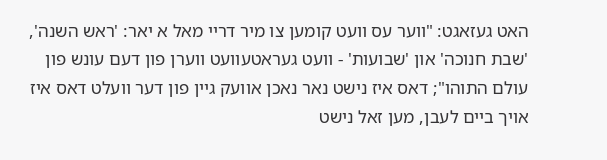האט געזאגט: "ווער עס וועט קומען צו מיר דריי מאל א יאר: 'ראש השנה', 'שבת חנוכה' און 'שבועות' - וועט געראטעוועט ווערן פון דעם עונש פון עולם התוהו"; דאס איז נישט נאר נאכן אוועק גיין פון דער וועלט דאס איז אויך ביים לעבן, מען זאל נישט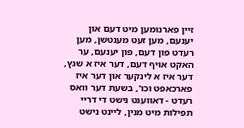זיין פארנומען מיט דעם און יענעם, מען זעט מענטשן, מען רעדט פון דעם, פון יענעם, ער האקט אויף דעם, דער איז א שגץ, דער איז א לינקער און דער איז פארכאפט וכו', בשעת דער וואס רעדט - דאווענט נישט די דריי תפילות מיט מנין, ליינט נישט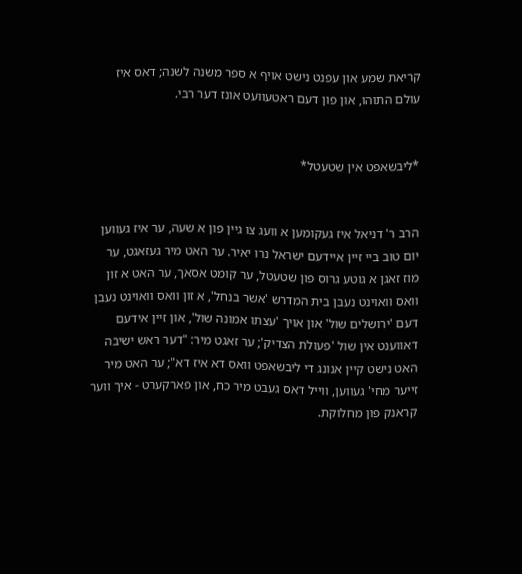קריאת שמע און עפנט נישט אויף א ספר משנה לשנה; דאס איז עולם התוהו, און פון דעם ראטעוועט אונז דער רבי.


*ליבשאפט אין שטעטל*


הרב ר' דניאל איז געקומען א וועג צו גיין פון א שעה, ער איז געווען יום טוב ביי זיין איידעם ישראל נרו יאיר. ער האט מיר געזאגט, ער מוז זאגן א גוטע גרוס פון שטעטל, ער קומט אסאך, ער האט א זון וואס וואוינט נעבן בית המדרש 'אשר בנחל', א זון וואס וואוינט נעבן דעם 'ירושלים שול' און אויך 'עצתו אמונה שול', און זיין אידעם דאווענט אין שול 'פעולת הצדיק'; ער זאגט מיר: "דער ראש ישיבה האט נישט קיין אנונג די ליבשאפט וואס דא איז דא"; ער האט מיר זייער מחי' געווען, ווייל דאס געבט מיר כח, און פארקערט - איך ווער קראנק פון מחלוקת.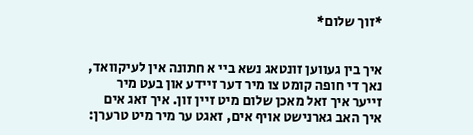*זוך שלום*


איך בין געווען זונטאג נשא ביי א חתונה אין לעיקוואד, נאך די חופה קומט צו מיר דער זיידע און בעט מיר זייער איך זאל מאכן שלום מיט זיין זון. איך זאג אים איך האב גארנישט אויף אים, זאגט ער מיר מיט טרערן: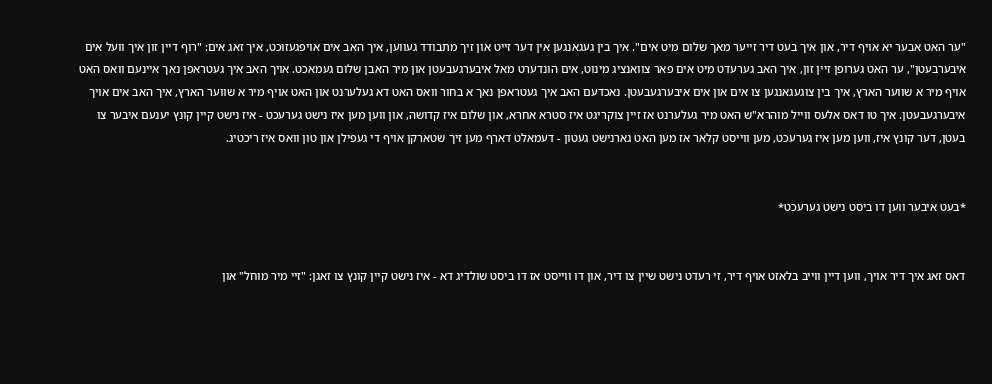"ער האט אבער יא אויף דיר, און איך בעט דיר זייער מאך שלום מיט אים". איך בין געגאנגען אין דער זייט און זיך מתבודד געווען, איך האב אים אויפגעזוכט, איך זאג אים: "רוף דיין זון איך וועל אים איבערבעטן", ער האט גערופן זיין זון, איך האב גערעדט מיט אים פאר צוואנציג מינוט, אים הונדערט מאל איבערגעבעטן און מיר האבן שלום געמאכט. אויך האב איך געטראפן נאך איינעם וואס האט אויף מיר א שווער הארץ, איך בין צוגעגאנגען צו אים און אים איבערגעבעטן. נאכדעם האב איך געטראפן נאך א בחור וואס האט דא געלערנט און האט אויף מיר א שווער הארץ, איך האב אים אויך איבערגעבעטן. איך טו דאס אלעס ווייל מוהרא"ש האט מיר געלערנט אז זיין צוקריגט איז סטרא אחרא, און שלום איז קדושה, און ווען מען איז נישט גערעכט - איז נישט קיין קונץ יענעם איבער צו בעטן, דער קונץ איז, ווען מען איז גערעכט, מען ווייסט קלאר אז מען האט גארנישט געטון - דעמאלט דארף מען זיך שטארקן אויף די געפילן און טון וואס איז ריכטיג.


*בעט איבער ווען דו ביסט נישט גערעכט*


דאס זאג איך דיר אויך, ווען דיין ווייב בלאזט אויף דיר, זי רעדט נישט שיין צו דיר, און דו ווייסט אז דו ביסט שולדיג דא - איז נישט קיין קונץ צו זאגן: "זיי מיר מוחל" און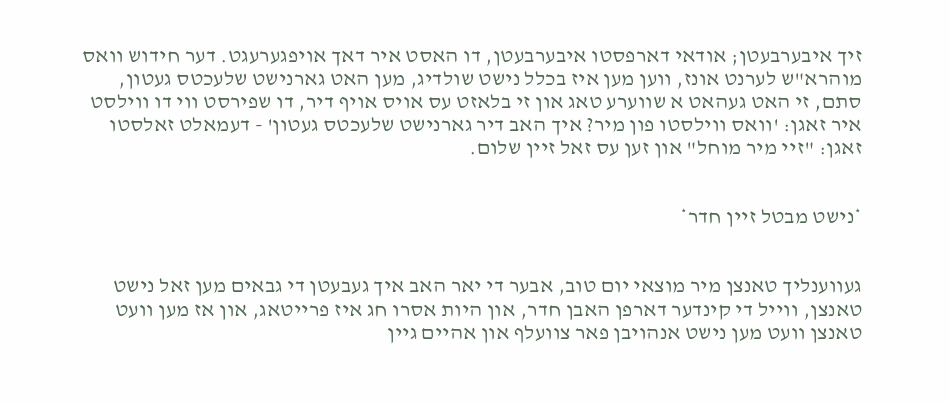זיך איבערבעטן; אודאי דארפסטו איבערבעטן, דו האסט איר דאך אויפגערעגט. דער חידוש וואס מוהרא"ש לערנט אונז, ווען מען איז בכלל נישט שולדיג, מען האט גארנישט שלעכטס געטון, סתם, זי האט געהאט א שווערע טאג און זי בלאזט עס אויס אויף דיר, דו שפירסט ווי דו ווילסט איר זאגן: 'וואס ווילסטו פון מיר? איך האב דיר גארנישט שלעכטס געטון' - דעמאלט זאלסטו זאגן: "זיי מיר מוחל" און זען עס זאל זיין שלום.


*נישט מבטל זיין חדר*


געווענליך טאנצן מיר מוצאי יום טוב, אבער די יאר האב איך געבעטן די גבאים מען זאל נישט טאנצן, ווייל די קינדער דארפן האבן חדר, און היות אסרו חג איז פרייטאג, און אז מען וועט טאנצן וועט מען נישט אנהויבן פאר צוועלף און אהיים גיין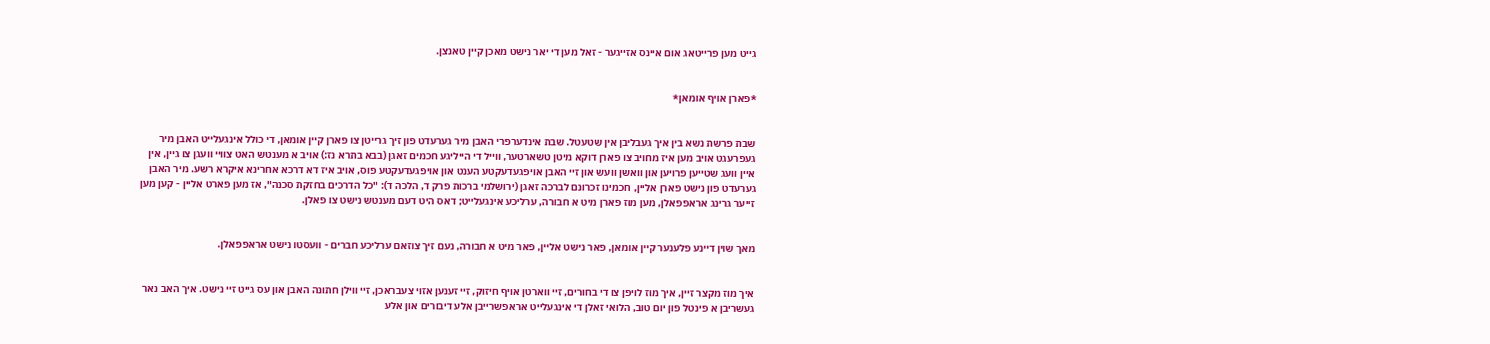גייט מען פרייטאג אום איינס אזייגער - זאל מען די יאר נישט מאכן קיין טאנצן.


*פארן אויף אומאן*


שבת פרשת נשא בין איך געבליבן אין שטעטל. שבת אינדערפרי האבן מיר גערעדט פון זיך גרייטן צו פארן קיין אומאן, די כולל אינגעלייט האבן מיר געפרעגט אויב מען איז מחויב צו פארן דוקא מיטן טשארטער, ווייל די הייליגע חכמים זאגן (בבא בתרא נז:) אויב א מענטש האט צוויי וועגן צו גיין, אין איין וועג שטייען פרויען און וואשן וועש און זיי האבן אויפגעדעקטע הענט און אויפגעדעקטע פוס, אויב איז דא דרכא אחרינא איקרא רשע. מיר האבן גערעדט פון נישט פארן אליין, חכמינו זכרונם לברכה זאגן (ירושלמי ברכות פרק ד, הלכה ד): "כל הדרכים בחזקת סכנה", אז מען פארט אליין - קען מען זייער גרינג אראפפאלן, מען מוז פארן מיט א חבורה, ערליכע אינגעלייט; דאס היט דעם מענטש נישט צו פאלן.


מאך שוין דיינע פלענער קיין אומאן, פאר נישט אליין, פאר מיט א חבורה, נעם זיך צוזאם ערליכע חברים - וועסטו נישט אראפפאלן.


איך מוז מקצר זיין, איך מוז לויפן צו די בחורים, זיי ווארטן אויף חיזוק, זיי זענען אזוי צעבראכן, זיי ווילן חתונה האבן און עס גייט זיי נישט. איך האב נאר געשריבן א פינטל פון יום טוב, הלואי זאלן די אינגעלייט אראפשרייבן אלע דיבורים און אלע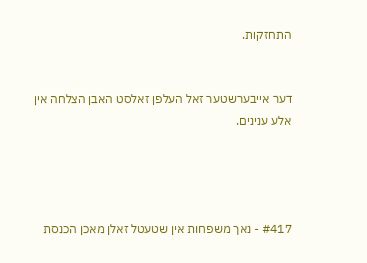התחזקות.


דער אייבערשטער זאל העלפן זאלסט האבן הצלחה אין אלע ענינים.




#417 - נאך משפחות אין שטעטל זאלן מאכן הכנסת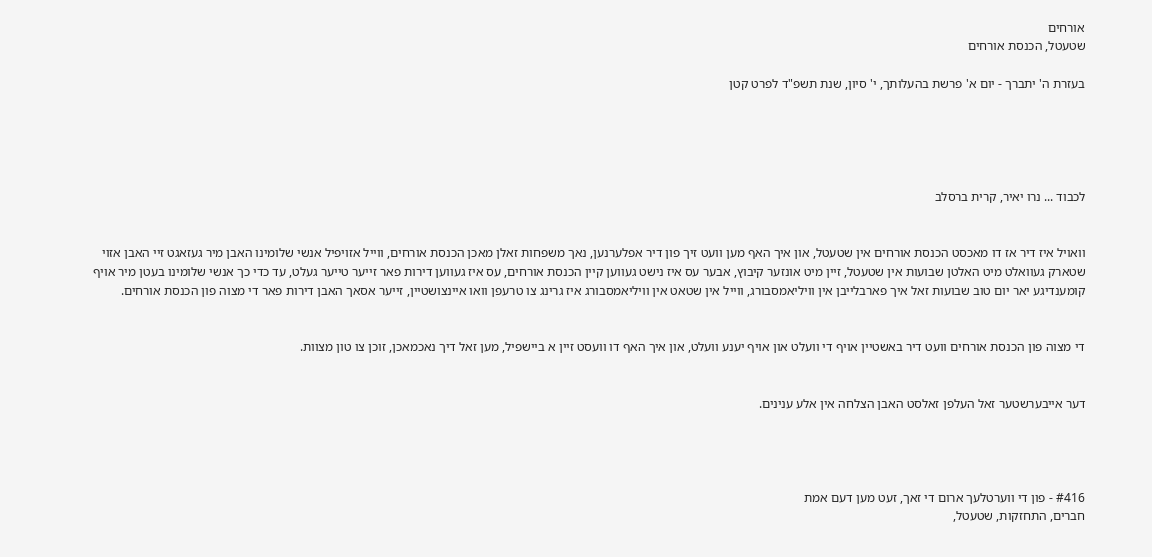אורחים
שטעטל, הכנסת אורחים

בעזרת ה' יתברך - יום א' פרשת בהעלותך, י' סיון, שנת תשפ"ד לפרט קטן





לכבוד ... נרו יאיר, קרית ברסלב


וואויל איז דיר אז דו מאכסט הכנסת אורחים אין שטעטל, און איך האף מען וועט זיך פון דיר אפלערנען, נאך משפחות זאלן מאכן הכנסת אורחים, ווייל אזויפיל אנשי שלומינו האבן מיר געזאגט זיי האבן אזוי שטארק געוואלט מיט האלטן שבועות אין שטעטל, זיין מיט אונזער קיבוץ, אבער עס איז נישט געווען קיין הכנסת אורחים, עס איז געווען דירות פאר זייער טייער געלט, עד כדי כך אנשי שלומינו בעטן מיר אויף קומענדיגע יאר יום טוב שבועות זאל איך פארבלייבן אין וויליאמסבורג, ווייל אין שטאט אין וויליאמסבורג איז גרינג צו טרעפן וואו איינצושטיין, זייער אסאך האבן דירות פאר די מצוה פון הכנסת אורחים.


די מצוה פון הכנסת אורחים וועט דיר באשטיין אויף די וועלט און אויף יענע וועלט, און איך האף דו וועסט זיין א ביישפיל, מען זאל דיך נאכמאכן, זוכן צו טון מצוות.


דער אייבערשטער זאל העלפן זאלסט האבן הצלחה אין אלע ענינים.




#416 - פון די ווערטלעך ארום די זאך, זעט מען דעם אמת
חברים, התחזקות, שטעטל,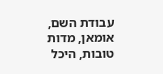עבודת השם, אומאן, מדות טובות, היכל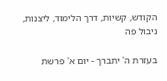הקודש, קשיות, דרך הלימוד, ליצנות, ניבול פה

בעזרת ה' יתברך - יום א' פרשת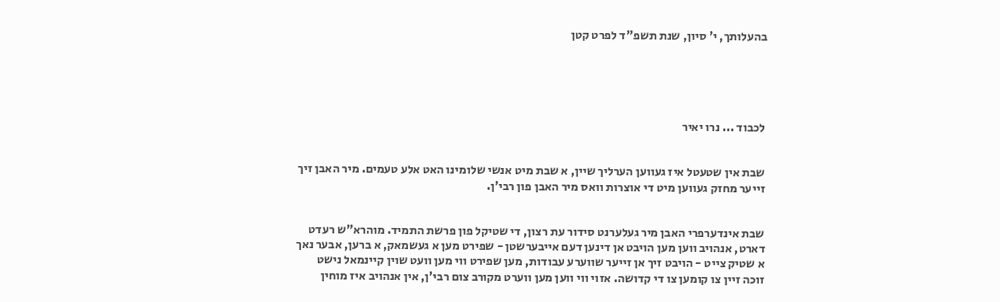בהעלותך, י' סיון, שנת תשפ"ד לפרט קטן





לכבוד ... נרו יאיר


שבת אין שטעטל איז געווען הערליך שיין, א שבת מיט אנשי שלומינו האט אלע טעמים. מיר האבן זיך זייער מחזק געווען מיט די אוצרות וואס מיר האבן פון רבי'ן.


שבת אינדערפרי האבן מיר געלערנט סידור עת רצון, די שטיקל פון פרשת התמיד. מוהרא"ש רעדט דארט, אנהויב ווען מען הויבט אן דינען דעם אייבערשטן - שפירט מען א געשמאק, א ברען, אבער נאך א שטיק צייט - הויבט זיך אן זייער שווערע עבודות, מען שפירט ווי מען וועט שוין קיינמאל נישט זוכה זיין צו קומען צו די קדושה. אזוי ווי ווען מען ווערט מקורב צום רבי'ן, אין אנהויב איז מוחין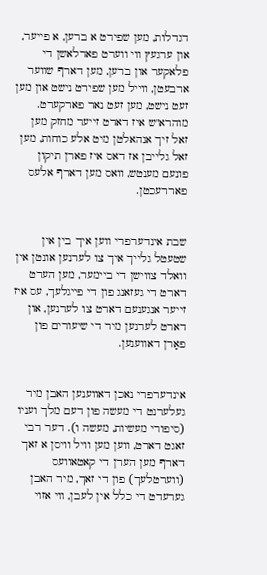דגדלות, מען שפירט א ברען, א פייער, און ערגעץ ווי ווערט פארלאשן די פלאקער און ברען, מען דארף שווער ארבעטן, ווייל מען שפירט נישט און מען זעט נישט, מען זעט נאר פארקערט. מוהרא"ש איז דארט זייער מחזק מען זאל זיך אנהאלטן מיט אלע כוחות, מען זאל גלייבן אז דאס איז פארן תיקון פונעם מענטש, וואס מען דארף אלעס פאררעכטן.


שבת אינדערפרי ווען איך בין אין שטעטל גלייך איך צו לערנען אונטן אין וואלד צווישן די ביימער, מען הערט דארט די געזאנג פון די פייגלעך, עס איז זייער אנגענעם דארט צו לערנען, און דארט לערנען מיר די שיעורים פון פאַרן דאווענען.


אינדערפרי נאכן דאווענען האבן מיר געלערנט די מעשה פון דעם מלך ועניו (סיפורי מעשיות, מעשה ו). דער רבי זאגט דארט, ווען מען וויל וויסן א זאך דארף מען הערן די קאטאוועס (ווערטלעך) פון די זאך, מיר האבן גערעדט די כלל אין לעבן, ווי אזוי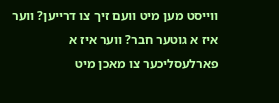ווייסט מען מיט וועם זיך צו דרייען? ווער איז א גוטער חבר? ווער איז א פארלעסליכער צו מאכן מיט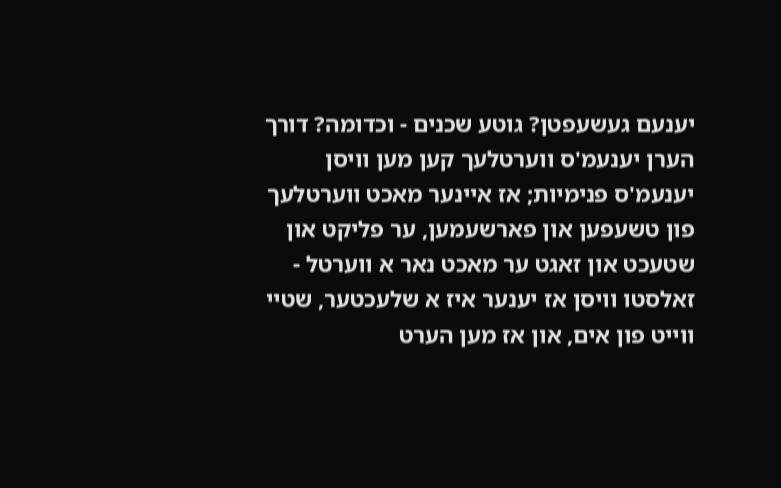יענעם געשעפטן? גוטע שכנים - וכדומה? דורך הערן יענעמ'ס ווערטלעך קען מען וויסן יענעמ'ס פנימיות; אז איינער מאכט ווערטלעך פון טשעפען און פארשעמען, ער פליקט און שטעכט און זאגט ער מאכט נאר א ווערטל - זאלסטו וויסן אז יענער איז א שלעכטער, שטיי ווייט פון אים, און אז מען הערט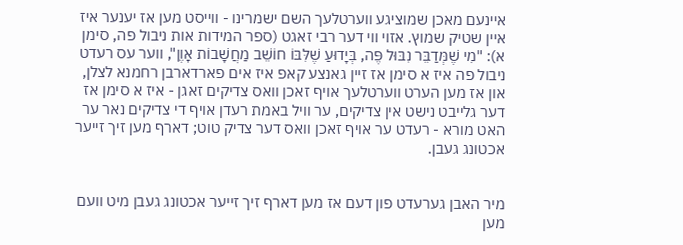איינעם מאכן שמוציגע ווערטלעך השם ישמרינו - ווייסט מען אז יענער איז איין שטיק שמוץ. אזוי ווי דער רבי זאגט (ספר המידות אות ניבול פה, סימן א): "מִי שֶׁמְּדַבֵּר נִבּוּל פֶּה, בְּיָדוּעַ שֶׁלִּבּוֹ חוֹשֵׁב מַחֲשָׁבוֹת אָוֶן", ווער עס רעדט ניבול פה איז א סימן אז זיין גאנצע קאפ איז אים פארדארבן רחמנא לצלן, און אז מען הערט ווערטלעך אויף זאכן וואס צדיקים זאגן - איז א סימן אז דער גלייבט נישט אין צדיקים, ער וויל באמת רעדן אויף די צדיקים נאר ער האט מורא - רעדט ער אויף זאכן וואס דער צדיק טוט; דארף מען זיך זייער אכטונג געבן.


מיר האבן גערעדט פון דעם אז מען דארף זיך זייער אכטונג געבן מיט וועם מען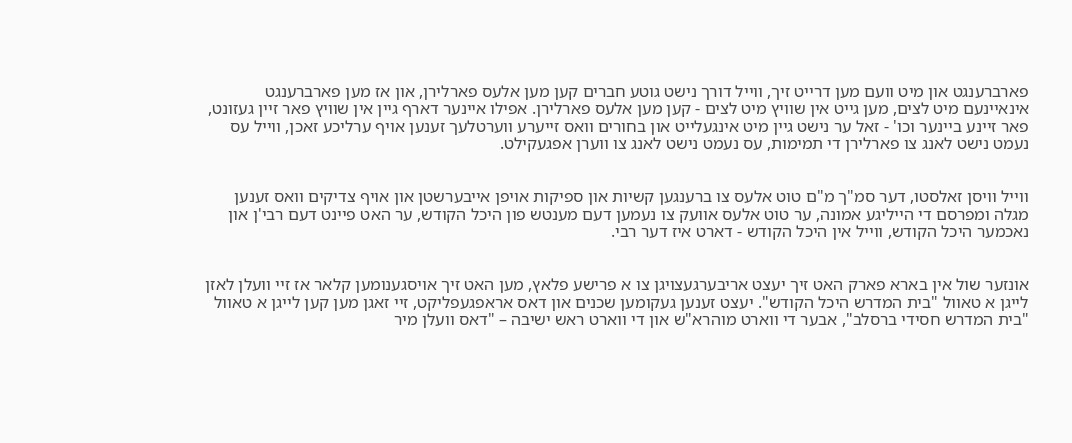פארברענגט און מיט וועם מען דרייט זיך, ווייל דורך נישט גוטע חברים קען מען אלעס פארלירן, און אז מען פארברענגט אינאיינעם מיט לצים, מען גייט אין שוויץ מיט לצים - קען מען אלעס פארלירן. אפילו איינער דארף גיין אין שוויץ פאר זיין געזונט, פאר זיינע ביינער וכו' - זאל ער נישט גיין מיט אינגעלייט און בחורים וואס זייערע ווערטלעך זענען אויף ערליכע זאכן, ווייל עס נעמט נישט לאנג צו פארלירן די תמימות, עס נעמט נישט לאנג צו ווערן אפגעקילט.


ווייל וויסן זאלסטו, דער סמ"ך מ"ם טוט אלעס צו ברענגען קשיות און ספיקות אויפן אייבערשטן און אויף צדיקים וואס זענען מגלה ומפרסם די הייליגע אמונה, ער טוט אלעס אוועק צו נעמען דעם מענטש פון היכל הקודש, ער האט פיינט דעם רבי'ן און נאכמער היכל הקודש, ווייל אין היכל הקודש - דארט איז דער רבי.


אונזער שול אין בארא פארק האט זיך יעצט אריבערגעצויגן צו א פרישע פלאץ, מען האט זיך אויסגענומען קלאר אז זיי וועלן לאזן לייגן א טאוול "בית המדרש היכל הקודש". יעצט זענען געקומען שכנים און דאס אראפגעפליקט, זיי זאגן מען קען לייגן א טאוול "בית המדרש חסידי ברסלב", אבער די ווארט מוהרא"ש און די ווארט ראש ישיבה – "דאס וועלן מיר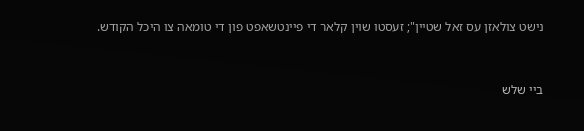נישט צולאזן עס זאל שטיין"; זעסטו שוין קלאר די פיינטשאפט פון די טומאה צו היכל הקודש.


ביי שלש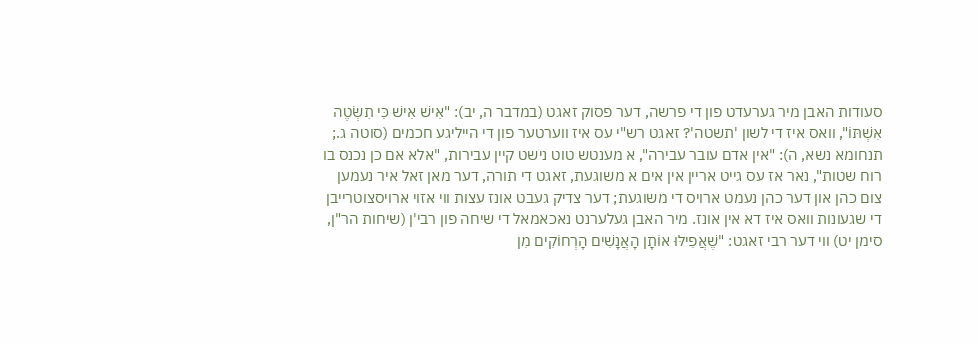סעודות האבן מיר גערעדט פון די פרשה, דער פסוק זאגט (במדבר ה, יב): "אִישׁ אִישׁ כִּי תִשְׂטֶה אִשְׁתּוֹ", וואס איז די לשון 'תשטה'? זאגט רש"י עס איז ווערטער פון די הייליגע חכמים (סוטה ג.; תנחומא נשא, ה): "אין אדם עובר עבירה", א מענטש טוט נישט קיין עבירות, "אלא אם כן נכנס בו רוח שטות", נאר אז עס גייט אריין אין אים א משוגעת, זאגט די תורה, דער מאן זאל איר נעמען צום כהן און דער כהן נעמט ארויס די משוגעת; דער צדיק געבט אונז עצות ווי אזוי ארויסצוטרייבן די שגעונות וואס איז דא אין אונז. מיר האבן געלערנט נאכאמאל די שיחה פון רבי'ן (שיחות הר"ן, סימן יט) ווי דער רבי זאגט: "שֶׁאֲפִילּוּ אוֹתָן הָאֲנָשִׁים הָרְחוֹקִים מִן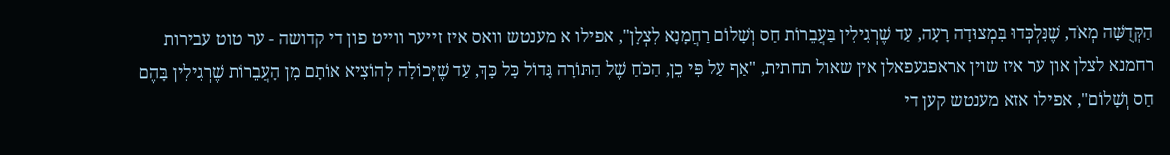הַקְּדֻשָּׁה מְאֹד, שֶׁנִּלְכְּדוּ בִּמְצוּדָה רָעָה, עַד שֶׁרְגִילִין בַּעֲבֵרוֹת חַס וְשָׁלוֹם רַחֲמָנָא לִצְלָן", אפילו א מענטש וואס איז זייער ווייט פון די קדושה - ער טוט עבירות רחמנא לצלן און ער איז שוין אראפגעפאלן אין שאול תחתית, "אַף עַל פִּי כֵן, הַכֹּחַ שֶׁל הַתּוֹרָה גָּדוֹל כָּל כָּךְ, עַד שֶׁיְּכוֹלָה לְהוֹצִיא אוֹתָם מִן הָעֲבֵרוֹת שֶׁרְגִילִין בָּהֶם חַס וְשָׁלוֹם", אפילו אזא מענטש קען די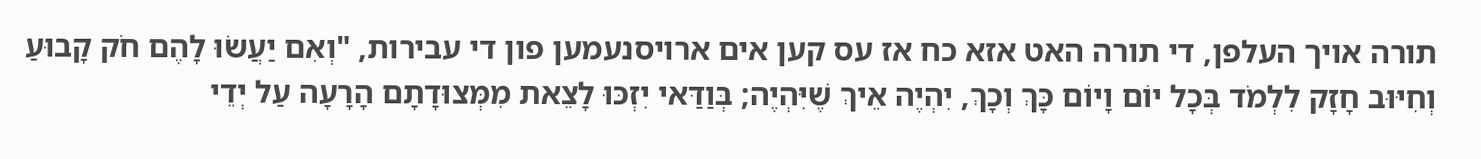תורה אויך העלפן, די תורה האט אזא כח אז עס קען אים ארויסנעמען פון די עבירות, "וְאִם יַעֲשׂוּ לָהֶם חֹק קָבוּעַ וְחִיּוּב חָזָק לִלְמֹד בְּכָל יוֹם וָיוֹם כָּךְ וְכָךְ, יִהְיֶה אֵיךְ שֶׁיִּהְיֶה; בְּוַדַּאי יִזְכּוּ לָצֵאת מִמְּצוּדָתָם הָרָעָה עַל יְדֵי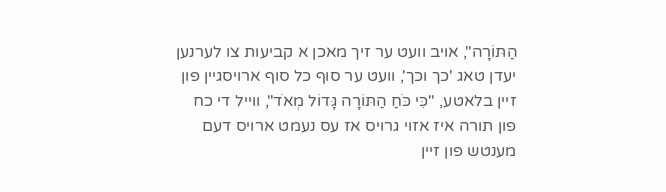הַתּוֹרָה", אויב וועט ער זיך מאכן א קביעות צו לערנען יעדן טאג 'כך וכך', וועט ער סוף כל סוף ארויסגיין פון זיין בלאטע, "כִּי כֹּחַ הַתּוֹרָה גָּדוֹל מְאֹד", ווייל די כח פון תורה איז אזוי גרויס אז עס נעמט ארויס דעם מענטש פון זיין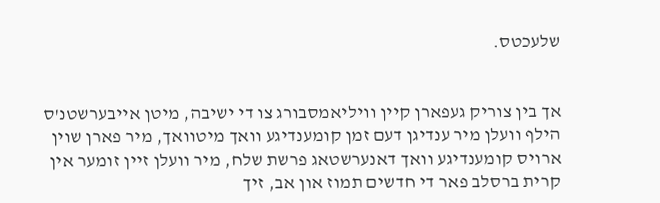שלעכטס.


אך בין צוריק געפארן קיין וויליאמסבורג צו די ישיבה, מיטן אייבערשטנ'ס הילף וועלן מיר ענדיגן דעם זמן קומענדיגע וואך מיטוואך, מיר פארן שוין ארויס קומענדיגע וואך דאנערשטאג פרשת שלח, מיר וועלן זיין זומער אין קרית ברסלב פאר די חדשים תמוז און אב, זיך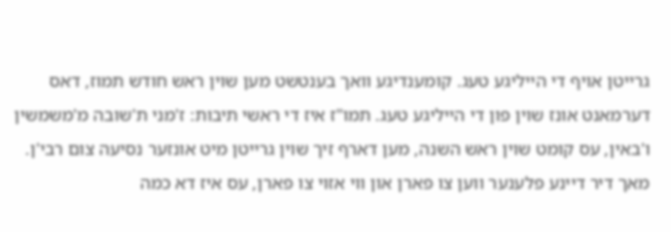גרייטן אויף די הייליגע טעג. קומענדיגע וואך בענטשט מען שוין ראש חודש תמוז, דאס דערמאנט אונז שוין פון די הייליגע טעג. תמו"ז איז די ראשי תיבות: ז'מני ת'שובה מ'משמשין ו'באין, עס קומט שוין ראש השנה, מען דארף זיך שוין גרייטן מיט אונזער נסיעה צום רבי'ן. מאך דיר דיינע פלענער ווען צו פארן און ווי אזוי צו פארן, עס איז דא כמה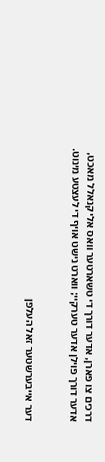דרכים צו פארן, אדער דורך די טשארטער וואס אלי קנאלל מאכט, אדער דורך פוילן אדער טערקיי; ווארט נישט אויף די לעצטע מינוט.


דער אייבערשטער זאל העלפן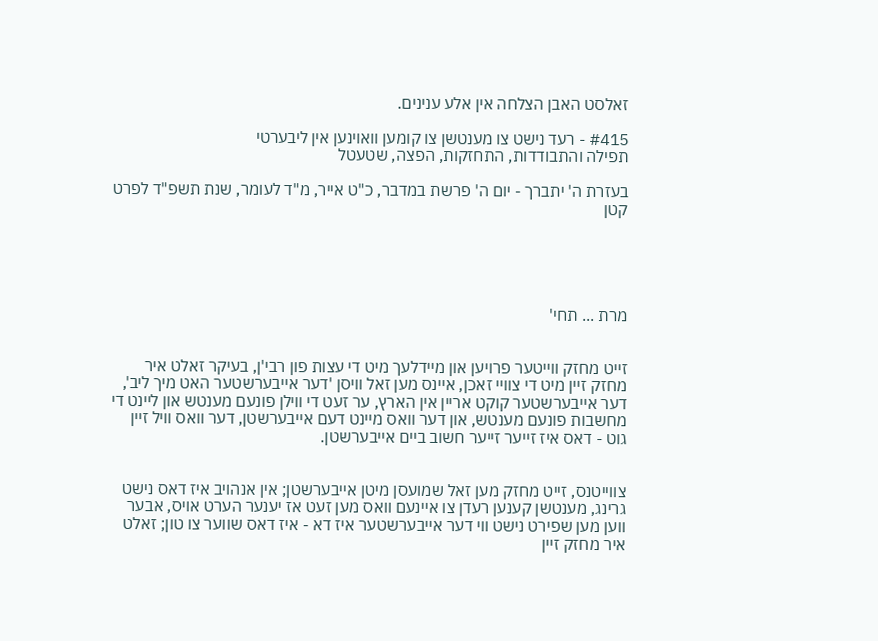זאלסט האבן הצלחה אין אלע ענינים.

#415 - רעד נישט צו מענטשן צו קומען וואוינען אין ליבערטי
תפילה והתבודדות, התחזקות, הפצה, שטעטל

בעזרת ה' יתברך - יום ה' פרשת במדבר, כ"ט אייר, מ"ד לעומר, שנת תשפ"ד לפרט קטן





מרת ... תחי'


זייט מחזק ווייטער פרויען און מיידלעך מיט די עצות פון רבי'ן, בעיקר זאלט איר מחזק זיין מיט די צוויי זאכן, איינס מען זאל וויסן 'דער אייבערשטער האט מיך ליב', דער אייבערשטער קוקט אריין אין הארץ, ער זעט די ווילן פונעם מענטש און ליינט די מחשבות פונעם מענטש, און דער וואס מיינט דעם אייבערשטן, דער וואס וויל זיין גוט - דאס איז זייער זייער חשוב ביים אייבערשטן.


צווייטנס, זייט מחזק מען זאל שמועסן מיטן אייבערשטן; אין אנהויב איז דאס נישט גרינג, מענטשן קענען רעדן צו איינעם וואס מען זעט אז יענער הערט אויס, אבער ווען מען שפירט נישט ווי דער אייבערשטער איז דא - איז דאס שווער צו טון; זאלט איר מחזק זיין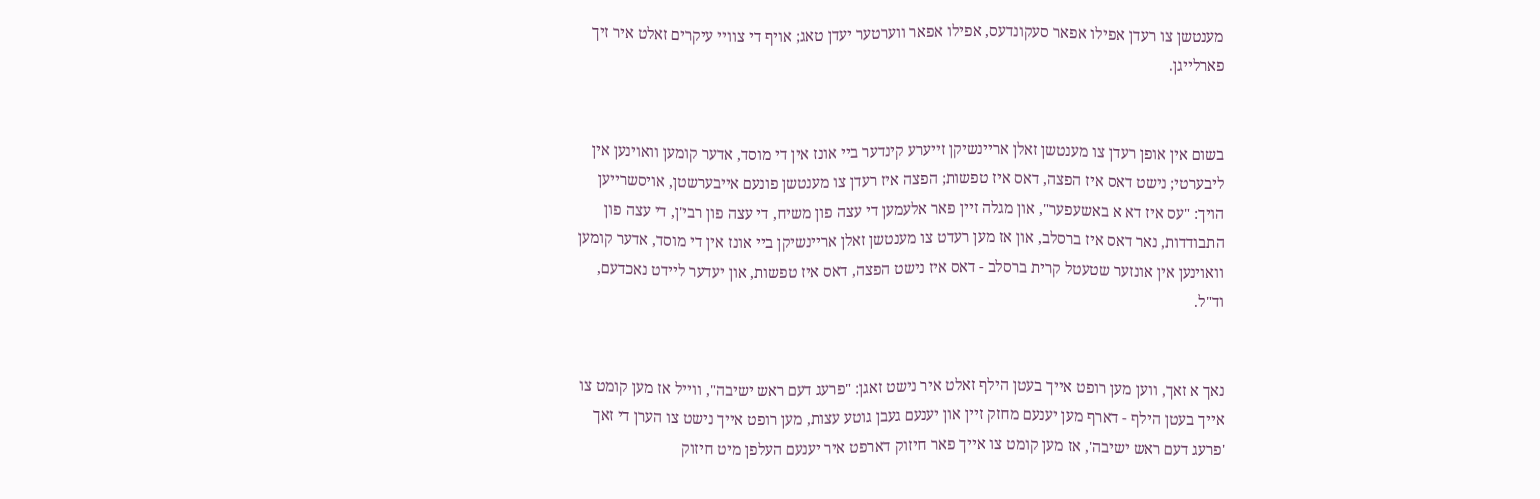מענטשן צו רעדן אפילו אפאר סעקונדעס, אפילו אפאר ווערטער יעדן טאג; אויף די צוויי עיקרים זאלט איר זיך פארלייגן.


בשום אין אופן רעדן צו מענטשן זאלן אריינשיקן זייערע קינדער ביי אונז אין די מוסד, אדער קומען וואוינען אין ליבערטי; נישט דאס איז הפצה, דאס איז טפשות; הפצה איז רעדן צו מענטשן פונעם אייבערשטן, אויסשרייען הויך: "עס איז דא א באשעפער", און מגלה זיין פאר אלעמען די עצה פון משיח, די עצה פון רבי'ן, די עצה פון התבודדות, נאר דאס איז ברסלב, און אז מען רעדט צו מענטשן זאלן אריינשיקן ביי אונז אין די מוסד, אדער קומען וואוינען אין אונזער שטעטל קרית ברסלב - דאס איז נישט הפצה, דאס איז טפשות, און יעדער ליידט נאכדעם, וד"ל.


נאך א זאך, ווען מען רופט אייך בעטן הילף זאלט איר נישט זאגן: "פרעג דעם ראש ישיבה", ווייל אז מען קומט צו אייך בעטן הילף - דארף מען יענעם מחזק זיין און יענעם געבן גוטע עצות, מען רופט אייך נישט צו הערן די זאך 'פרעג דעם ראש ישיבה', אז מען קומט צו אייך פאר חיזוק דארפט איר יענעם העלפן מיט חיזוק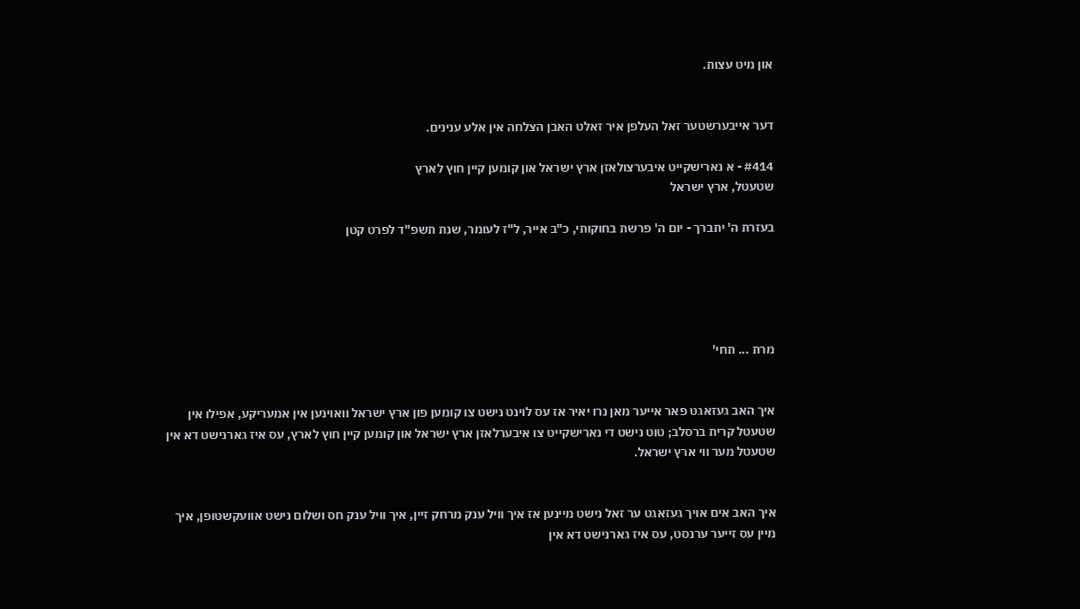און מיט עצות.


דער אייבערשטער זאל העלפן איר זאלט האבן הצלחה אין אלע ענינים.

#414 - א נארישקייט איבערצולאזן ארץ ישראל און קומען קיין חוץ לארץ
שטעטל, ארץ ישראל

בעזרת ה' יתברך - יום ה' פרשת בחוקותי, כ"ב אייר, ל"ז לעומר, שנת תשפ"ד לפרט קטן





מרת ... תחי'


איך האב געזאגט פאר אייער מאן נרו יאיר אז עס לוינט נישט צו קומען פון ארץ ישראל וואוינען אין אמעריקע, אפילו אין שטעטל קרית ברסלב; טוט נישט די נארישקייט צו איבערלאזן ארץ ישראל און קומען קיין חוץ לארץ, עס איז גארנישט דא אין שטעטל מער ווי ארץ ישראל.


איך האב אים אויך געזאגט ער זאל נישט מיינען אז איך וויל ענק מרחק זיין, איך וויל ענק חס ושלום נישט אוועקשטופן, איך מיין עס זייער ערנסט, עס איז גארנישט דא אין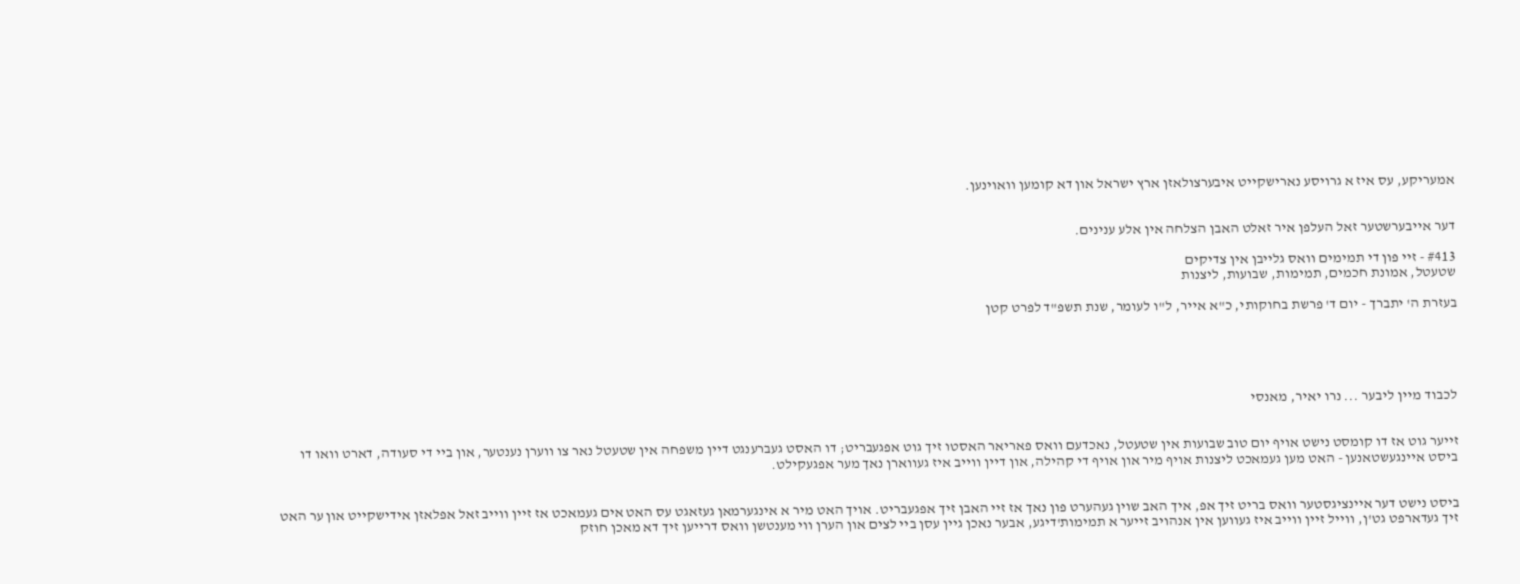אמעריקע, עס איז א גרויסע נארישקייט איבערצולאזן ארץ ישראל און דא קומען וואוינען.


דער אייבערשטער זאל העלפן איר זאלט האבן הצלחה אין אלע ענינים.

#413 - זיי פון די תמימים וואס גלייבן אין צדיקים
שטעטל, אמונת חכמים, תמימות, שבועות, ליצנות

בעזרת ה' יתברך - יום ד' פרשת בחוקותי, כ"א אייר, ל"ו לעומר, שנת תשפ"ד לפרט קטן





לכבוד מיין ליבער ... נרו יאיר, מאנסי


זייער גוט אז דו קומסט נישט אויף יום טוב שבועות אין שטעטל, נאכדעם וואס פאריאר האסטו זיך גוט אפגעבריט; דו האסט געברענגט דיין משפחה אין שטעטל נאר צו ווערן נענטער, און ביי די סעודה, דארט וואו דו ביסט איינגעשטאנען - האט מען געמאכט ליצנות אויף מיר און אויף די קהילה, און דיין ווייב איז געווארן נאך מער אפגעקילט.


ביסט נישט דער איינציגסטער וואס בריט זיך אפ, איך האב שוין געהערט פון נאך אז זיי האבן זיך אפגעבריט. אויך האט מיר א אינגערמאן געזאגט עס האט אים געמאכט אז זיין ווייב זאל אפלאזן אידישקייט און ער האט זיך געדארפט גט'ן, ווייל זיין ווייב איז געווען אין אנהויב זייער א תמימות'דיגע, אבער נאכן גיין עסן ביי לצים און הערן ווי מענטשן וואס דרייען זיך דא מאכן חוזק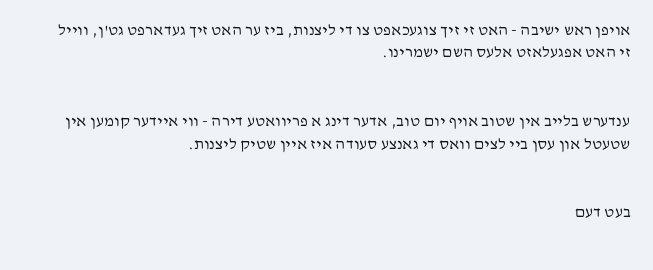אויפן ראש ישיבה - האט זי זיך צוגעכאפט צו די ליצנות, ביז ער האט זיך געדארפט גט'ן, ווייל זי האט אפגעלאזט אלעס השם ישמרינו.


ענדערש בלייב אין שטוב אויף יום טוב, אדער דינג א פריוואטע דירה - ווי איידער קומען אין שטעטל און עסן ביי לצים וואס די גאנצע סעודה איז איין שטיק ליצנות.


בעט דעם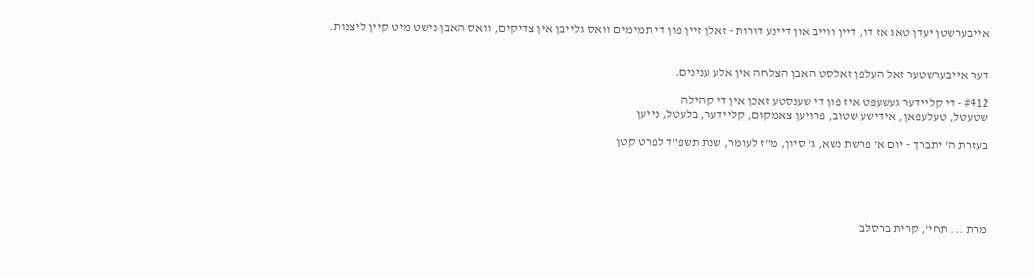אייבערשטן יעדן טאג אז דו, דיין ווייב און דיינע דורות - זאלן זיין פון די תמימים וואס גלייבן אין צדיקים, וואס האבן נישט מיט קיין ליצנות.


דער אייבערשטער זאל העלפן זאלסט האבן הצלחה אין אלע ענינים.

#412 - די קליידער געשעפט איז פון די שענסטע זאכן אין די קהילה
שטעטל, טעלעפאן, אידישע שטוב, פרויען צאמקום, קליידער, בלעטל, נייען

בעזרת ה' יתברך - יום א' פרשת נשא, ג' סיון, מ"ז לעומר, שנת תשפ"ד לפרט קטן





מרת ... תחי', קרית ברסלב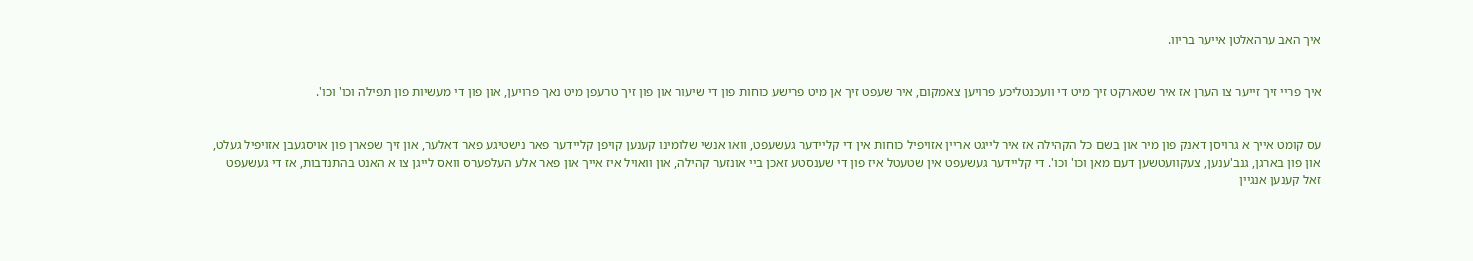איך האב ערהאלטן אייער בריוו.


איך פריי זיך זייער צו הערן אז איר שטארקט זיך מיט די וועכנטליכע פרויען צאמקום, איר שעפט זיך אן מיט פרישע כוחות פון די שיעור און פון זיך טרעפן מיט נאך פרויען, און פון די מעשיות פון תפילה וכו' וכו'.


עס קומט אייך א גרויסן דאנק פון מיר און בשם כל הקהילה אז איר לייגט אריין אזויפיל כוחות אין די קליידער געשעפט, וואו אנשי שלומינו קענען קויפן קליידער פאר נישטיגע פאר דאלער, און זיך שפארן פון אויסגעבן אזויפיל געלט, און פון בארגן, גנב'ענען, צעקוועטשען דעם מאן וכו' וכו'. די קליידער געשעפט אין שטעטל איז פון די שענסטע זאכן ביי אונזער קהילה, און וואויל איז אייך און פאר אלע העלפערס וואס לייגן צו א האנט בהתנדבות, אז די געשעפט זאל קענען אנגיין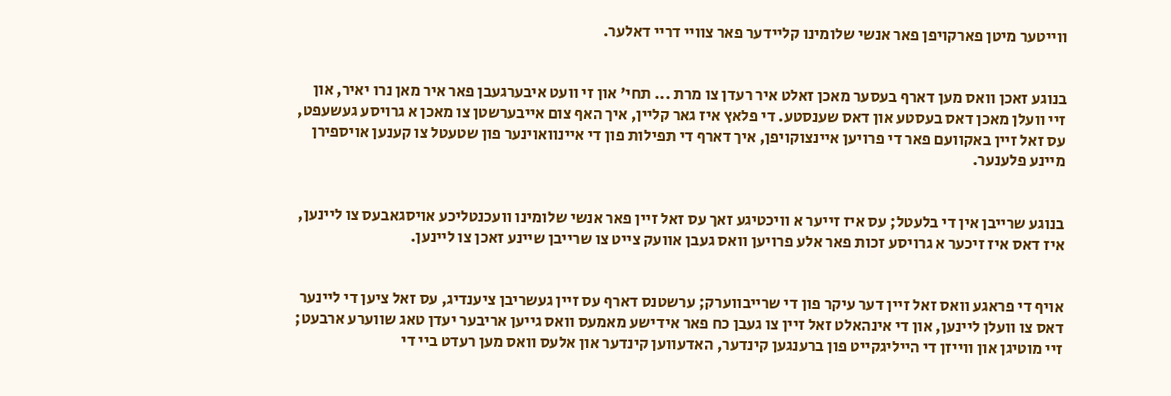ווייטער מיטן פארקויפן פאר אנשי שלומינו קליידער פאר צוויי דריי דאלער.


בנוגע זאכן וואס מען דארף בעסער מאכן זאלט איר רעדן צו מרת ... תחי' און זי וועט איבערגעבן פאר איר מאן נרו יאיר, און זיי וועלן מאכן דאס בעסטע און דאס שענסטע. די פלאץ איז גאר קליין, איך האף צום אייבערשטן צו מאכן א גרויסע געשעפט, עס זאל זיין באקוועם פאר די פרויען איינצוקויפן, איך דארף די תפילות פון די איינוואוינער פון שטעטל צו קענען אויספירן מיינע פלענער.


בנוגע שרייבן אין די בלעטל; עס איז זייער א וויכטיגע זאך עס זאל זיין פאר אנשי שלומינו וועכנטליכע אויסגאבעס צו ליינען, איז דאס איז זיכער א גרויסע זכות פאר אלע פרויען וואס געבן אוועק צייט צו שרייבן שיינע זאכן צו ליינען.


אויף די פראגע וואס זאל זיין דער עיקר פון די שרייבווערק; ערשטנס דארף עס זיין געשריבן ציענדיג, עס זאל ציען די ליינער דאס צו וועלן ליינען, און די אינהאלט זאל זיין צו געבן כח פאר אידישע מאמעס וואס גייען אריבער יעדן טאג שווערע ארבעט; זיי מוטיגן און ווייזן די הייליגקייט פון ברענגען קינדער, האדעווען קינדער און אלעס וואס מען רעדט ביי די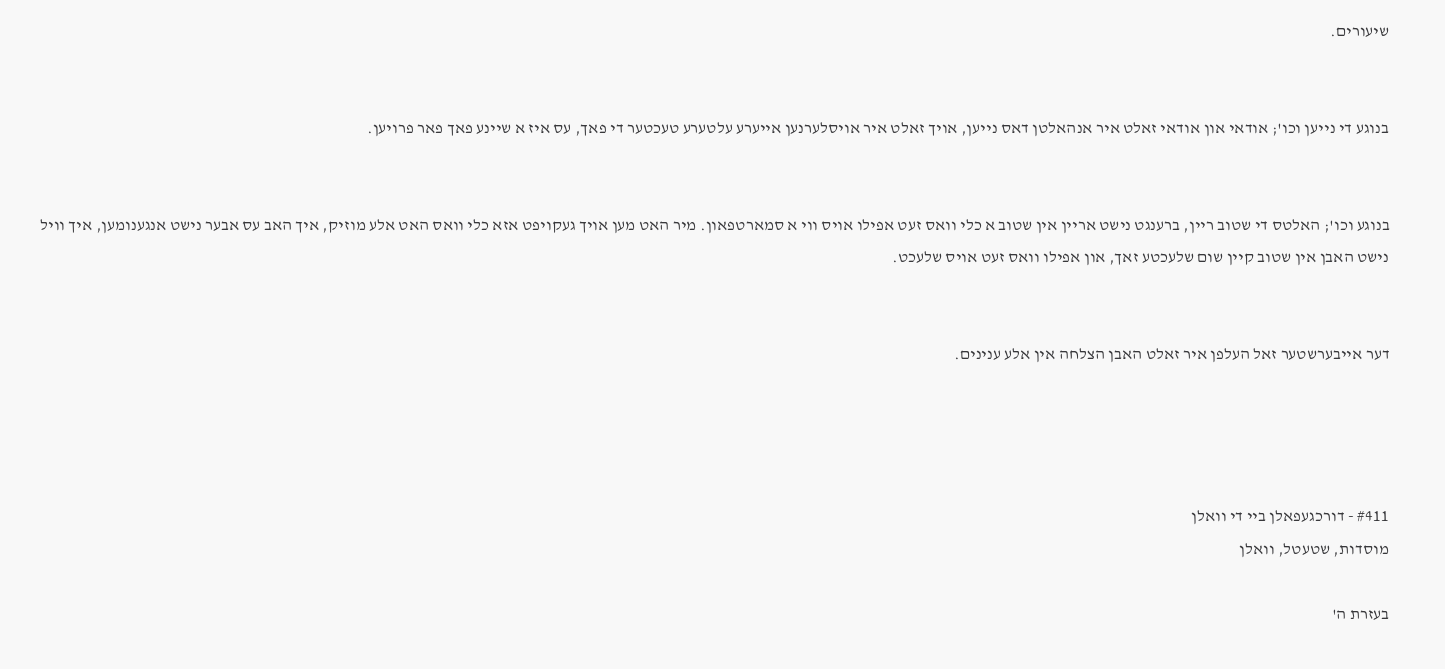שיעורים.


בנוגע די נייען וכו'; אודאי און אודאי זאלט איר אנהאלטן דאס נייען, אויך זאלט איר אויסלערנען אייערע עלטערע טעכטער די פאך, עס איז א שיינע פאך פאר פרויען.


בנוגע וכו'; האלטס די שטוב ריין, ברענגט נישט אריין אין שטוב א כלי וואס זעט אפילו אויס ווי א סמארטפאון. מיר האט מען אויך געקויפט אזא כלי וואס האט אלע מוזיק, איך האב עס אבער נישט אנגענומען, איך וויל נישט האבן אין שטוב קיין שום שלעכטע זאך, און אפילו וואס זעט אויס שלעכט.


דער אייבערשטער זאל העלפן איר זאלט האבן הצלחה אין אלע ענינים.




#411 - דורכגעפאלן ביי די וואלן
מוסדות, שטעטל, וואלן

בעזרת ה'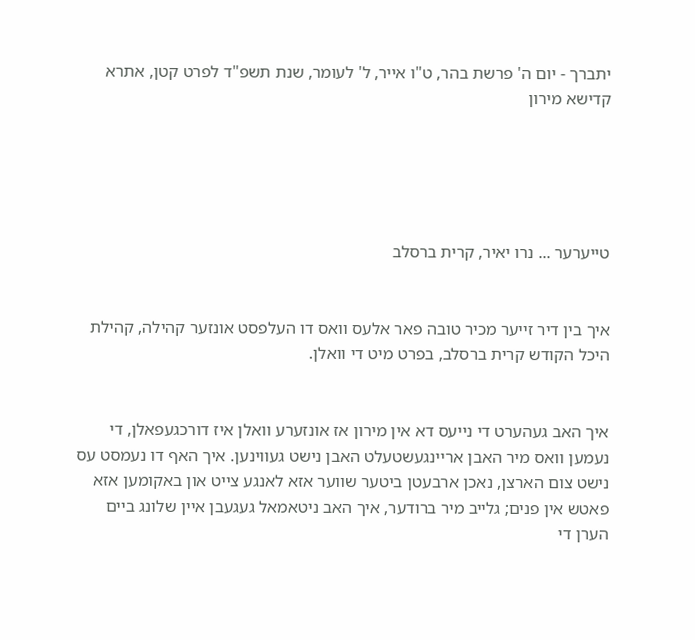יתברך - יום ה' פרשת בהר, ט"ו אייר, ל' לעומר, שנת תשפ"ד לפרט קטן, אתרא קדישא מירון





טייערער ... נרו יאיר, קרית ברסלב


איך בין דיר זייער מכיר טובה פאר אלעס וואס דו העלפסט אונזער קהילה, קהילת היכל הקודש קרית ברסלב, בפרט מיט די וואלן.


איך האב געהערט די נייעס דא אין מירון אז אונזערע וואלן איז דורכגעפאלן, די נעמען וואס מיר האבן אריינגעשטעלט האבן נישט געווינען. איך האף דו נעמסט עס נישט צום הארצן, נאכן ארבעטן ביטער שווער אזא לאנגע צייט און באקומען אזא פאטש אין פנים; גלייב מיר ברודער, איך האב ניטאמאל געגעבן איין שלונג ביים הערן די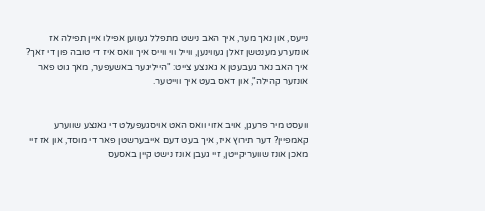נייעס, און נאך מער, איך האב נישט מתפלל געווען אפילו איין תפילה אז אונזערע מענטשן זאלן געווינען, ווייל ווי ווייס איך וואס איז די טובה פון די זאך? איך האב נאר געבעטן א גאנצע צייט: "הייליגער באשעפער, מאך גוט פאר אונזער קהילה", און דאס בעט איך ווייטער.


וועסט מיר פרעגן, אויב אזוי וואס האט אויסגעפעלט די גאנצע שווערע קאמפיין? דער תירוץ איז, איך בעט דעם אייבערשטן פאר די מוסד, און אז זיי מאכן אונז שוועריקייטן, זיי געבן אונז נישט קיין באסעס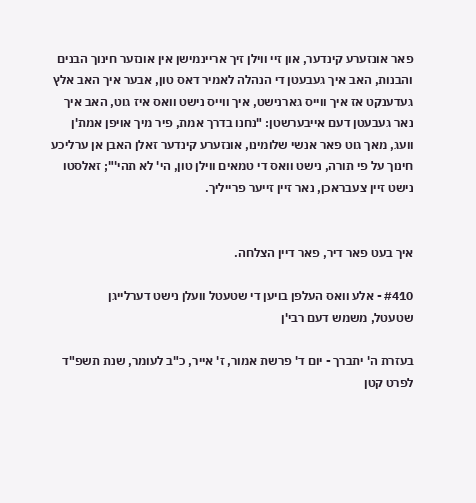פאר אונזערע קינדער, און זיי ווילן זיך אריינמישן אין אונזער חינוך הבנים והבנות, האב איך געבעטן די הנהלה לאמיר דאס טון, אבער איך האב אלץ געדענקט אז איך ווייס גארנישט, איך ווייס נישט וואס איז גוט, האב איך נאר געבעטן דעם אייבערשטן: "נחנו בדרך אמת, פיר מיך אויפן אמת'ן וועג, מאך גוט פאר אנשי שלומינו, אונזערע קינדער זאלן האבן אן ערליכע חינוך על פי תורה, נישט וואס די טמאים ווילן טון, הי' לא תהי'"; זאלסטו נישט זיין צעבראכן, נאר זיין זייער פרייליך.


איך בעט פאר דיר, פאר דיין הצלחה.

#410 - אלע וואס העלפן בויען די שטעטל וועלן נישט דערלייגן
שטעטל, משמש דעם רבי'ן

בעזרת ה' יתברך - יום ד' פרשת אמור, ז' אייר, כ"ב לעומר, שנת תשפ"ד לפרט קטן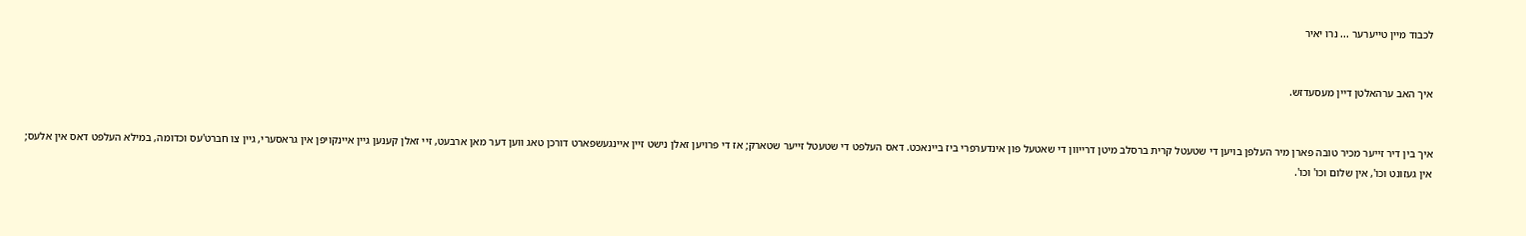לכבוד מיין טייערער ... נרו יאיר


איך האב ערהאלטן דיין מעסעדזש.


איך בין דיר זייער מכיר טובה פארן מיר העלפן בויען די שטעטל קרית ברסלב מיטן דרייוון די שאטעל פון אינדערפרי ביז ביינאכט. דאס העלפט די שטעטל זייער שטארק; אז די פרויען זאלן נישט זיין איינגעשפארט דורכן טאג ווען דער מאן ארבעט, זיי זאלן קענען גיין איינקויפן אין גראסערי, גיין צו חברט'עס וכדומה, במילא העלפט דאס אין אלעס; אין געזונט וכו', אין שלום וכו' וכו'.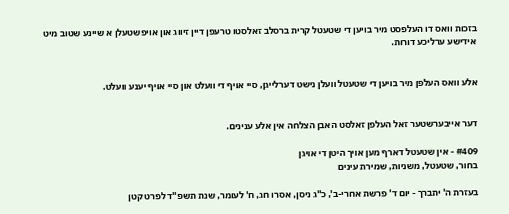בזכות וואס דו העלפסט מיר בויען די שטעטל קרית ברסלב זאלסטו טרעפן דיין זיווג און אויפשטעלן א שיינע שטוב מיט אידישע ערליכע דורות.


אלע וואס העלפן מיר בויען די שטעטל וועלן נישט דערלייגן, סיי אויף די וועלט און סיי אויף יענע וועלט.


דער אייבערשטער זאל העלפן זאלסט האבן הצלחה אין אלע ענינים.

#409 - אין שטעטל דארף מען אויך היטן די אויגן
בחור, שטעטל, משניות, שמירת עינים

בעזרת ה' יתברך - יום ד' פרשת אחרי-ב', כ"ג ניסן, אסרו חג, ח' לעומר, שנת תשפ"ד לפרט קטן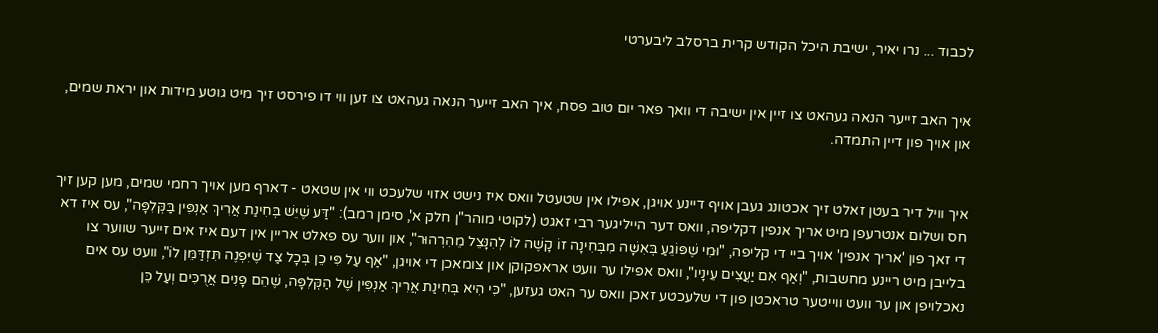לכבוד ... נרו יאיר, ישיבת היכל הקודש קרית ברסלב ליבערטי


איך האב זייער הנאה געהאט צו זיין אין ישיבה די וואך פאר יום טוב פסח, איך האב זייער הנאה געהאט צו זען ווי דו פירסט זיך מיט גוטע מידות און יראת שמים, און אויך פון דיין התמדה.


איך וויל דיר בעטן זאלט זיך אכטונג געבן אויף דיינע אויגן, אפילו אין שטעטל וואס איז נישט אזוי שלעכט ווי אין שטאט - דארף מען אויך רחמי שמים, מען קען זיך חס ושלום אנטרעפן מיט אריך אנפין דקליפה, וואס דער הייליגער רבי זאגט (לקוטי מוהר"ן חלק א', סימן רמב): "דַּע שֶׁיֵּשׁ בְּחִינַת אֲרִיךְ אַנְפִּין בַּקְּלִפָּה", עס איז דא די זאך פון 'אריך אנפין' אויך ביי די קליפה, "וּמִי שֶׁפּוֹגֵעַ בְּאִשָּׁה מִבְּחִינָה זוֹ קָשֶׁה לוֹ לְהִנָּצֵל מֵהִרְהוּר", און ווער עס פאלט אריין אין דעם איז אים זייער שווער צו בלייבן מיט ריינע מחשבות, "וְאַף אִם יַעֲצִים עֵינָיו", וואס אפילו ער וועט אראפקוקן און צומאכן די אויגן, "אַף עַל פִּי כֵן בְּכָל צַד שֶׁיִּפְנֶה תִּזְדַּמֵּן לוֹ", וועט עס אים נאכלויפן און ער וועט ווייטער טראכטן פון די שלעכטע זאכן וואס ער האט געזען, "כִּי הִיא בְּחִינַת אֲרִיךְ אַנְפִּין שֶׁל הַקְּלִפָּה, שֶׁהֵם פָּנִים אֲרֻכִּים וְעַל כֵּן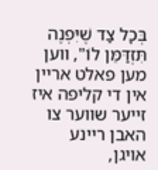בְּכָל צַד שֶׁיִּפְנֶה תִּזְדַּמֵּן לוֹ", ווען מען פאלט אריין אין די קליפה איז זייער שווער צו האבן ריינע אויגן,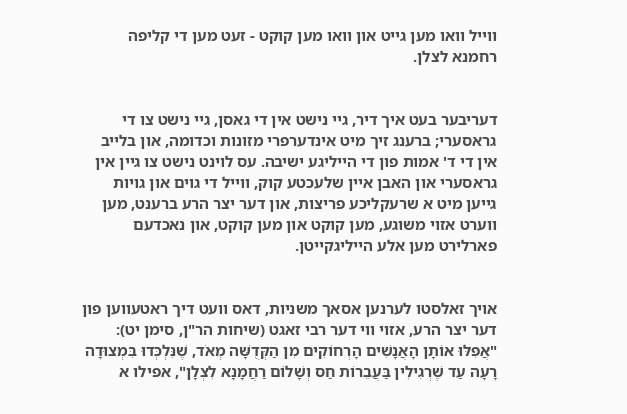ווייל וואו מען גייט און וואו מען קוקט - זעט מען די קליפה רחמנא לצלן.


דעריבער בעט איך דיר, גיי נישט אין די גאסן, גיי נישט צו די גראסערי; ברענג זיך מיט אינדערפרי מזונות וכדומה, און בלייב אין די ד' אמות פון די הייליגע ישיבה. עס לוינט נישט צו גיין אין גראסערי און האבן איין שלעכטע קוק, ווייל די גוים און גויות גייען מיט א שרעקליכע פריצות, און דער יצר הרע ברענט, מען ווערט אזוי משוגע, מען קוקט און מען קוקט, און נאכדעם פארלירט מען אלע הייליגקייטן.


אויך זאלסטו לערנען אסאך משניות, דאס וועט דיך ראטעווען פון דער יצר הרע, אזוי ווי דער רבי זאגט (שיחות הר"ן, סימן יט): "אֲפִלּוּ אוֹתָן הָאֲנָשִׁים הָרְחוֹקִים מִן הַקְּדֻשָּׁה מְאֹד, שֶׁנִּלְכְּדוּ בִּמְצוּדָה רָעָה עַד שֶׁרְגִילִין בַּעֲבֵרוֹת חַס וְשָׁלוֹם רַחֲמָנָא לִצְלָן", אפילו א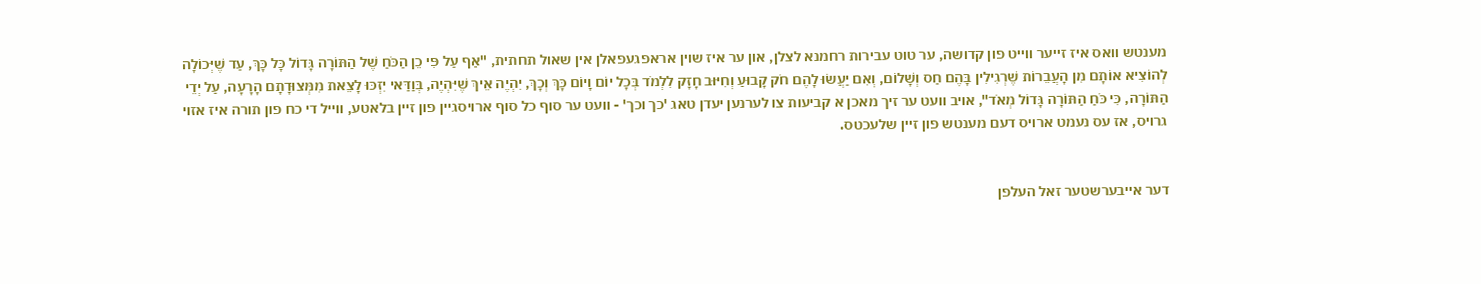מענטש וואס איז זייער ווייט פון קדושה, ער טוט עבירות רחמנא לצלן, און ער איז שוין אראפגעפאלן אין שאול תחתית, "אַף עַל פִּי כֵן הַכֹּחַ שֶׁל הַתּוֹרָה גָּדוֹל כָּל כָּךְ, עַד שֶׁיְּכוֹלָה לְהוֹצִיא אוֹתָם מִן הָעֲבֵרוֹת שֶׁרְגִילִין בָּהֶם חַס וְשָׁלוֹם, וְאִם יַעֲשׂוּ לָהֶם חֹק קָבוּעַ וְחִיּוּב חָזָק לִלְמֹד בְּכָל יוֹם וָיוֹם כָּךְ וְכָךְ, יִהְיֶה אֵיךְ שֶׁיִּהְיֶה, בְּוַדַּאי יִזְכּוּ לָצֵאת מִמְּצוּדָתָם הָרָעָה, עַל יְדֵי הַתּוֹרָה, כִּי כֹּחַ הַתּוֹרָה גָּדוֹל מְאֹד", אויב וועט ער זיך מאכן א קביעות צו לערנען יעדן טאג 'כך וכך' - וועט ער סוף כל סוף ארויסגיין פון זיין בלאטע, ווייל די כח פון תורה איז אזוי גרויס, אז עס נעמט ארויס דעם מענטש פון זיין שלעכטס.


דער אייבערשטער זאל העלפן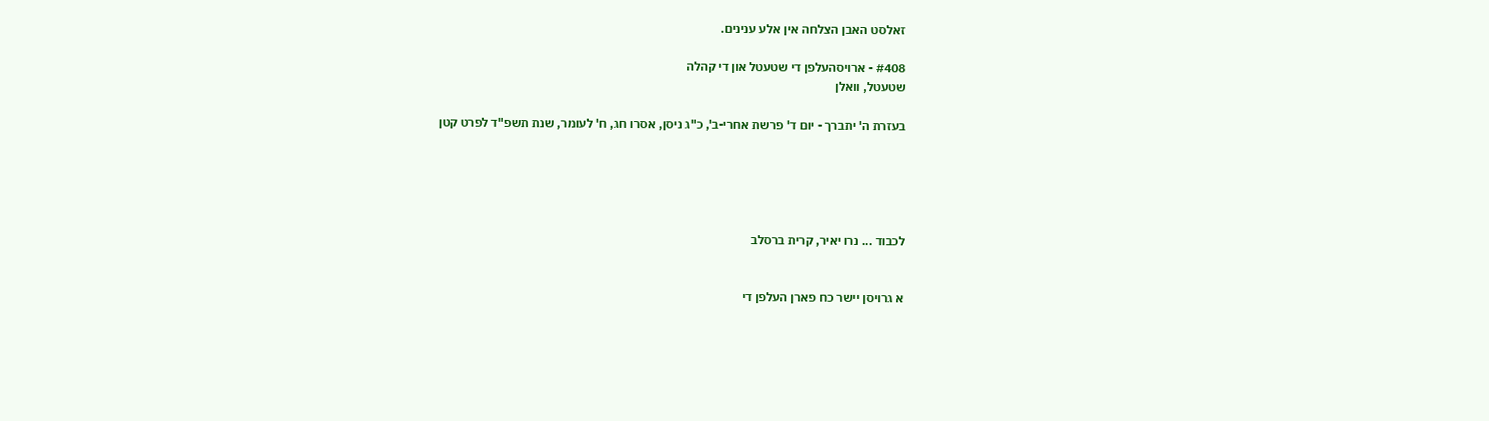זאלסט האבן הצלחה אין אלע ענינים.

#408 - ארויסהעלפן די שטעטל און די קהלה
שטעטל, וואלן

בעזרת ה' יתברך - יום ד' פרשת אחרי-ב', כ"ג ניסן, אסרו חג, ח' לעומר, שנת תשפ"ד לפרט קטן





לכבוד ... נרו יאיר, קרית ברסלב


א גרויסן יישר כח פארן העלפן די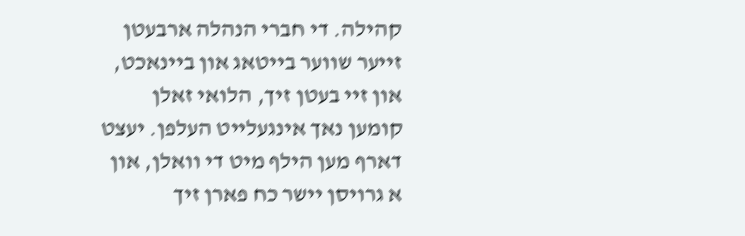קהילה. די חברי הנהלה ארבעטן זייער שווער בייטאג און ביינאכט, און זיי בעטן זיך, הלואי זאלן קומען נאך אינגעלייט העלפן. יעצט דארף מען הילף מיט די וואלן, און א גרויסן יישר כח פארן זיך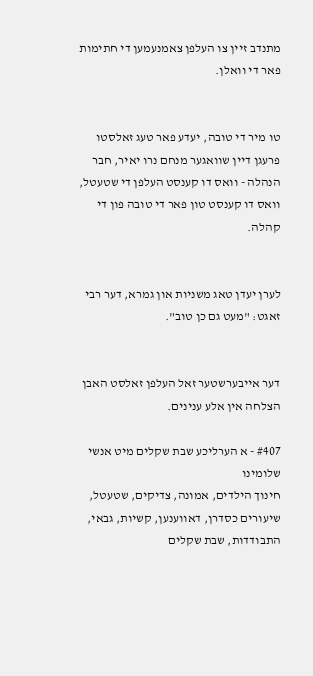מתנדב זיין צו העלפן צאמנעמען די חתימות פאר די וואלן.


טו מיר די טובה, יעדע פאר טעג זאלסטו פרעגן דיין שוואגער מנחם נרו יאיר, חבר הנהלה - וואס דו קענסט העלפן די שטעטל, וואס דו קענסט טון פאר די טובה פון די קהלה.


לערן יעדן טאג משניות און גמרא, דער רבי זאגט: "מעט גם כן טוב".


דער אייבערשטער זאל העלפן זאלסט האבן הצלחה אין אלע ענינים.

#407 - א הערליכע שבת שקלים מיט אנשי שלומינו
חינוך הילדים, אמונה, צדיקים, שטעטל, שיעורים כסדרן, דאווענען, קשיות, גבאי, התבודדות, שבת שקלים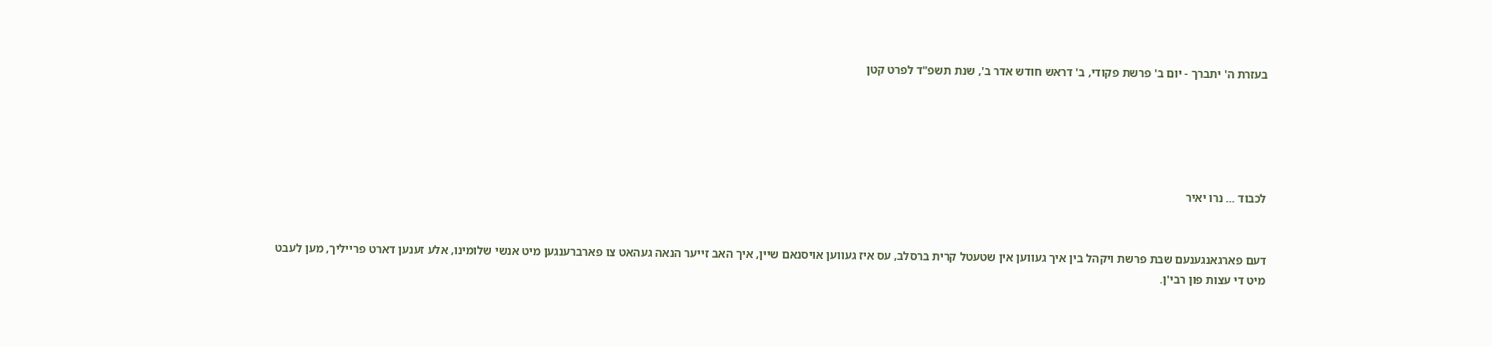בעזרת ה' יתברך - יום ב' פרשת פקודי, ב' דראש חודש אדר ב', שנת תשפ"ד לפרט קטן





לכבוד ... נרו יאיר


דעם פארגאנגענעם שבת פרשת ויקהל בין איך געווען אין שטעטל קרית ברסלב, עס איז געווען אויסנאם שיין, איך האב זייער הנאה געהאט צו פארברענגען מיט אנשי שלומינו, אלע זענען דארט פרייליך, מען לעבט מיט די עצות פון רבי'ן.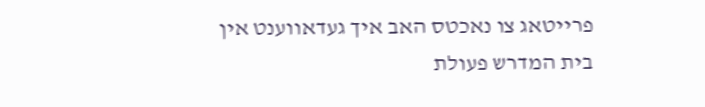פרייטאג צו נאכטס האב איך געדאווענט אין בית המדרש פעולת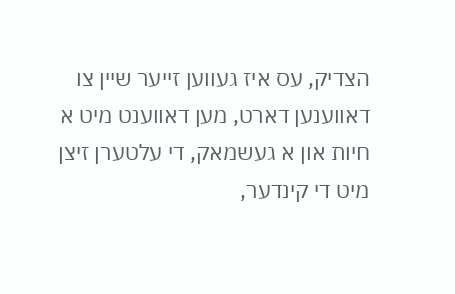הצדיק, עס איז געווען זייער שיין צו דאווענען דארט, מען דאווענט מיט א חיות און א געשמאק, די עלטערן זיצן מיט די קינדער,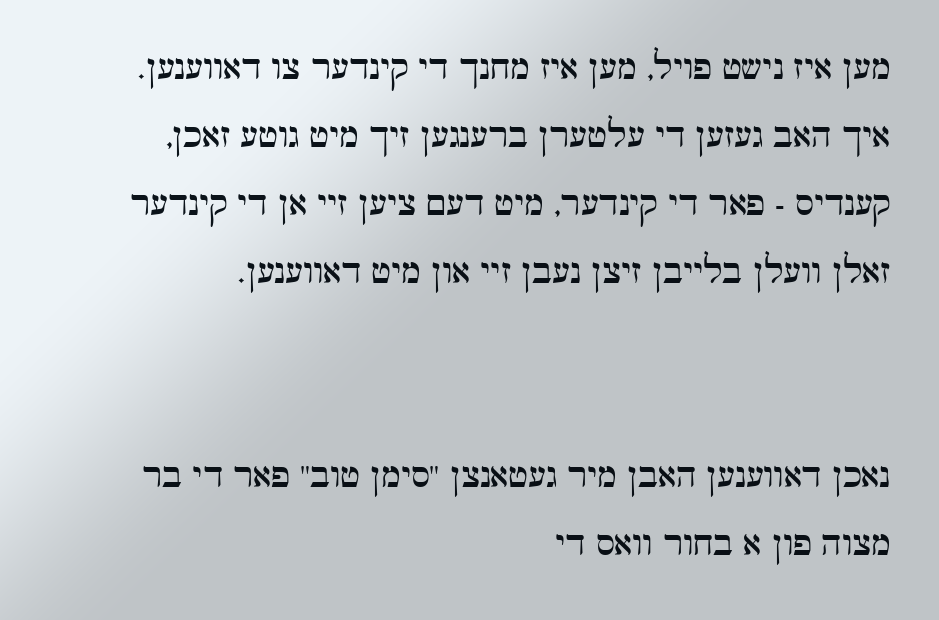מען איז נישט פויל, מען איז מחנך די קינדער צו דאווענען. איך האב געזען די עלטערן ברענגען זיך מיט גוטע זאכן, קענדיס - פאר די קינדער, מיט דעם ציען זיי אן די קינדער זאלן וועלן בלייבן זיצן נעבן זיי און מיט דאווענען.


נאכן דאווענען האבן מיר געטאנצן "סימן טוב" פאר די בר מצוה פון א בחור וואס די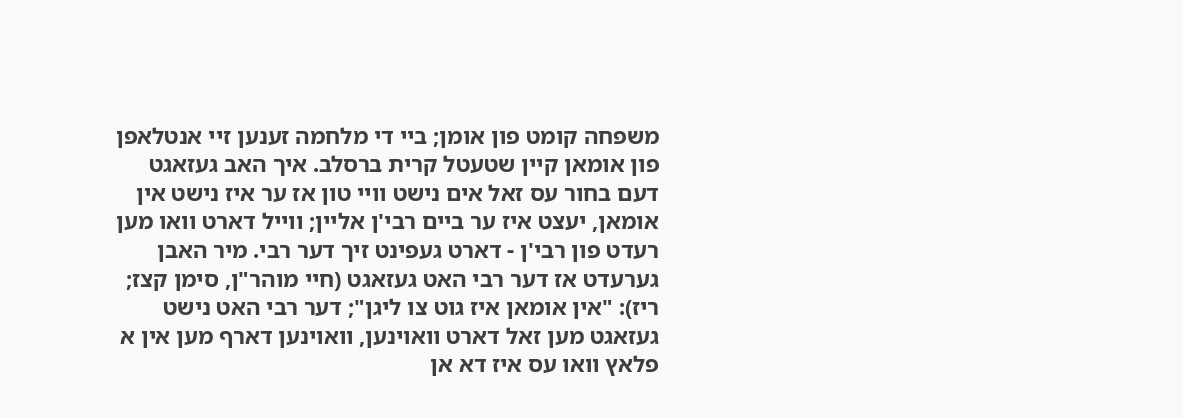משפחה קומט פון אומן; ביי די מלחמה זענען זיי אנטלאפן פון אומאן קיין שטעטל קרית ברסלב. איך האב געזאגט דעם בחור עס זאל אים נישט וויי טון אז ער איז נישט אין אומאן, יעצט איז ער ביים רבי'ן אליין; ווייל דארט וואו מען רעדט פון רבי'ן - דארט געפינט זיך דער רבי. מיר האבן גערעדט אז דער רבי האט געזאגט (חיי מוהר"ן, סימן קצז; ריז): "אין אומאן איז גוט צו ליגן"; דער רבי האט נישט געזאגט מען זאל דארט וואוינען, וואוינען דארף מען אין א פלאץ וואו עס איז דא אן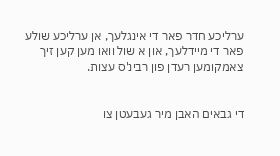ערליכע חדר פאר די אינגלעך, אן ערליכע שולע פאר די מיידלעך, און א שול וואו מען קען זיך צאמקומען רעדן פון רבינ'ס עצות.


די גבאים האבן מיר געבעטן צו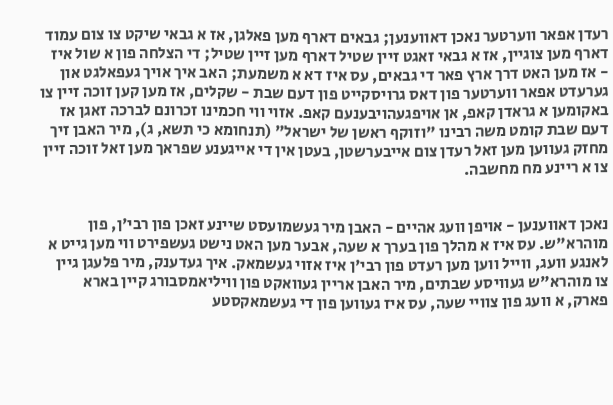רעדן אפאר ווערטער נאכן דאווענען; גבאים דארף מען פאלגן, אז א גבאי שיקט צו צום עמוד דארף מען צוגיין, אז א גבאי זאגט זיין שטיל דארף מען זיין שטיל; די הצלחה פון א שול איז - אז מען האט דרך ארץ פאר די גבאים, עס איז דא א משמעת; האב איך אויך געפאלגט און גערעדט אפאר ווערטער פון דאס גרויסקייט פון דעם שבת - שקלים, אז מען קען זוכה זיין צו באקומען א גראדן קאפ, אן אויפגעהויבענעם קאפ. אזוי ווי חכמינו זכרונם לברכה זאגן אז דעם שבת קומט משה רבינו "וזוקף ראשן של ישראל" (תנחומא כי תשא, ג), מיר האבן זיך מחזק געווען מען זאל רעדן צום אייבערשטן, בעטן אין די אייגענע שפראך מען זאל זוכה זיין צו א ריינע מח מחשבה.


נאכן דאווענען - אויפן וועג אהיים - האבן מיר געשמועסט שיינע זאכן פון רבי'ן, פון מוהרא"ש. עס איז א מהלך פון בערך א שעה, אבער מען האט נישט געשפירט ווי מען גייט א לאנגע וועג, ווייל ווען מען רעדט פון רבי'ן איז אזוי געשמאק. איך געדענק, מיר פלעגן גיין צו מוהרא"ש געוויסע שבתים, מיר האבן אריין געוואקט פון וויליאמסבורג קיין בארא פארק, א וועג פון צוויי שעה, עס איז געווען פון די געשמאקסטע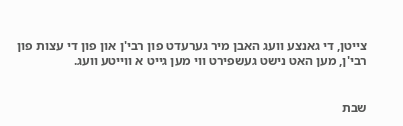צייטן, די גאנצע וועג האבן מיר גערעדט פון רבי'ן און פון די עצות פון רבי'ן, מען האט נישט געשפירט ווי מען גייט א ווייטע וועג.


שבת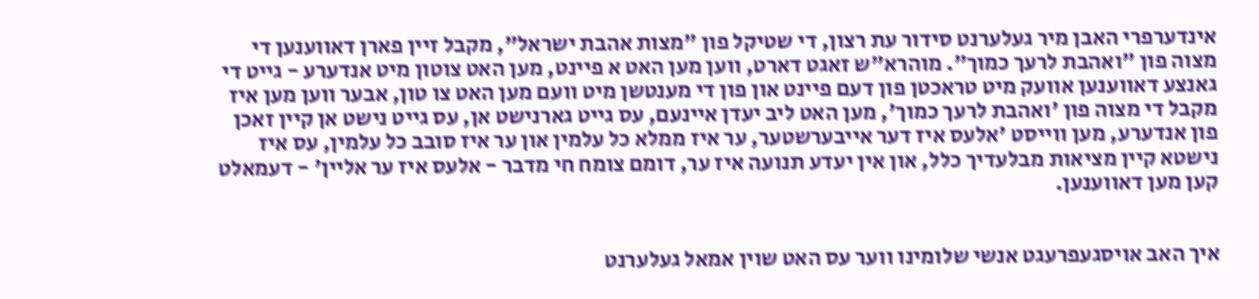אינדערפרי האבן מיר געלערנט סידור עת רצון, די שטיקל פון "מצות אהבת ישראל", מקבל זיין פארן דאווענען די מצוה פון "ואהבת לרעך כמוך". מוהרא"ש זאגט דארט, ווען מען האט א פיינט, מען האט צוטון מיט אנדערע - גייט די גאנצע דאווענען אוועק מיט טראכטן פון דעם פיינט און פון די מענטשן מיט וועם מען האט צו טון, אבער ווען מען איז מקבל די מצוה פון 'ואהבת לרעך כמוך', מען האט ליב יעדן איינעם, עס גייט גארנישט אן, עס גייט נישט אן קיין זאכן פון אנדערע, מען ווייסט 'אלעס איז דער אייבערשטער, ער איז ממלא כל עלמין און ער איז סובב כל עלמין, עס איז נישטא קיין מציאות מבלעדיך כלל, און אין יעדע תנועה איז ער, דומם צומח חי מדבר - אלעס איז ער אליין' - דעמאלט קען מען דאווענען.


איך האב אויסגעפרעגט אנשי שלומינו ווער עס האט שוין אמאל געלערנט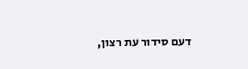דעם סידור עת רצון,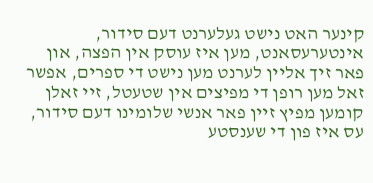קינער האט נישט געלערנט דעם סידור, אינטערעסאנט, מען איז עוסק אין הפצה, און פאר זיך אליין לערנט מען נישט די ספרים, אפשר זאל מען רופן די מפיצים אין שטעטל, זיי זאלן קומען מפיץ זיין פאר אנשי שלומינו דעם סידור, עס איז פון די שענסטע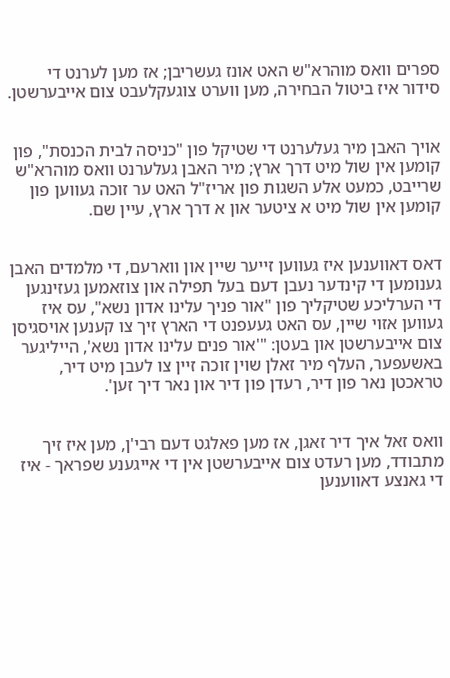ספרים וואס מוהרא"ש האט אונז געשריבן; אז מען לערנט די סידור איז ביטול הבחירה, מען ווערט צוגעקלעבט צום אייבערשטן.


אויך האבן מיר געלערנט די שטיקל פון "כניסה לבית הכנסת", פון קומען אין שול מיט דרך ארץ; מיר האבן געלערנט וואס מוהרא"ש שרייבט, כמעט אלע השגות פון אריז"ל האט ער זוכה געווען פון קומען אין שול מיט א ציטער און א דרך ארץ, עיין שם.


דאס דאווענען איז געווען זייער שיין און ווארעם, די מלמדים האבן גענומען די קינדער נעבן דעם בעל תפילה און צוזאמען געזינגען די הערליכע שטיקליך פון "אור פניך עלינו אדון נשא", עס איז געווען אזוי שיין, עס האט געעפנט די הארץ זיך צו קענען אויסגיסן צום אייבערשטן און בעטן: "'אור פנים עלינו אדון נשא', הייליגער באשעפער, העלף מיר זאלן שוין זוכה זיין צו לעבן מיט דיר, טראכטן נאר פון דיר, רעדן פון דיר און נאר דיך זען'.


וואס זאל איך דיר זאגן, אז מען פאלגט דעם רבי'ן, מען איז זיך מתבודד, מען רעדט צום אייבערשטן אין די אייגענע שפראך - איז די גאנצע דאווענען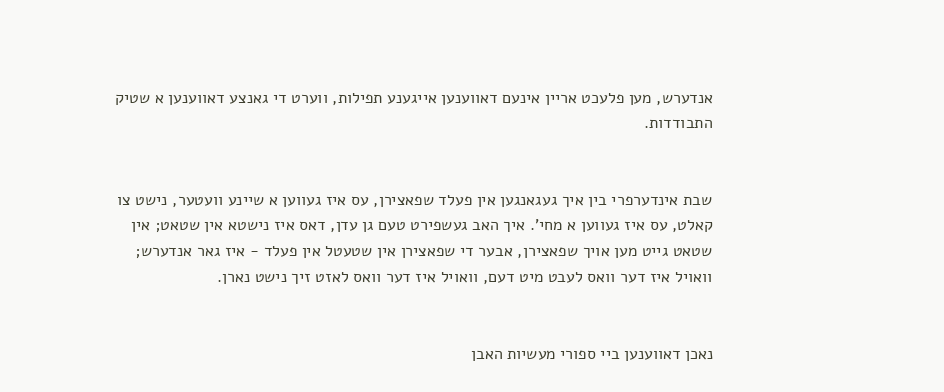אנדערש, מען פלעכט אריין אינעם דאווענען אייגענע תפילות, ווערט די גאנצע דאווענען א שטיק התבודדות.


שבת אינדערפרי בין איך געגאנגען אין פעלד שפאצירן, עס איז געווען א שיינע וועטער, נישט צו קאלט, עס איז געווען א מחי'. איך האב געשפירט טעם גן עדן, דאס איז נישטא אין שטאט; אין שטאט גייט מען אויך שפאצירן, אבער די שפאצירן אין שטעטל אין פעלד - איז גאר אנדערש; וואויל איז דער וואס לעבט מיט דעם, וואויל איז דער וואס לאזט זיך נישט נארן.


נאכן דאווענען ביי ספורי מעשיות האבן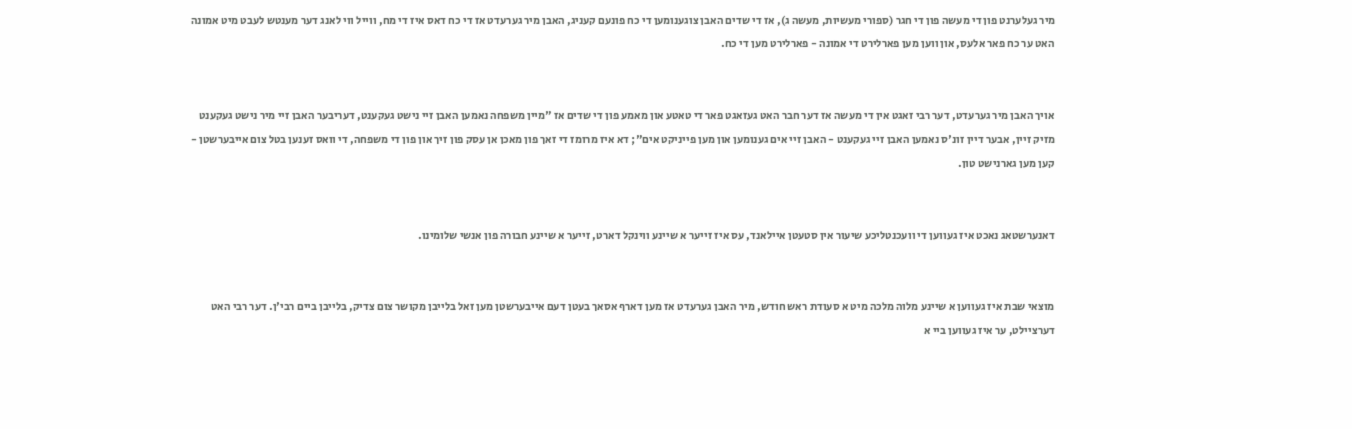מיר געלערנט פון די מעשה פון די חגר (ספורי מעשיות, מעשה ג), אז די שדים האבן צוגענומען די כח פונעם קעניג, האבן מיר גערעדט אז די כח דאס איז די מח, ווייל ווי לאנג דער מענטש לעבט מיט אמונה האט ער כח פאר אלעס, און ווען מען פארלירט די אמונה - פארלירט מען די כח.


אויך האבן מיר גערעדט, דער רבי זאגט אין די מעשה אז דער חבר האט געזאגט פאר די טאטע און מאמע פון די שדים אז "מיין משפחה נאמען האבן זיי נישט געקענט, דעריבער האבן זיי מיר נישט געקענט מזיק זיין, אבער דיין זונ'ס נאמען האבן זיי געקענט - האבן זיי אים גענומען און מען פייניקט אים"; דא איז מרומז די זאך פון מאכן אן עסק פון זיך און פון די משפחה, די וואס זענען בטל צום אייבערשטן - קען מען גארנישט טון.


דאנערשטאג נאכט איז געווען די וועכנטליכע שיעור אין סטעטן איילאנד, עס איז זייער א שיינע ווינקל דארט, זייער א שיינע חבורה פון אנשי שלומינו.


מוצאי שבת איז געווען א שיינע מלוה מלכה מיט א סעודת ראש חודש, מיר האבן גערעדט אז מען דארף אסאך בעטן דעם אייבערשטן מען זאל בלייבן מקושר צום צדיק, בלייבן ביים רבי'ן. דער רבי האט דערציילט, ער איז געווען ביי א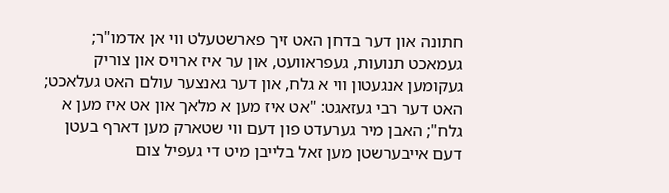חתונה און דער בדחן האט זיך פארשטעלט ווי אן אדמו"ר; געמאכט תנועות, געפראוועט, און ער איז ארויס און צוריק געקומען אנגעטון ווי א גלח, און דער גאנצער עולם האט געלאכט; האט דער רבי געזאגט: "אט איז מען א מלאך און אט איז מען א גלח"; האבן מיר גערעדט פון דעם ווי שטארק מען דארף בעטן דעם אייבערשטן מען זאל בלייבן מיט די געפיל צום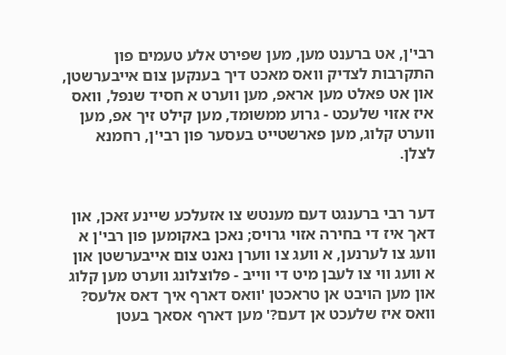רבי'ן, אט ברענט מען, מען שפירט אלע טעמים פון התקרבות לצדיק וואס מאכט דיך בענקען צום אייבערשטן, און אט פאלט מען אראפ, מען ווערט א חסיד שנפל, וואס איז אזוי שלעכט - גרוע ממשומד, מען קילט זיך אפ, מען ווערט קלוג, מען פארשטייט בעסער פון רבי'ן, רחמנא לצלן.


דער רבי ברענגט דעם מענטש צו אזעלכע שיינע זאכן, און דאך איז די בחירה אזוי גרויס; נאכן באקומען פון רבי'ן א וועג צו לערנען, א וועג צו ווערן נאנט צום אייבערשטן און א וועג ווי צו לעבן מיט די ווייב - פלוצלונג ווערט מען קלוג און מען הויבט אן טראכטן 'וואס דארף איך דאס אלעס? וואס איז שלעכט אן דעם?' מען דארף אסאך בעטן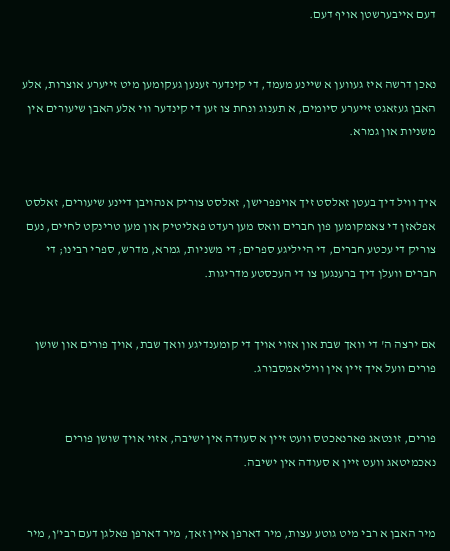דעם אייבערשטן אויף דעם.


נאכן דרשה איז געווען א שיינע מעמד, די קינדער זענען געקומען מיט זייערע אוצרות, אלע האבן געזאגט זייערע סיומים, א תענוג ונחת צו זען די קינדער ווי אלע האבן שיעורים אין משניות און גמרא.


איך וויל דיך בעטן זאלסט זיך אויפפרישן, זאלסט צוריק אנהויבן דיינע שיעורים, זאלסט אפלאזן די צאמקומען פון חברים וואס מען רעדט פאליטיק און מען טרינקט לחיים, נעם צוריק די עכטע חברים, די הייליגע ספרים; די משניות, גמרא, מדרש, ספרי רבינו; די חברים וועלן דיך ברענגען צו די העכסטע מדריגות.


אם ירצה ה' די וואך שבת און אזוי אויך די קומענדיגע וואך שבת, אויך פורים און שושן פורים וועל איך זיין אין וויליאמסבורג.


פורים, זונטאג פארנאכטס וועט זיין א סעודה אין ישיבה, אזוי אויך שושן פורים נאכמיטאג וועט זיין א סעודה אין ישיבה.


מיר האבן א רבי מיט גוטע עצות, מיר דארפן איין זאך, מיר דארפן פאלגן דעם רבי'ן, מיר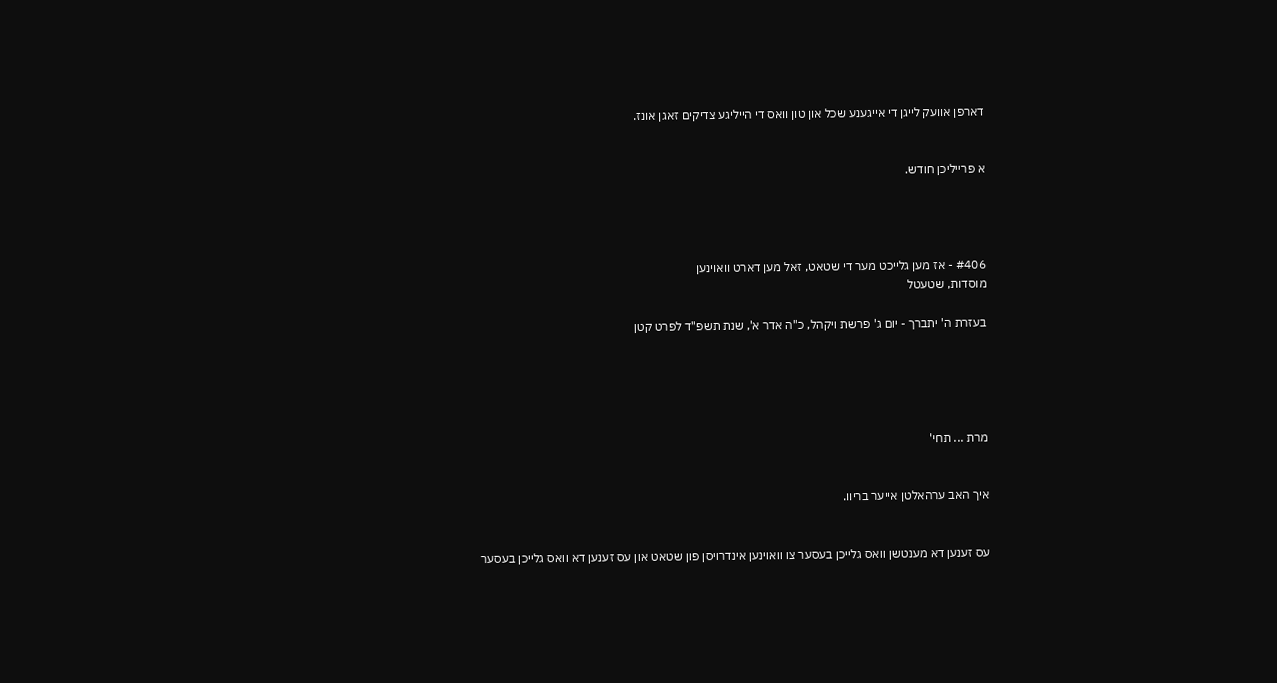דארפן אוועק לייגן די אייגענע שכל און טון וואס די הייליגע צדיקים זאגן אונז.


א פרייליכן חודש.




#406 - אז מען גלייכט מער די שטאט, זאל מען דארט וואוינען
מוסדות, שטעטל

בעזרת ה' יתברך - יום ג' פרשת ויקהל, כ"ה אדר א', שנת תשפ"ד לפרט קטן





מרת ... תחי'


איך האב ערהאלטן אייער בריוו.


עס זענען דא מענטשן וואס גלייכן בעסער צו וואוינען אינדרויסן פון שטאט און עס זענען דא וואס גלייכן בעסער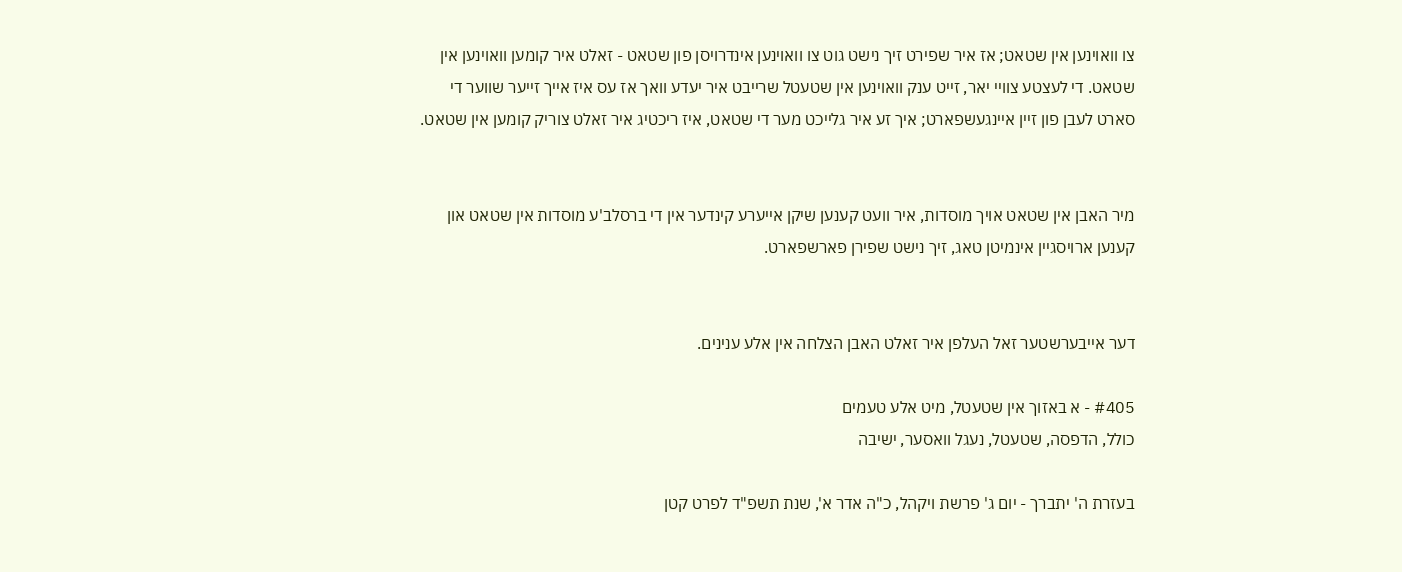צו וואוינען אין שטאט; אז איר שפירט זיך נישט גוט צו וואוינען אינדרויסן פון שטאט - זאלט איר קומען וואוינען אין שטאט. די לעצטע צוויי יאר, זייט ענק וואוינען אין שטעטל שרייבט איר יעדע וואך אז עס איז אייך זייער שווער די סארט לעבן פון זיין איינגעשפארט; איך זע איר גלייכט מער די שטאט, איז ריכטיג איר זאלט צוריק קומען אין שטאט.


מיר האבן אין שטאט אויך מוסדות, איר וועט קענען שיקן אייערע קינדער אין די ברסלב'ע מוסדות אין שטאט און קענען ארויסגיין אינמיטן טאג, זיך נישט שפירן פארשפארט.


דער אייבערשטער זאל העלפן איר זאלט האבן הצלחה אין אלע ענינים.

#405 - א באזוך אין שטעטל, מיט אלע טעמים
כולל, הדפסה, שטעטל, נעגל וואסער, ישיבה

בעזרת ה' יתברך - יום ג' פרשת ויקהל, כ"ה אדר א', שנת תשפ"ד לפרט קטן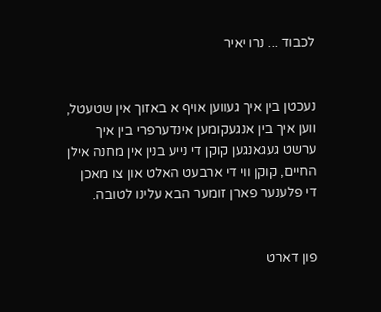לכבוד ... נרו יאיר


נעכטן בין איך געווען אויף א באזוך אין שטעטל, ווען איך בין אנגעקומען אינדערפרי בין איך ערשט געגאנגען קוקן די נייע בנין אין מחנה אילן החיים, קוקן ווי די ארבעט האלט און צו מאכן די פלענער פארן זומער הבא עלינו לטובה.


פון דארט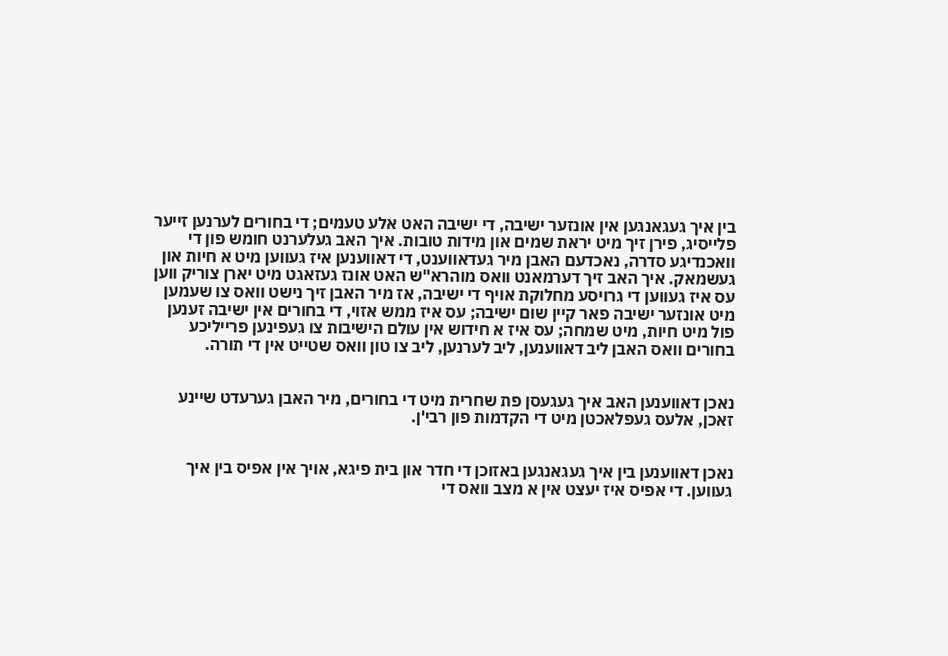בין איך געגאנגען אין אונזער ישיבה, די ישיבה האט אלע טעמים; די בחורים לערנען זייער פלייסיג, פירן זיך מיט יראת שמים און מידות טובות. איך האב געלערנט חומש פון די וואכנדיגע סדרה, נאכדעם האבן מיר געדאווענט, די דאווענען איז געווען מיט א חיות און געשמאק. איך האב זיך דערמאנט וואס מוהרא"ש האט אונז געזאגט מיט יארן צוריק ווען עס איז געווען די גרויסע מחלוקת אויף די ישיבה, אז מיר האבן זיך נישט וואס צו שעמען מיט אונזער ישיבה פאר קיין שום ישיבה; עס איז ממש אזוי, די בחורים אין ישיבה זענען פול מיט חיות, מיט שמחה; עס איז א חידוש אין עולם הישיבות צו געפינען פרייליכע בחורים וואס האבן ליב דאווענען, ליב לערנען, ליב צו טון וואס שטייט אין די תורה.


נאכן דאווענען האב איך געגעסן פת שחרית מיט די בחורים, מיר האבן גערעדט שיינע זאכן, אלעס געפלאכטן מיט די הקדמות פון רבי'ן.


נאכן דאווענען בין איך געגאנגען באזוכן די חדר און בית פיגא, אויך אין אפיס בין איך געווען. די אפיס איז יעצט אין א מצב וואס די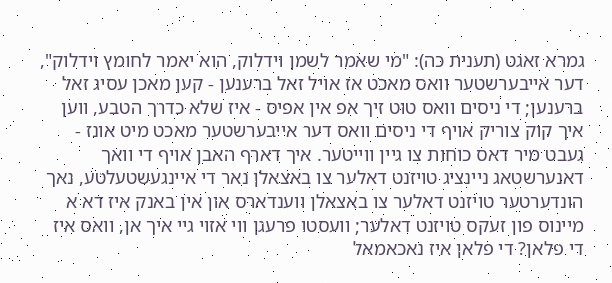גמרא זאגט (תענית כה): "מי שאמר לשמן וידלוק, הוא יאמר לחומץ וידלוק", דער אייבערשטער וואס מאכט אז אויל זאל ברענען - קען מאכן עסיג זאל ברענען; די ניסים וואס טוט זיך אפ אין אפיס - איז שלא כדרך הטבע, ווען איך קוק צוריק אויף די ניסים וואס דער אייבערשטער מאכט מיט אונז - געבט מיר דאס כוחות צו גיין ווייטער. איך דארף האבן אויף די וואך דאנערשטאג ניינציג טויזנט דאלער צו באצאלן נאר די איינגעשטעלטע, נאך הונדערטער טויזנט דאלער צו באצאלן ווענדארס און אין באנק איז דא א מיינוס פון זעקס טויזנט דאלער; וועסטו פרעגן ווי אזוי גיי איך אן, וואס איז די פלאן? די פלאן איז נאכאמאל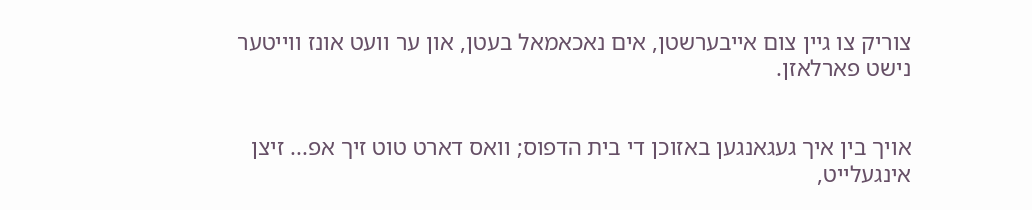צוריק צו גיין צום אייבערשטן, אים נאכאמאל בעטן, און ער וועט אונז ווייטער נישט פארלאזן.


אויך בין איך געגאנגען באזוכן די בית הדפוס; וואס דארט טוט זיך אפ... זיצן אינגעלייט,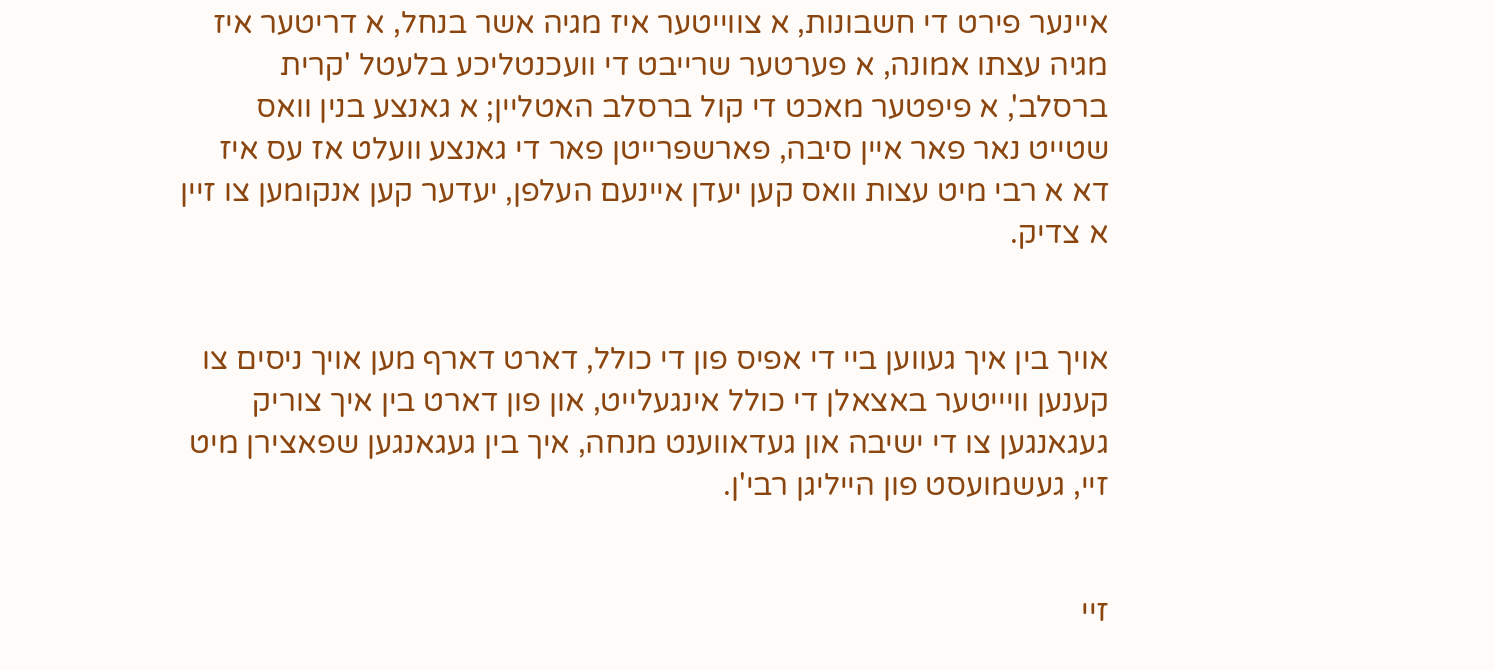איינער פירט די חשבונות, א צווייטער איז מגיה אשר בנחל, א דריטער איז מגיה עצתו אמונה, א פערטער שרייבט די וועכנטליכע בלעטל 'קרית ברסלב', א פיפטער מאכט די קול ברסלב האטליין; א גאנצע בנין וואס שטייט נאר פאר איין סיבה, פארשפרייטן פאר די גאנצע וועלט אז עס איז דא א רבי מיט עצות וואס קען יעדן איינעם העלפן, יעדער קען אנקומען צו זיין א צדיק.


אויך בין איך געווען ביי די אפיס פון די כולל, דארט דארף מען אויך ניסים צו קענען וויייטער באצאלן די כולל אינגעלייט, און פון דארט בין איך צוריק געגאנגען צו די ישיבה און געדאווענט מנחה, איך בין געגאנגען שפאצירן מיט זיי, געשמועסט פון הייליגן רבי'ן.


זיי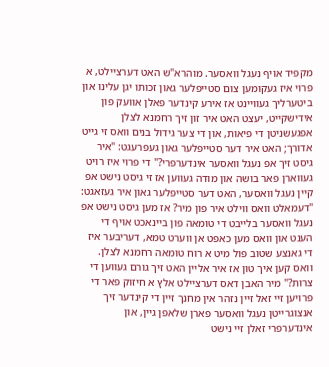מקפיד אויף נעגל וואסער. מוהרא"ש האט דערציילט, א פרוי איז געקומען צום סטייפלער גאון זכותו יגן עלינו און ביטערליך געוויינט אז אירע קינדער פאלן אוועק פון אידישקייט, יעצט האט איר זון זיך רחמנא לצלן אפגעשניטן די פיאות, און די צער גידול בנים וואס זי גייט אדורך; האט איר דער סטייפלער גאון געפרעגט: "איר גיסט זיך אפ נעגל וואסער אינדערפרי?" די פרוי איז רויט געווארן פאר בושה און מודה געווען אז זי גיסט נישט אפ קיין נעגל וואסער, האט דער סטייפלער גאון איר געזאגט: "דעמאלט וואס ווילט איר פון מיר? אז מען גיסט נישט אפ נעגל וואסער בלייבט די טומאה פון ביינאכט אויף די הענט און וואס מען כאפט אן ווערט טמא, דעריבער איז די גאנצע שטוב פול מיט א רוח טומאה רחמנא לצלן. וואס קען איך טון אז איר אליין האט זיך גורם געווען די צרות?" מיר האבן דאס דערציילט אלץ א חיזוק פאר די פרויען זיי זאל זיין נזהר אין מחנך זיין די קינדער זיך אנצוגרייטן נעגל וואסער פארן שלאפן גיין, און אינדערפרי זאלן זיי נישט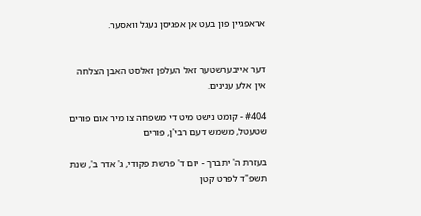אראפגיין פון בעט אן אפגיסן נעגל וואסער.


דער אייבערשטער זאל העלפן זאלסט האבן הצלחה אין אלע ענינים.

#404 - קומט נישט מיט די משפחה צו מיר אום פורים
שטעטל, משמש דעם רבי'ן, פורים

בעזרת ה' יתברך - יום ד' פרשת פקודי, ג' אדר ב', שנת תשפ"ד לפרט קטן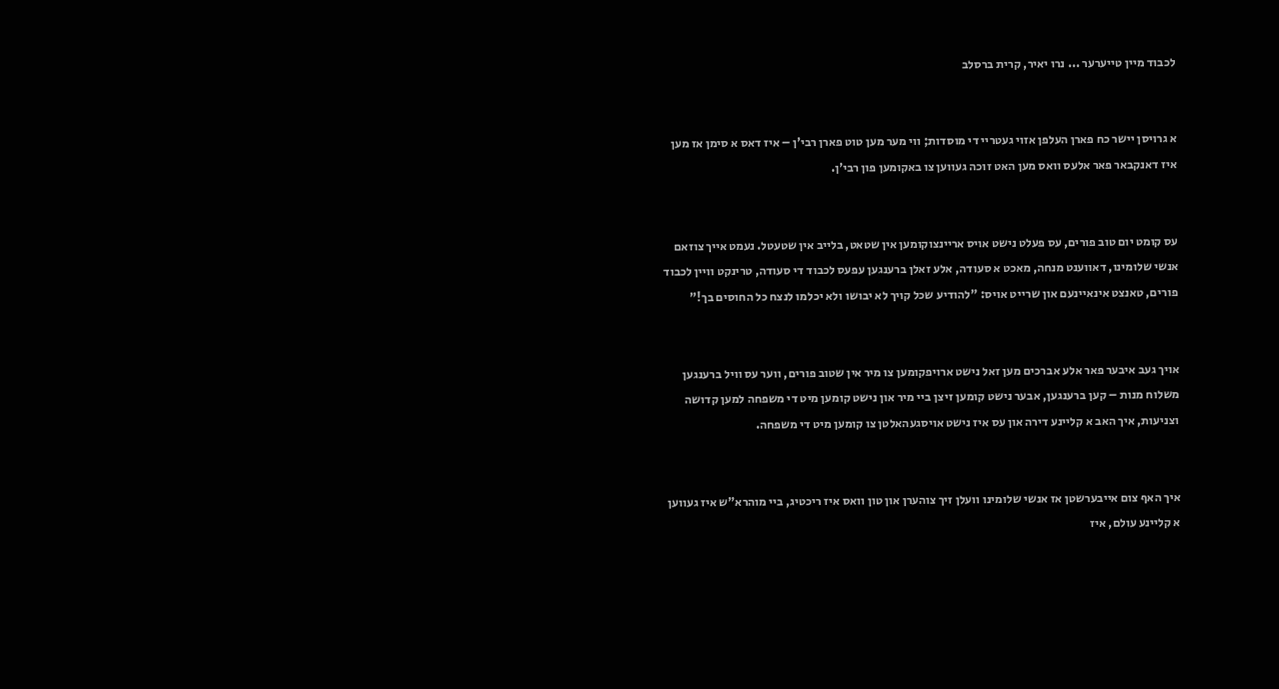לכבוד מיין טייערער ... נרו יאיר, קרית ברסלב


א גרויסן יישר כח פארן העלפן אזוי געטריי די מוסדות; ווי מער מען טוט פארן רבי'ן – איז דאס א סימן אז מען איז דאנקבאר פאר אלעס וואס מען האט זוכה געווען צו באקומען פון רבי'ן.


עס קומט יום טוב פורים, עס פעלט נישט אויס אריינצוקומען אין שטאט, בלייב אין שטעטל. נעמט אייך צוזאם אנשי שלומינו, דאווענט מנחה, מאכט א סעודה, אלע זאלן ברענגען עפעס לכבוד די סעודה, טרינקט וויין לכבוד פורים, טאנצט אינאיינעם און שרייט אויס: "להודיע שכל קויך לא יבושו ולא יכלמו לנצח כל החוסים בך!"


אויך געב איבער פאר אלע אברכים מען זאל נישט ארויפקומען צו מיר אין שטוב פורים, ווער עס וויל ברענגען משלוח מנות – קען ברענגען, אבער נישט קומען זיצן ביי מיר און נישט קומען מיט די משפחה למען קדושה וצניעות, איך האב א קליינע דירה און עס איז נישט אויסגעהאלטן צו קומען מיט די משפחה.


איך האף צום אייבערשטן אז אנשי שלומינו וועלן זיך צוהערן און טון וואס איז ריכטיג, ביי מוהרא"ש איז געווען א קליינע עולם, איז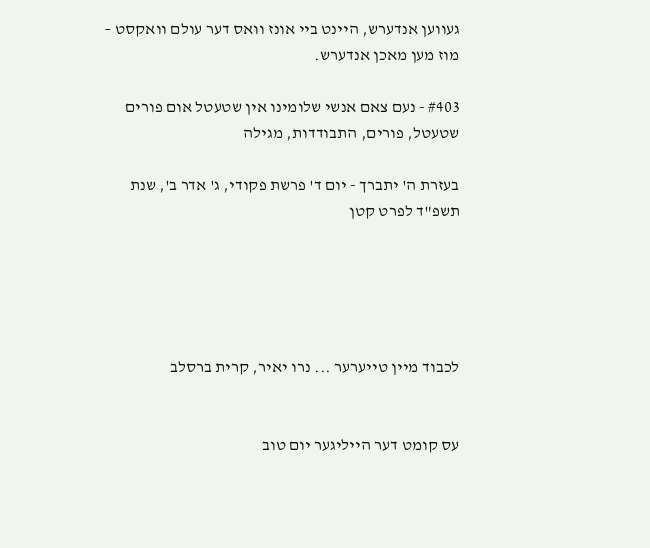געווען אנדערש, היינט ביי אונז וואס דער עולם וואקסט – מוז מען מאכן אנדערש.

#403 - נעם צאם אנשי שלומינו אין שטעטל אום פורים
שטעטל, פורים, התבודדות, מגילה

בעזרת ה' יתברך - יום ד' פרשת פקודי, ג' אדר ב', שנת תשפ"ד לפרט קטן





לכבוד מיין טייערער ... נרו יאיר, קרית ברסלב


עס קומט דער הייליגער יום טוב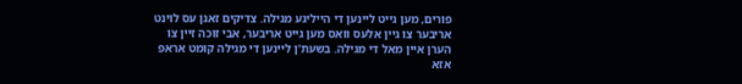פורים, מען גייט ליינען די הייליגע מגילה. צדיקים זאגן עס לוינט אריבער צו גיין אלעס וואס מען גייט אריבער, אבי זוכה זיין צו הערן איין מאל די מגילה. בשעת'ן ליינען די מגילה קומט אראפ אזא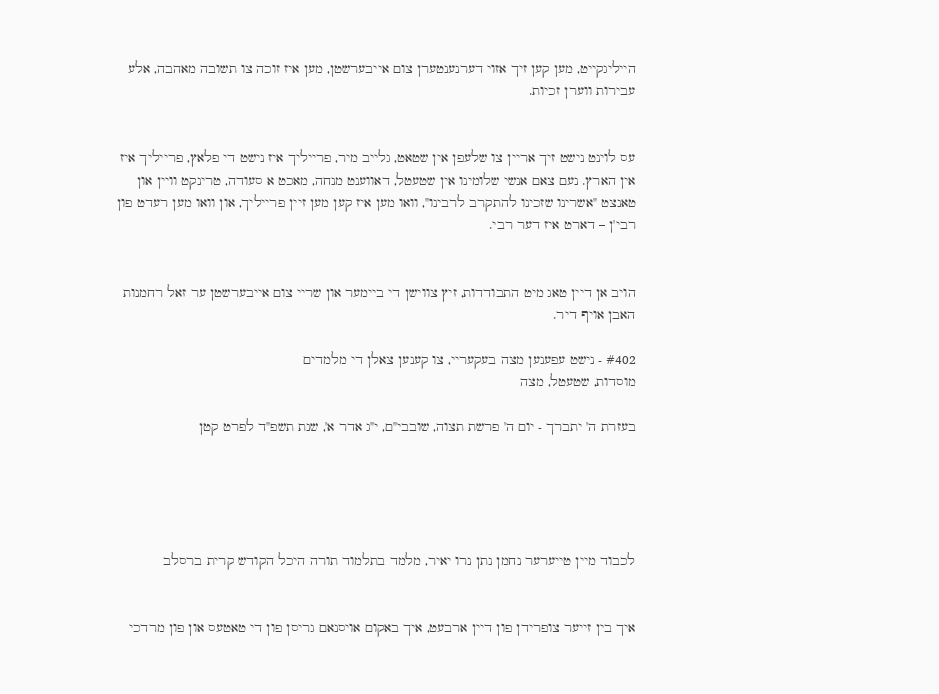הייליגקייט, מען קען זיך אזוי דערנענטערן צום אייבערשטן, מען איז זוכה צו תשובה מאהבה, אלע עבירות ווערן זכיות.


עס לוינט נישט זיך אריין צו שלעפן אין שטאט, גלייב מיר, פרייליך איז נישט די פלאץ, פרייליך איז אין הארץ. נעם צאם אנשי שלומינו אין שטעטל, דאווענט מנחה, מאכט א סעודה, טרינקט וויין און טאנצט "אשרינו שזכינו להתקרב לרבינו", וואו מען איז קען מען זיין פרייליך, און וואו מען רעדט פון רבי'ן – דארט איז דער רבי.


הויב אן דיין טאג מיט התבודדות, זיץ צווישן די ביימער און שריי צום אייבערשטן ער זאל רחמנות האבן אויף דיר.

#402 - נישט עפענען מצה בעקעריי, צו קענען צאלן די מלמדים
מוסדות, שטעטל, מצה

בעזרת ה' יתברך - יום ה' פרשת תצוה, שובבי"ם, י"ג אדר א', שנת תשפ"ד לפרט קטן





לכבוד מיין טייערער נחמן נתן נרו יאיר, מלמד בתלמוד תורה היכל הקודש קרית ברסלב


איך בין זייער צופרידן פון דיין ארבעט, איך באקום אויסנאם גריסן פון די טאטעס און פון מרדכי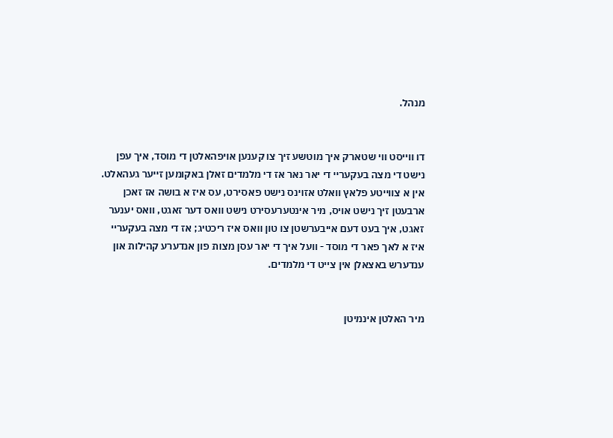מנהל.


דו ווייסט ווי שטארק איך מוטשע זיך צו קענען אויפהאלטן די מוסד, איך עפן נישט די מצה בעקעריי די יאר נאר אז די מלמדים זאלן באקומען זייער געהאלט. אין א צווייטע פלאץ וואלט אזוינס נישט פאסירט, עס איז א בושה אז זאכן ארבעטן זיך נישט אויס, מיר אינטערעסירט נישט וואס דער זאגט, וואס יענער זאגט, איך בעט דעם אייבערשטן צו טון וואס איז ריכטיג; אז די מצה בעקעריי איז א לאך פאר די מוסד - וועל איך די יאר עסן מצות פון אנדערע קהילות און ענדערש באצאלן אין צייט די מלמדים.


מיר האלטן אינמיטן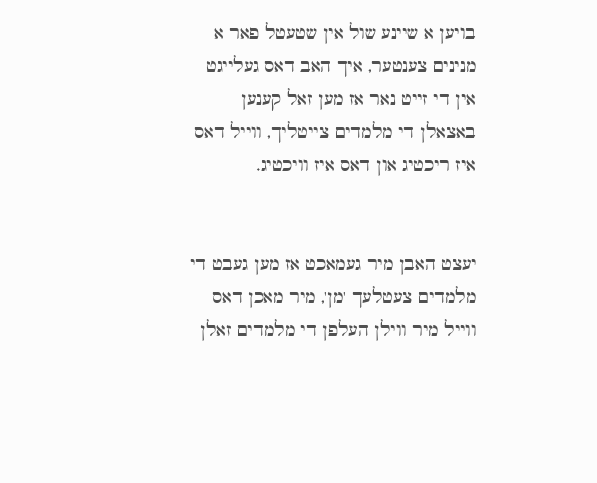בויען א שיינע שול אין שטעטל פאר א מנינים צענטער, איך האב דאס געלייגט אין די זייט נאר אז מען זאל קענען באצאלן די מלמדים צייטליך, ווייל דאס איז ריכטיג און דאס איז וויכטיג.


יעצט האבן מיר געמאכט אז מען געבט די מלמדים צעטלעך 'מן', מיר מאכן דאס ווייל מיר ווילן העלפן די מלמדים זאלן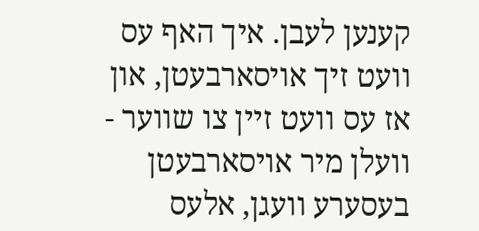קענען לעבן. איך האף עס וועט זיך אויסארבעטן, און אז עס וועט זיין צו שווער - וועלן מיר אויסארבעטן בעסערע וועגן, אלעס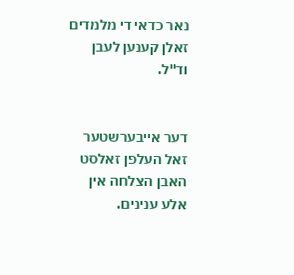נאר כדאי די מלמדים זאלן קענען לעבן וד"ל.


דער אייבערשטער זאל העלפן זאלסט האבן הצלחה אין אלע ענינים.